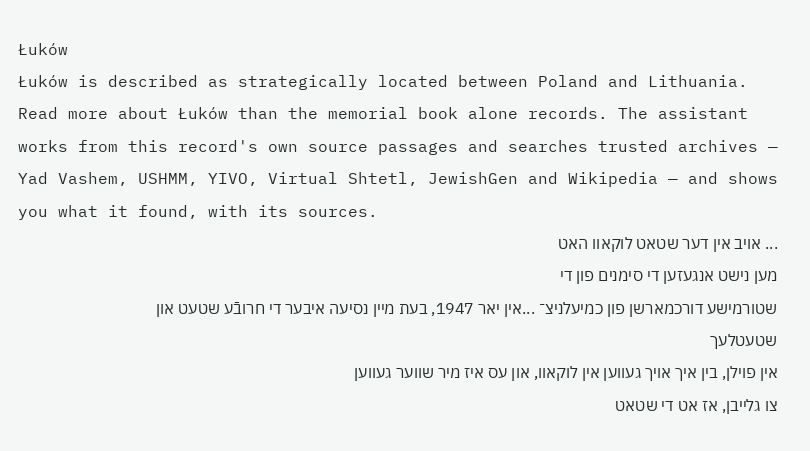Łuków
Łuków is described as strategically located between Poland and Lithuania.
Read more about Łuków than the memorial book alone records. The assistant works from this record's own source passages and searches trusted archives — Yad Vashem, USHMM, YIVO, Virtual Shtetl, JewishGen and Wikipedia — and shows you what it found, with its sources.
... אויב אין דער שטאט לוקאוו האט
מען נישט אנגעזען די סימנים פון די
שטורמישע דורכמארשן פון כמיעלניצ־ ...אין יאר 1947, בעת מיין נסיעה איבער די חרובֿע שטעט און שטעטלעך
אין פוילן, בין איך אויך געווען אין לוקאוו, און עס איז מיר שווער געווען
צו גלייבן, אז אט די שטאט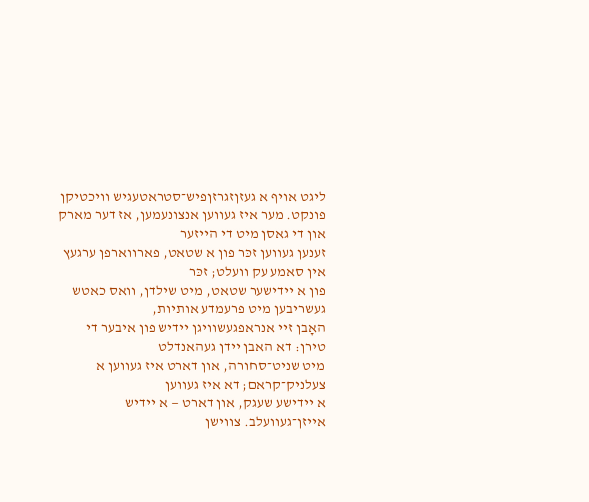ליגט אויף א געזןזגרזןפיש־סטראטעגיש וויכטיקן
פונקט. מער איז געווען אנצונעמען, אז דער מארק און די גאסן מיט די הייזער
זענען געווען זכּר פון א שטאט, פארווארפן ערגעץ אין סאמע עק וועלט; זכּר
פון א יידישער שטאט, מיט שילדן, וואס כאטש געשריבען מיט פרעמדע אותיות,
האָבן זיי אנראפגעשוויגן יידיש פון איבער די טירן: דא האבן יידן געהאנדלט
מיט שניט־סחורה, און דארט איז געווען א צעלניק־קראם; דא איז געווען
א יידישע שעגק, און דארט — א יידיש אייזן־געוועלב. צווישן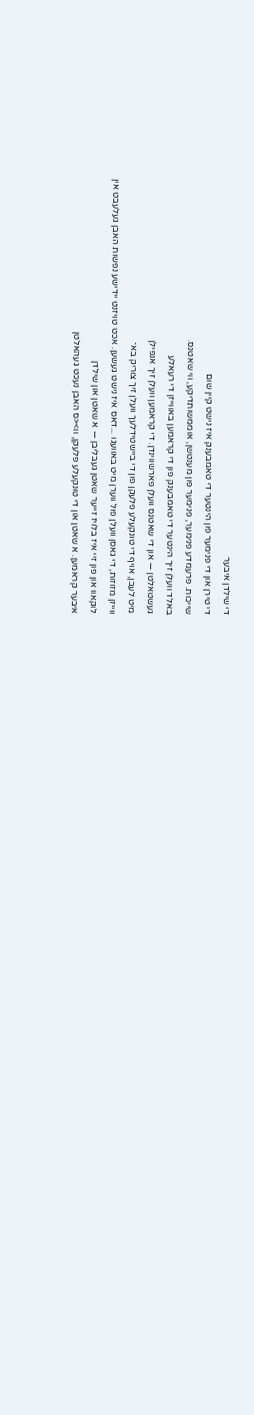די שילדן איבער
די טירן און די פנימער פון הינטער די טאמבענק איז נישט קיין שום
שייכות. פרעמדע פנימער, פנימער פון מענטשן, אוממשותדיקע, ווי שאטנס.
באלד וועלן זיך הינטער די טאמבענק פון די קראמען באווייזן די רעאלע
געשטאלטן — און די שאטנס וועלן פארשווינדן. די קראמען וועלן זיך אנפילן
מיט לעבן, אויף די טונקעלע פלעקן פון די ביישטידלעך וועלן זיך צוריק בא־
ווייזן מזוזות, די גאסן וועלן פול ווערן מיט באוועגו ...דאס איז נישט געשען. אכט טויזנט יידישע נפשות האבן געלעבט אין
לוקאוו און פון זיי איז בלויז זייער שאטן געבליבן — א שאטן און שילדן
איבער קראמען. א שאטן און די טונקעלע פלעקן, וו><ס האבן נעכט געהאלטן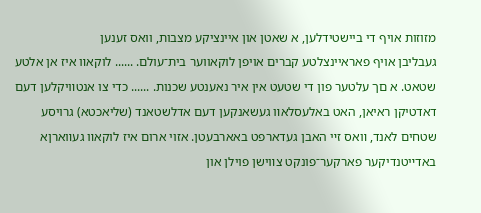מזוזות אויף די ביישטידלען, א שאטן און איינציקע מצבות, וואס זענען
געבליבן אויף פאראיינצלטע קברים אויפן לוקאווער בית־עולם. ...... לוקאװ איז אן אלטע שטאט. א םך עלטער פון די שטעט אין איר נאענטע שכנות. ...... כדי צו אנטװיקלען דעם דאדטיקן ראיאן, האט באלעסלאװ געשאנקען דעם אדלשטאנד (שליאכטא) גרויסע שטחים לאנד, װאס זײ האבן געדארפט באארבעטן. אזוי ארום איז לוקאװ געװארןא באדײטנדיקער פארקער־פונקט צװישן פוילן און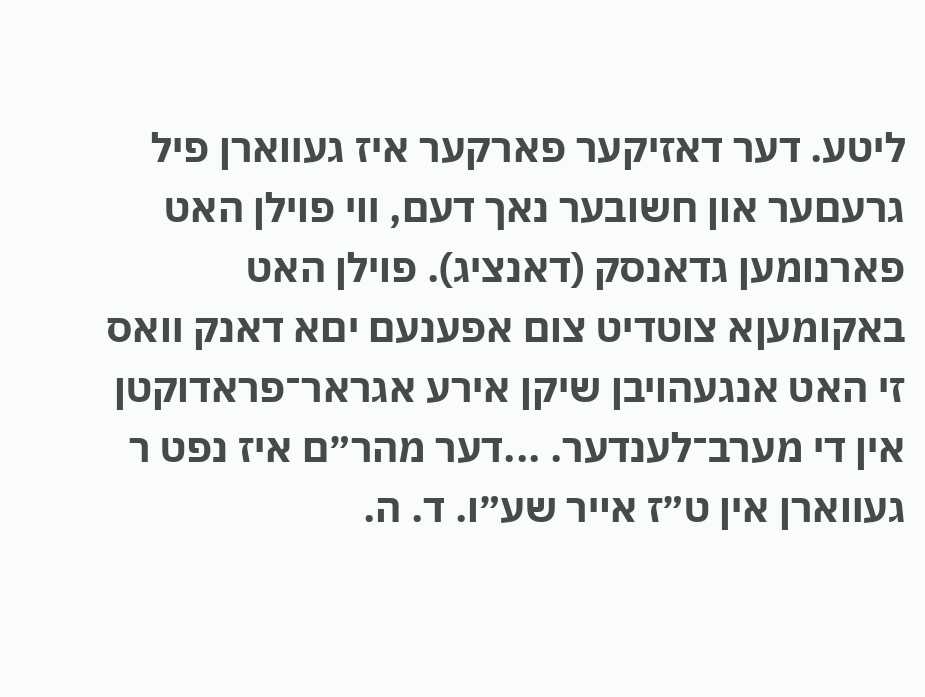ליטע. דער דאזיקער פארקער איז געװארן פיל גרעםער און חשובער נאך דעם, װי פוילן האט פארנומען גדאנסק (דאנציג). פוילן האט באקומעןא צוטדיט צום אפענעם יםא דאנק װאס זי האט אנגעהויבן שיקן אירע אגראר־פראדוקטן אין די מערב־לענדער. ...דער מהר״ם איז נפט ר געװארן אין ט״ז אײר שע״ו. ד. ה.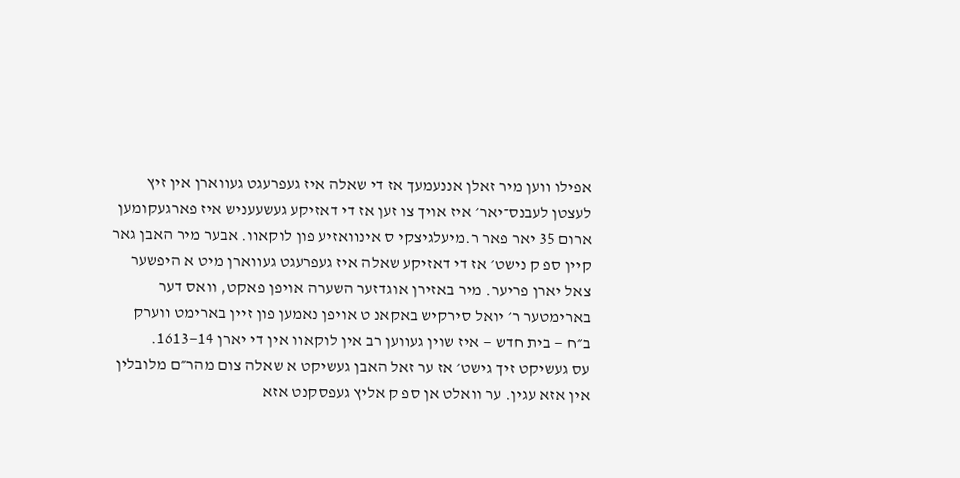אפילו װען מיר זאלן אננעמעך אז די שאלה איז געפרעגט געװארן אין זיץ לעצטן לעבנס־יאר׳ איז אויך צו זען אז די דאזיקע געשעעניש איז פארגעקומען ארום 35 יאר פאר ר.מיעלגיצקי ס אינװאזיע פון לוקאװ. אבער מיר האבן גאר קײן ספ ק נישט׳ אז די דאזיקע שאלה איז געפרעגט געװארן מיט א היפשער צאל יארן פריער. מיר באזירן אוגדזער השערה אויפן פאקט, וואס דער בארימטער ר׳ יואל סירקיש באקאנ ט אויפן נאמען פון זײן בארימט װערק ב״ח — בית חדש — איז שוין געװען רב אין לוקאװ אין די יארן 14—1613.
עס געשיקט זיך גישט׳ אז ער זאל האבן געשיקט א שאלה צום מהר״ם מלובלין אין אזא עגין. ער וואלט אן ספ ק אליץ געפסקנט אזא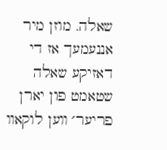שאלה. מוזן מיר אננעמעך אז די דאזיקע שאלה שטאמט פון יארן פריער׳ װען לוקאװ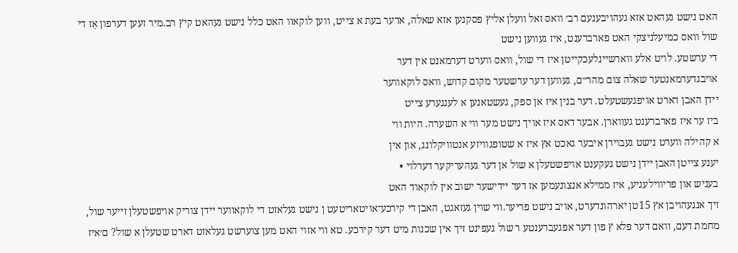האט נישט געהאט אזא געהויבענעם רב׳ וואס זאל װעלן אליץ פסקנען אזא שאלה, אדער בעת א צייט, װען לוקאװ האט כלל נישט געהאט קיץ רב.מיר זעען דערפון אַז די שול וואס כמיעלניצקי האט פארברענט, איז געווען נישט
די ערשטע. לויט אלע ווארשיינלעכקייטן איז די שול, וואס ווערט דערמאנט אין דער
אויבגדערמאנטער שאלה צום מהר״ם, געווען דער ערשטער מקום קדוש, וואס לוקאווער
יידן האבן דארט אויפגעשטעלט. דער בנין איז אן ספק, געשטאנען א לענגערע צייט
ביז ער איז פארברענט געווארן. אבער דאס איז אויך נישט מער ווי א השערה. היות ווי
א קהילה ווערט נישט געבוירן איבער גאכט אץ איז א שטופגוויזע אנטוויקלונג, און אין
יענע צייטן האבן ײדן נישט געקענט אויפשטעלן א שול אן דער געהעריקער דערלוי •
בעניש און פריווילעגיע, איז ממילא אנצונעמען אז דער ײדישער ישוב אין לוקאוד האט
זיך אנגעהויבן אץ 15טן יארהונדערט, אויב נישט פריער.װי שוין געזאגט, האבן די קירכע־אויטאריטעט ן נישט געלאזט די לוקאװער ײדן צוריק אויפשטעלן זײער שול, מחמת דעם, װאם דער פלא ץ פון דער אפגעברענטע ר שול געפינט זיך אין שכנות מיט דער קירכע. טא װי אזוי האט מען צוערשט געלאזט דארט שטעלן א שול? ם׳איז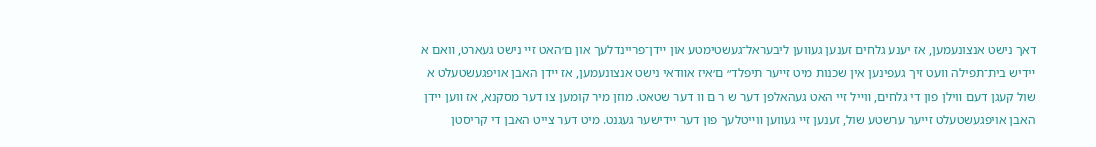דאך נישט אנצונעמען, אז יענע גלחים זענען געװען ליבעראל־געשטימטע און ײדן־פריינדלעך און ם׳האט זײ נישט געארט, װאם א ײדיש בית־תפילה װעט זיך געפינען אין שכנות מיט זײער תיפלד״ ם׳איז אװדאי נישט אנצונעמען, אז ײדן האבן אויפגעשטעלט א שול קעגן דעם װילן פון די גלחים, װײל זײ האט געהאלפן דער ש ר ם װ דער שטאט. מוזן מיר קומען צו דער מסקנא, אז װען ײדן האבן אויפגעשטעלט זײער ערשטע שול, זענען זײ געװען װײטלעך פון דער ײדישער געגנט. מיט דער צייט האבן די קריסטן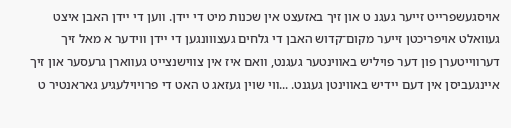אויסגעשפרײט זײער געגנ ט און זיך באזעצט אין שכנות מיט די ײדן. װען די ײדן האבן איצט געװאלט אויפריכטן זײער מקום־קדוש האבן די גלחים געצװונגען די ײדן װידער א מאל זיך דערװײטערן פון דער פויליש באװינטער געגנט, װאם איז אין צװישנצײט געװארן גרעסער און זיך אײנגעביסן אין דעם ײדיש באװינטן געגנט. ...װי שוין געזאג ט האט די פרױוילעגיע גאראנטיר ט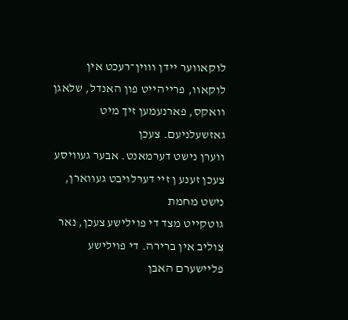לוקאװער יידן װוין־רעכט אין
לוקאװ, פרײהײט פון האנדל, שלאגן װאקס, פארנעמען זיך מיט גאזשעלניעם. צעכן
װערן נישט דערמאנט. אבער געװיסע צעכן זענע ן זיי דערלויבט געװארן, נישט מחמת
גוטקײט מצד די פוילישע צעכן, נאר צוליב אין ברירה. די פוילישע פלײשערם האבן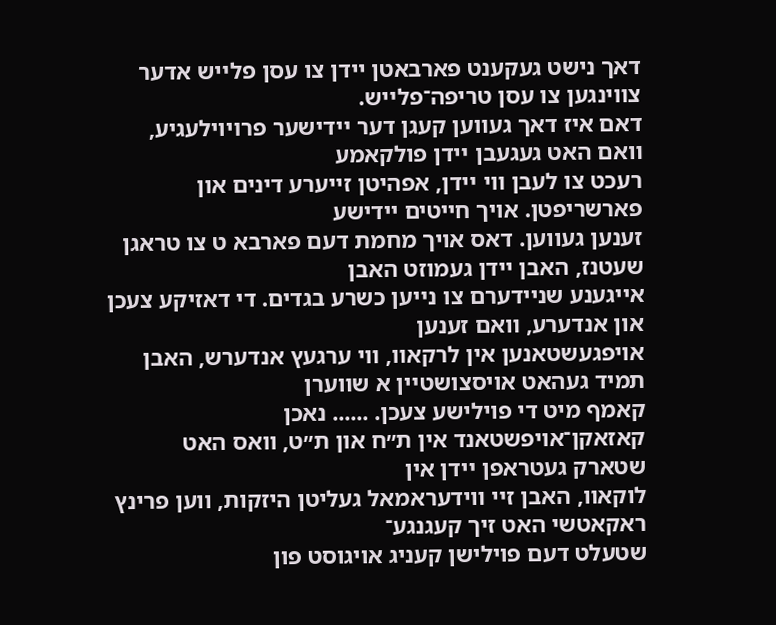דאך נישט געקענט פארבאטן יידן צו עסן פלײש אדער צװינגען צו עסן טריפה־פלײש.
דאם איז דאך געװען קעגן דער ײדישער פרױוילעגיע, װאם האט געגעבן ײדן פולקאמע
רעכט צו לעבן װי ײדן, אפהיטן זייערע דינים און פארשריפטן. אויך חייטים יידישע
זענען געווען. דאס אויך מחמת דעם פארבא ט צו טראגן שעטנז, האבן יידן געמוזט האבן
אייגענע שניידערם צו נײען כשרע בגדים. די דאזיקע צעכן און אנדערע, װאם זענען
אויפגעשטאנען אין לרקאװ, װי ערגעץ אנדערש, האבן תמיד געהאט אויסצושטײן א שװערן
קאמף מיט די פוילישע צעכן. ...... נאכן קאזאקן־אויפשטאנד אין ת״ח און ת״ט, וואס האט שטארק געטראפן ײדן אין
לוקאװ, האבן זײ װידעראמאל געליטן היזקות, ווען פרינץ ראקאטשי האט זיך קעגנגע־
שטעלט דעם פוילישן קעניג אויגוסט פון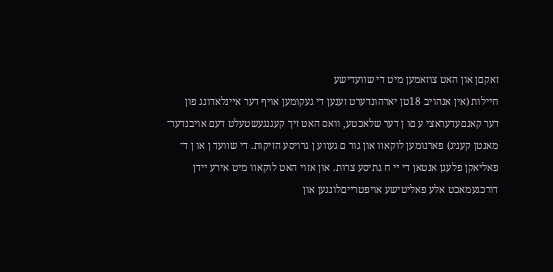זאקםן און האט צוזאמען מיט די שװעדישע
חײלות (אין אנהויב 18טן יארהונדערט זענען די געקומען אויף דער אײנלאדונג פון
דער קאנםעדעראצי ע םו ן דער שלאכטע, וואס האט זיך קעגנגעשטעלט דעם אויבנדער־
מאנטן קעניג) פארנומען לוקאװ און גור ם געװע ן גרויסע הזיקות. די שװעד ן או ן ד־
פאליאקן פלעגן אנטאן די ײ ח גתיסע צרות. און אזוי האט לוקאװ מיט אירע ײדן
דורכגעמאכט אלע פאליטישע אויפטרײםלונגען און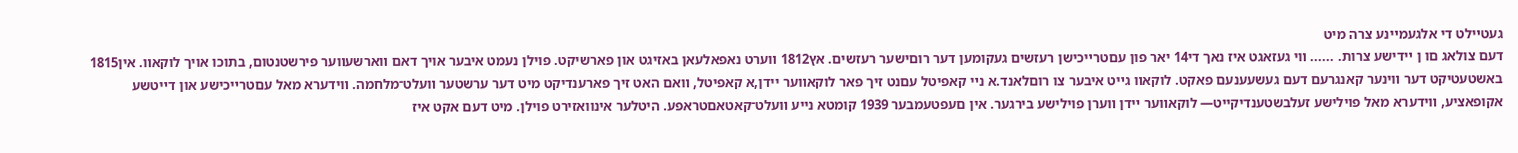געטײלט די אלגעמײנע צרה מיט
דעם צולאג םו ן ײדישע צרות. ...... װי געזאגט איז נאך די14 יאר פון עםטרײכישן רעזשים געקומען דער רוםישער רעזשים. אץ1812 װערט נאפאלעאן באזיגט און פארשיקט. פוילן נעמט איבער אויך דאם װארשעװער פירשטנטום, בתוכו אויך לוקאװ. אין1815 באשטעטיקט דער װינער קאנגרעם דעם געשעענעם פאקט. לוקאװ גײט איבער צו רוםלאנד.א נײ קאפיטל עםנט זיך פאר לוקאװער יידן,א קאפיטל, װאם האט זיך פארענדיקט מיט דער ערשטער װעלט־מלחמה. װידערא מאל עםטרײכישע און דײטשע אקופאציע, װידערא מאל פוילישע זעלבשטענדיקייט— לוקאװער ײדן װערן פוילישע בירגער. אין םעפטעמבער 1939 קומטא נייע װעלט־קאטאםטראפע. היטלער אינוואזירט פוילן. מיט דעם אקט איז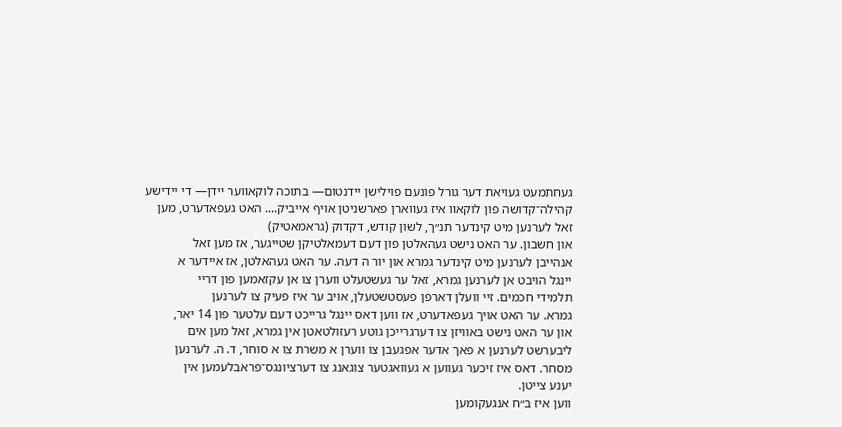געחתמעט געויאת דער גורל פונעם פוילישן יידנטום— בתוכה לוקאװער ײדן— די יידישע קהילה־קדושה פון לוקאװ איז געװארן פארשניטן אויף אײביק.... האט געפאדערט, מען זאל לערנען מיט קינדער תנ״ך, לשון קודש, דקדוק (גראמאטיק)
און חשבון. ער האט נישט געהאלטן פון דעם דעמאלטיקן שטייגער, אז מען זאל
אנהייבן לערנען מיט קינדער גמרא און יור ה דעה. ער האט געהאלטן, אז איידער א
יינגל הויבט אן לערנען גמרא, זאל ער געשטעלט ווערן צו אן עקזאמען פון דריי
תלמידי חכמים. זיי וועלן דארפן פעסטשטעלן, אויב ער איז פעיק צו לערנען
גמרא. ער האט אויך געפאדערט, אז ווען דאס יינגל גרייכט דעם עלטער פון 14 יאר,
און ער האט נישט באוויזן צו דערגרייכן גוטע רעזולטאטן אין גמרא, זאל מען אים
ליבערשט לערנען א פאך אדער אפגעבן צו ווערן א משרת צו א סוחר, ד. ה. לערנען
מסחר. דאס איז זיכער געווען א געוואגטער צוגאנג צו דערציונגס־פראבלעמען אין
יענע צייטן.
ווען איז ב״ח אנגעקומען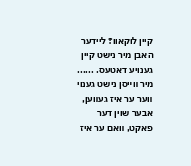קיין לוקאוו? ליידער האבן מיר נישט קיין גענויע דאטעס. ...... מיר װײסן נישט גענוי װער ער איז געװען, אבער שוין דער פאקט, װאם ער איז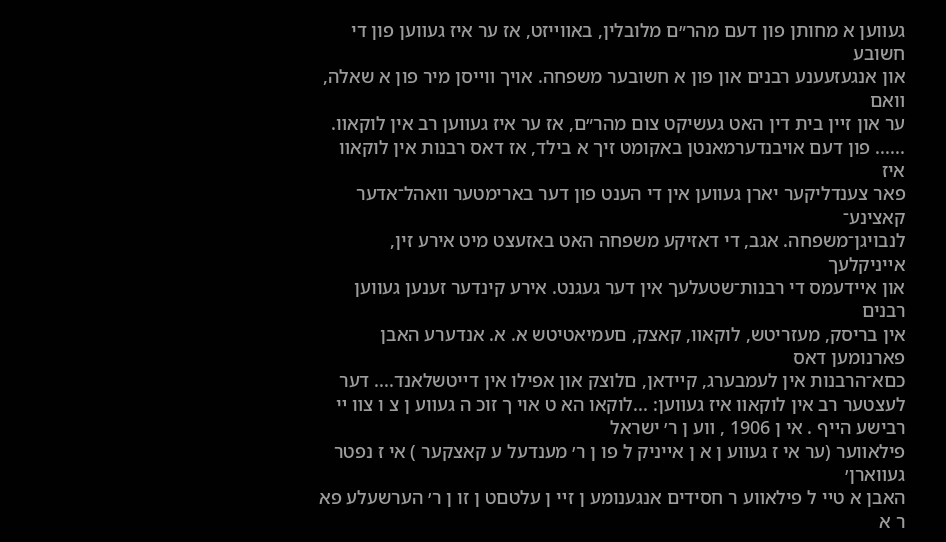געװען א מחותן פון דעם מהר״ם מלובלין, באװײזט, אז ער איז געװען פון די חשובע
און אנגעזעענע רבנים און פון א חשובער משפחה. אויך װײסן מיר פון א שאלה, װאם
ער און זײן בית דין האט געשיקט צום מהר״ם, אז ער איז געװען רב אין לוקאװ. ...... פון דעם אויבנדערמאנטן באקומט זיך א בילד, אז דאס רבנות אין לוקאװ איז
פאר צענדליקער יארן געווען אין די הענט פון דער בארימטער װאהל־אדער קאצינע־
לנבויגן־משפחה. אגב, די דאזיקע משפחה האט באזעצט מיט אירע זין, אײניקלעך
און אײדעמס די רבנות־שטעלעך אין דער געגנט. אירע קינדער זענען געווען רבנים
אין בריסק, מעזריטש, לוקאװ, קאצק, םעמיאטיטש א. א. אנדערע האבן פארנומען דאס
כםא־הרבנות אין לעמבערג, קײדאן, םלוצק און אפילו אין דײטשלאנד.... דער לעצטער רב אין לוקאװ איז געװען: ...לוקאו הא ט אוי ך זוכ ה געװע ן צ ו צװ ײ רבישע הײף . אי ן 1906 , װע ן ר׳ ישראל
פילאװער (ער אי ז געװע ן א ן אײניק ל פו ן ר׳ מענדעל ע קאצקער ) אי ז נפטר געװארן׳
האבן א טײ ל פילאװע ר חסידים אנגענומע ן זײ ן עלטםט ן זו ן ר׳ הערשעלע פא ר א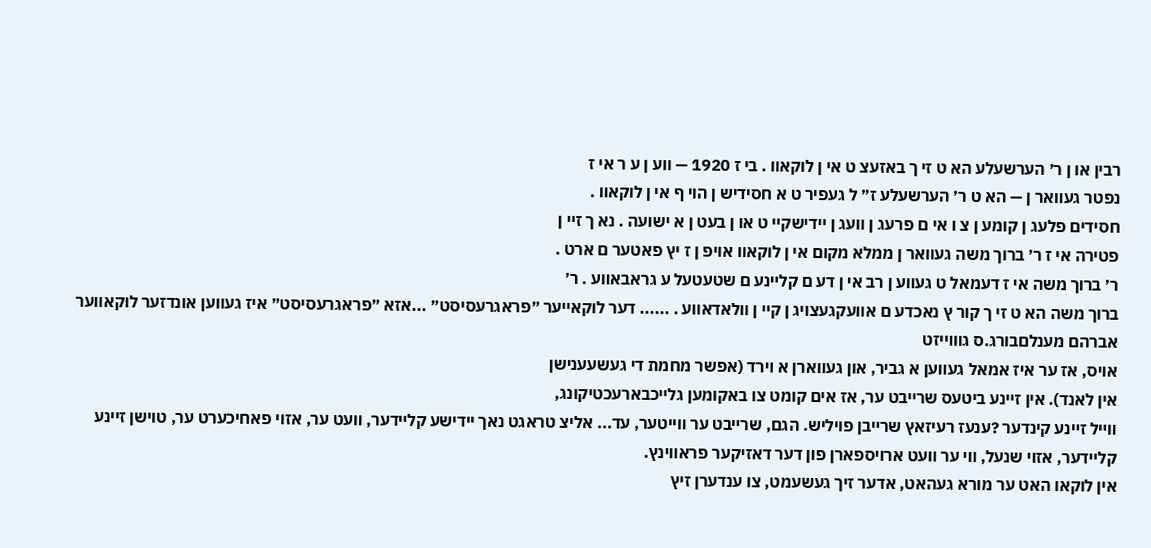רבין או ן ר׳ הערשעלע הא ט זי ך באזעצ ט אי ן לוקאװ . בי ז 1920 — װע ן ע ר אי ז
נפטר געװאר ן — הא ט ר׳ הערשעלע ז״ ל געפיר ט א חסידיש ן הוי ף אי ן לוקאװ .
חסידים פלעג ן קומע ן צ ו אי ם פרעג ן װעג ן ײדישקײ ט או ן בעט ן א ישועה . נא ך זײ ן
פטירה אי ז ר׳ ברוך משה געװאר ן ממלא מקום אי ן לוקאװ אויפ ן ז יץ פאטער ם ארט .
ר׳ ברוך משה אי ז דעמאל ט געװע ן רב אי ן דע ם קלײנע ם שטעטעל ע גראבאװע . ר׳
ברוך משה הא ט זי ך קור ץ נאכדע ם אװעקגעצויג ן קײ ן װלאדאװע . ...... דער לוקאײער ״פראגרעסיסט״ ...אזא ״פראגרעסיסט״ איז געװען אונדזער לוקאװער אברהם מענלםבורג.ס גװױיזט
אויס, אז ער איז אמאל געװען א גביר, און געװארן א ױרד (אפשר מחמת די געשעענישן
אין לאנד). אין זײנע ביטעס שרײבט ער, אז אים קומט צו באקומען גלײכבארעכטיקונג,
װײל זײנע קינדער ?ענעז רעיזאץ שרײבן פויליש. הגם, שרײבט ער װייטער, עד... אליצ טראגט נאך יידישע קלײדער, װעט ער, אזוי פאחיכערט ער, טוישן זיינע
קלײדער, אזוי שנעל, װי ער װעט ארויספארן פון דער דאזיקער פראװינץ.
אין לוקאו האט ער מורא געהאט, אדער זיך געשעמט, צו ענדערן זיץ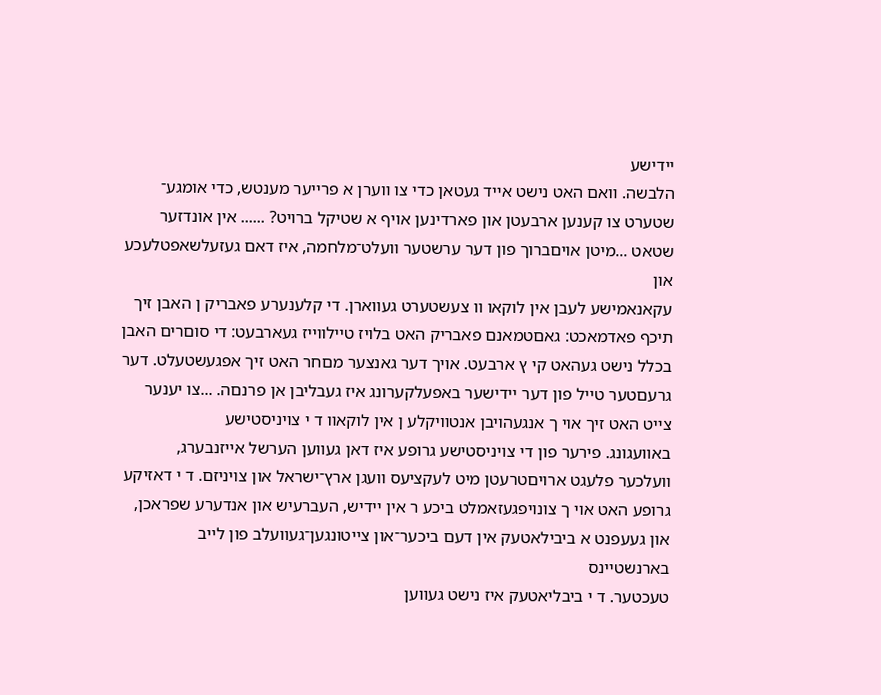יידישע
הלבשה. װאם האט נישט אײד געטאן כדי צו װערן א פרייער מענטש, כדי אומגע־
שטערט צו קענען ארבעטן און פארדינען אויף א שטיקל ברויט? ...... אין אונדזער שטאט ...מיטן אויםברוך פון דער ערשטער װעלט־מלחמה, איז דאם געזעלשאפטלעכע און
עקאנאמישע לעבן אין לוקאו װ צעשטערט געװארן. די קלענערע פאבריק ן האבן זיך
תיכף פאדמאכט: גאםטמאנם פאבריק האט בלויז טיילוױיז געארבעט: די סוםרים האבן
בכלל נישט געהאט קי ץ ארבעט. אויך דער גאנצער מםחר האט זיך אפגעשטעלט. דער
גרעםטער טייל פון דער ײדישער באפעלקערונג איז געבליבן אן פרנםה. ...צו יענער צײט האט זיך אוי ך אנגעהויבן אנטװיקלע ן אין לוקאװ ד י צױניסטישע
באװעגונג. פירער פון די צױניסטישע גרופע איז דאן געװען הערשל אײזנבערג,
װעלכער פלעגט ארויםטרעטן מיט לעקציעס װעגן ארץ־ישראל און צױניזם. ד י דאזיקע
גרופע האט אוי ך צונויפגעזאמלט ביכע ר אין יידיש, העברעיש און אנדערע שפראכן,
און געעפנט א ביבילאטעק אין דעם ביכער־און צײטונגען־געװעלב פון לײב בארנשטײנס
טעכטער. ד י ביבליאטעק איז נישט געװען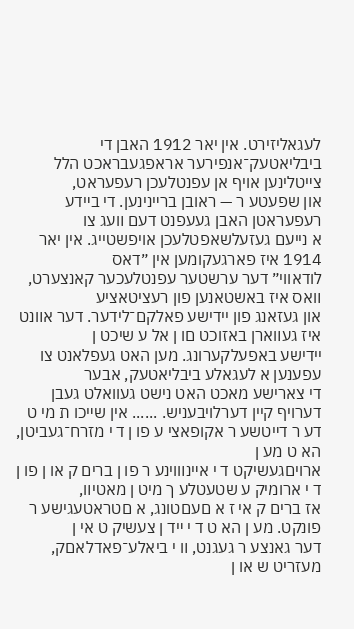לעגאליזירט. אין יאר 1912 האבן די
ביבליאטעק־אנפירער אראפגעבראכט הלל צײטלינען אויף אן עפנטלעכן רעפעראט,
און שפעטע ר — ראובן ברײנינען. די בײדע רעפעראטן האבן געעפנט דעם װעג צו
א נייעם געזעלשאפטלעכן אויפשטייג. אין יאר 1914 איז פארגעקומען אין ״דאס
לודאווי״ דער ערשטער עפנטלעכער קאנצערט, װאס איז באשטאנען פון רעציטאציע
און געזאנג פון יידישע פאלקם־לידער. דער אװנט איז געװארן באזוכט םו ן אל ע שיכט ן
יידישע באפעלקערונג. מען האט געפלאנט צו עפענען א לעגאלע ביבליאטעק, אבער
די צארישע מאכט האט נישט געוואלט געבן דערויף קיין דערלויבעניש. ...... אין שײכו ת מי ט דע ר דײטשע ר אקופאצי ע פו ן ד י מזרח־געביטן, הא ט מע ן
ארויםגעשיקט ד י אײנװוינע ר פו ן ברים ק או ן פו ן ד י ארומיק ע שטעטלע ך מיט ן מאטיװ,
אז ברים ק אי ז א םעםטונג, א םטראטעגישע ר פונקט. מע ן הא ט ד י ײד ן צעשיק ט אי ן
דער גאנצע ר געגנט, װ י ביאלע־פאדלאםק, מעזריט ש או ן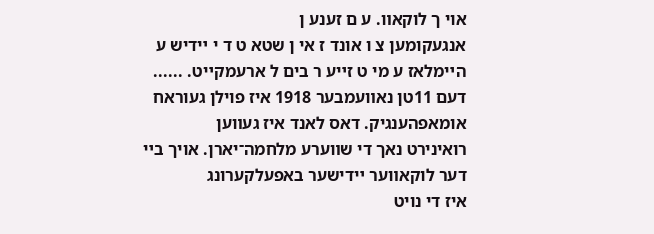אוי ך לוקאװ. ע ם זענע ן
אנגעקומען צ ו אונד ז אי ן שטא ט ד י ײדיש ע הײמלאז ע מי ט זײע ר בים ל ארעמקײט. ...... דעם 11טן נאװעמבער 1918 איז פוילן געוראח אומאפהענגיק. דאס לאנד איז געװען
רואינירט נאך די שװערע מלחמה־יארן. אויך בײ דער לוקאװער ײדישער באפעלקערונג
איז די נויט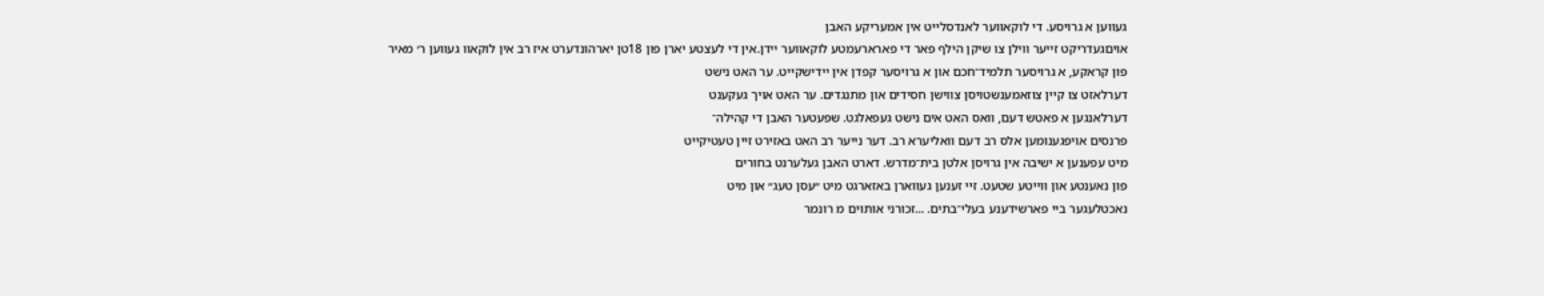געװען א גרויסע. די לוקאװער לאנדסלײט אין אמעריקע האבן
אויםגעדריקט זײער װילן צו שיקן הילף פאר די פארארעמטע לוקאװער ײדן.אין די לעצטע יארן פון 18טן יארהונדערט איז רב אין לוקאװ געװען ר׳ מאיר
פון קראקע, א גרויסער תלמיד־חכם און א גרויסער קפדן אין ײדישקײט. ער האט נישט
דערלאזט צו קיין צוזאמענשטויסן צװישן חסידים און מתנגדים. ער האט אויך געקענט
דערלאנגען א פאטש דעם, װאס האט אים נישט געפאלגט. שפעטער האבן די קהילה־
פרנסים אויפגענומען אלס רב דעם װאליערא רב. דער נייער רב האט באזירט זיין טעטיקײט
מיט עפענען א ישיבה אין גרויסן אלטן בית־מדרש. דארט האבן געלערנט בחורים
פון נאענטע און װײטע שטעט. זיי זענען געװארן באזארגט מיט ״עסן טעג״ און מיט
נאכטלעגער ביי פארשידענע בעלי־בתים. ...זכורני אותױם מ רונמר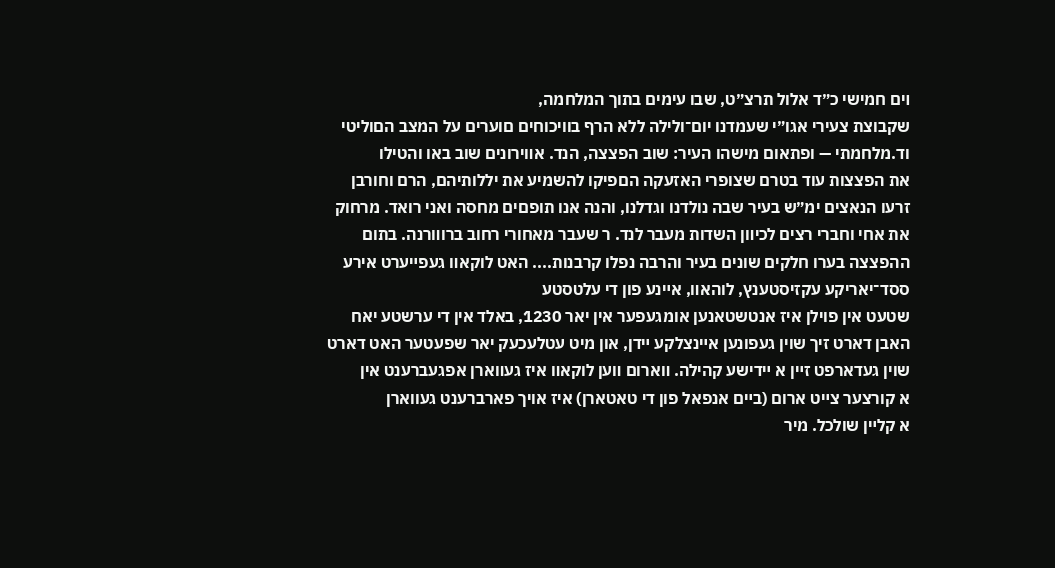ױם חמישי כ״ד אלול תרצ״ט, שבו עימים בתוך המלחמה,
שקבוצת צעירי אגו״י שעמדנו יום־ולילה ללא הרף בוויכוחים םוערים על המצב הםוליטי
וד.מלחמתי — ופתאום מישהו העיר: שוב הפצצה, הנד. אװירונים שוב באו והטילו
את הפצצות עוד בטרם שצופרי האזעקה הםפיקו להשמיע את יללותיהם, הרם וחורבן
זרעו הנאצים ימ״ש בעיר שבה נולדנו וגדלנו, והנה אנו תופםים מחסה ואני רואד. מרחוק
את אחי וחברי רצים לכיװן השדות מעבר לנד. ר שעבר מאחורי רחוב ברוװרנה. בתום
ההפצצה בערו חלקים שונים בעיר והרבה נפלו קרבנות.... האט לוקאװ געפײערט אירע ססד־יאריקע עקזיסטענץ, לוהאװ, אײנע פון די עלטסטע
שטעט אין פוילן איז אנטשטאנען אומגעפער אין יאר 1230, באלד אין די ערשטע יאח
האבן דארט זיך שוין געפונען אײנצלקע ײדן, און מיט עטלעכעק יאר שפעטער האט דארט
שוין געדארפט זײן א ײדישע קהילה. װארום װען לוקאװ איז געװארן אפגעברענט אין
א קורצער צײט ארום (בײם אנפאל פון די טאטארן) איז אויך פארברענט געווארן
א קלײן שולכל. מיר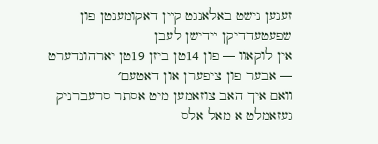זענען נישט באלאנגט קײן דאקומענטן פון שפעטעדדיקן ײדישן לעבן
אין לוקאװ — פון 14טן ביזן 19טן יארהונדערט — אבער פון ציפערן און דאטעם׳
װאם איך האב צוזאמען מיט אסתר סרעברניק געזאמלט א מאל אלס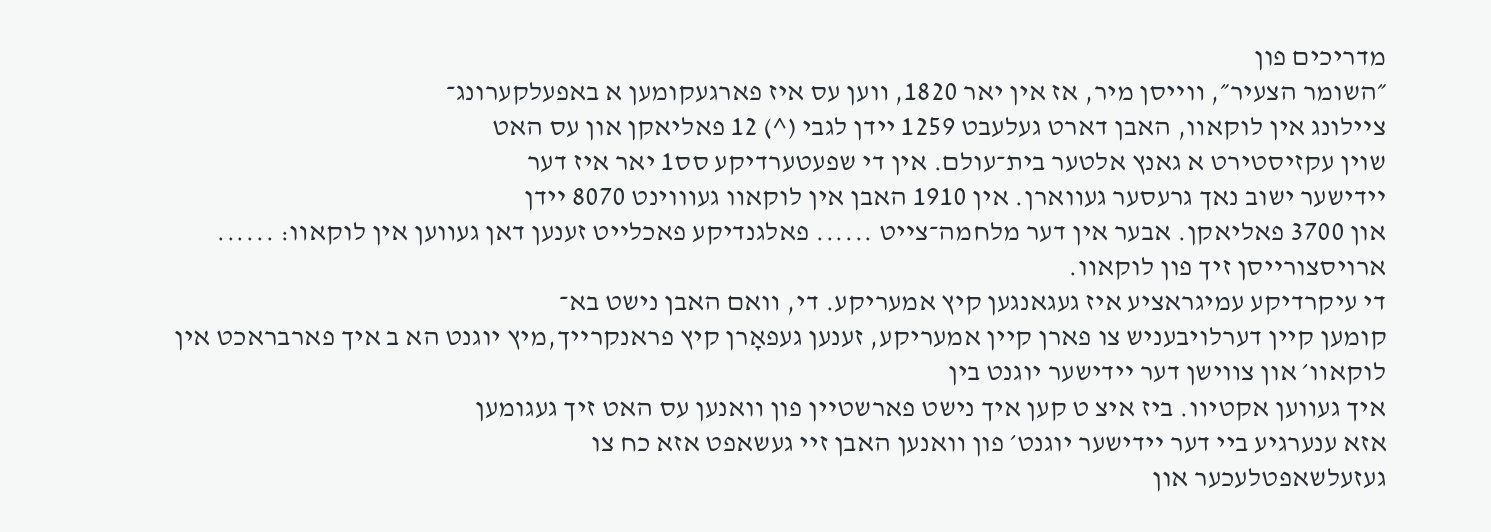מדריכים פון
״השומר הצעיר״, װײסן מיר, אז אין יאר 1820, װען עס איז פארגעקומען א באפעלקערונג־
צײלונג אין לוקאװ, האבן דארט געלעבט 1259 יידן לגבי (^) 12 פאליאקן און עס האט
שוין עקזיסטירט א גאנץ אלטער בית־עולם. אין די שפעטערדיקע סס1 יאר איז דער
ײדישער ישוב נאך גרעסער געװארן. אין 1910 האבן אין לוקאװ געװוינט 8070 ײדן
און 3700 פאליאקן. אבער אין דער מלחמה־צײט ...... פאלגנדיקע פאכלײט זענען דאן געװען אין לוקאװ: ...... ארויסצורײסן זיך פון לוקאװ.
די עיקרדיקע עמיגראציע איז געגאנגען קיץ אמעריקע. די, װאם האבן נישט בא־
קומען קיין דערלויבעניש צו פארן קיין אמעריקע, זענען געפאָרן קיץ פראנקרײך,מיץ יוגנט הא ב איך פארבראכט אין לוקאװ׳ און צװישן דער ײדישער יוגנט בין
איך געװען אקטיװ. ביז איצ ט קען איך נישט פארשטײן פון װאנען עס האט זיך געגומען
אזא ענערגיע ביי דער ײדישער יוגנט׳ פון װאנען האבן זיי געשאפט אזא כח צו
געזעלשאפטלעכער און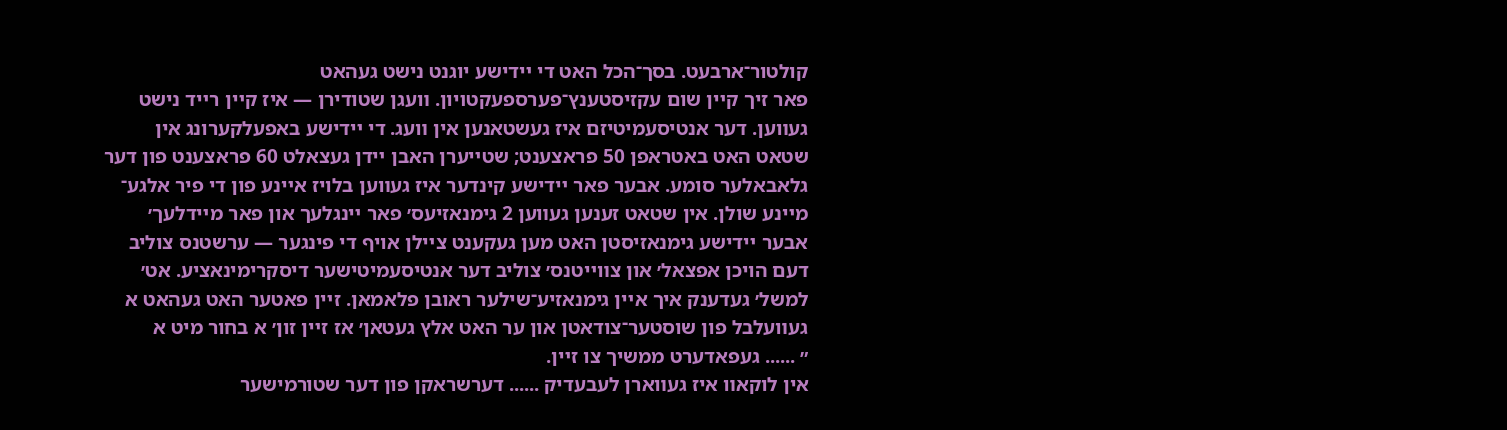קולטור־ארבעט. בסך־הכל האט די ײדישע יוגנט נישט געהאט
פאר זיך קײן שום עקזיסטענץ־פערספעקטױון. װעגן שטודירן — איז קײן רײד נישט
געװען. דער אנטיסעמיטיזם איז געשטאנען אין װעג. די ײדישע באפעלקערונג אין
שטאט האט באטראפן 50 פראצענט; שטײערן האבן ײדן געצאלט 60 פראצענט פון דער
גלאבאלער סומע. אבער פאר ײדישע קינדער איז געװען בלויז אײנע פון די פיר אלגע־
מײנע שולן. אין שטאט זענען געװען 2 גימנאזיעס׳ פאר ײנגלעך און פאר מײדלעך׳
אבער ײדישע גימנאזיסטן האט מען געקענט צײלן אויף די פינגער — ערשטנס צוליב
דעם הויכן אפצאל׳ און צװײטנס׳ צוליב דער אנטיסעמיטישער דיסקרימינאציע. אט׳
למשל׳ געדענק איך אײן גימנאזיע־שילער ראובן פלאמאן. זײן פאטער האט געהאט א
געװעלבל פון שוסטער־צודאטן און ער האט אלץ געטאן׳ אז זײן זון׳ א בחור מיט א
״ ...... געפאדערט ממשיך צו זײן.
אין לוקאװ איז געװארן לעבעדיק ...... דערשראקן פון דער שטורמישער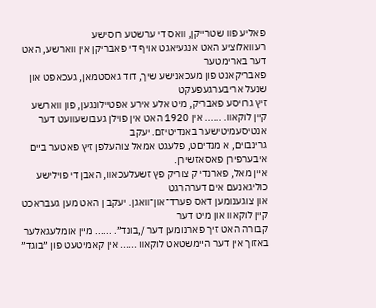פאליע פװ שטרײקן, װאס די ערשטע רוסישע
רעװאלוציע האט אנגעיאגט אויף די פאבריקן אין װארשע, האט דער בארימטער
פאבריקאנט פון מעכאנישע שיך, דוד גאסטמאן, געכאפט און שנעל אריבערגעפעקט
זיץ גרויסע פאבריק, מיט אלע אירע אפטײלונגען, פון װארשע קײן לוקאװ. ...... אין 1920 האט אין פוילן געבושעװעט דער אנטיסעמיטישער באנדיטיזם. יעקב
גרינבוים, א מנדיםט, פלעגט אמאל צוהעלפן זיץ פאטער בײם איבערפירן פאסאזשירן.
אײן מאל, פארנדי ק צוריק פץ זשעלעכאװ, האבן די פוילישע כוליגאנעם אים דערהרגט
און צוגענומען דאס פערד־און־װאגן. יעקב ן האט מען געבראכט קײן לוקאװ און מיט דער
קבורה האט זיך פארנומען דער /,בונד״. ...... מײן אומלעגאלער באזוך אין דער הײמשטאט לוקאװ ...... אין קאמיטעט פון ״בוגד״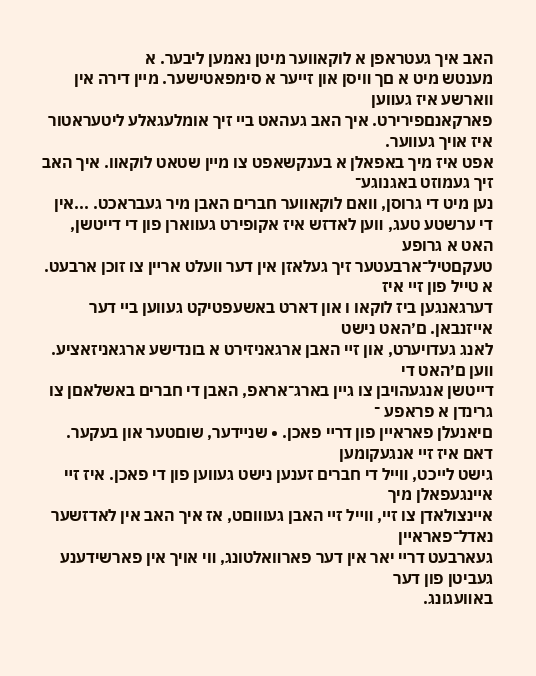האב איך געטראפן א לוקאװער מיטן נאמען ליבער. א
מענטש מיט א םך װיסן און זײער א סימפאטישער. מײן דירה אין װארשע איז געװען
פארקאנםפירירט. איך האב געהאט בײ זיך אומלעגאלע ליטעראטור איז אויך געװער.
אפט איז מיך באפאלן א בענקשאפט צו מײן שטאט לוקאװ. איך האב זיך געמוזט באגנוגע־
נען מיט די גרוסן, װאם לוקאװער חברים האבן מיר געבראכט. ...אין די ערשטע טעג, װען לאדזש איז אקופירט געװארן פון די דייטשן, האט א גרופע
טעקםטיל־ארבעטער זיך געלאזן אין דער װעלט ארײן צו זוכן ארבעט. א טייל פון זײ איז
דערגאנגען ביז לוקאו ו און דארט באשעפטיקט געװען בײ דער אײזנבאן. ם׳האט נישט
לאנג געדויערט, און זײ האבן ארגאניזירט א בונדישע ארגאניזאציע. װען ם׳האט די
דײטשן אנגעהויבן צו גײן בארג־אראפ, האבן די חברים באשלאםן צו גרינדן א פראפע ־
םיאנעלן פאראײן פון דרײ פאכן. • שנײדער, שוםטער און בעקער. דאם איז זײ אנגעקומען
גישט לײכט, װײל די חברים זענען נישט געװען פון די פאכן. איז זײ אײנגעפאלן מיך
אײנצולאדן צו זײ, װײל זײ האבן געוװםט, אז איך האב אין לאדזשער נאדל־פאראײן
געארבעט דרײ יאר אין דער פארװאלטונג, װי אויך אין פארשידענע געביטן פון דער
באװעגונג.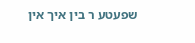שפעטע ר בין איך אין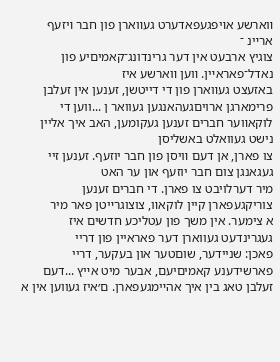װארשע אױפגעפאדערט געװארן פון חבר ױזעף ארײנ ־
צוגיץ ארבעט אין דער גרינדונג־קאמיםיע פון נאדל־פאראײן. װען װארשע איז
באזעצט געװארן פון די דייטשן, זענען אין זעלבן פרימארגן ארויםגעהאנגען געוואר ן ...ווען די לוקאװער חברים זענען געקומען, האב איך אליין נישט געוואלט באשליסן
צו פארן, אן דעם װיסן פון חבר יוזעף. זענען זיי געגאנגן צום חבר יוזעף און ער האט
מיר דערלויבט צו פארן. די חברים זענען צוריקגעפארן קיין לוקאװ, צוצוגרײטן פאר מיר
א צימער. אין משך פון עטליכע חדשים איז געגרינדעט געווארן דער פאראיין פון דריי
פאכן: שניידער, שוםטער און בעקער, דריי פארשידענע קאמיםיעם, אבער מיט אײץ ...דעם זעלבן טאג בין איך אהײמגעפארן. ם׳איז געווען אין א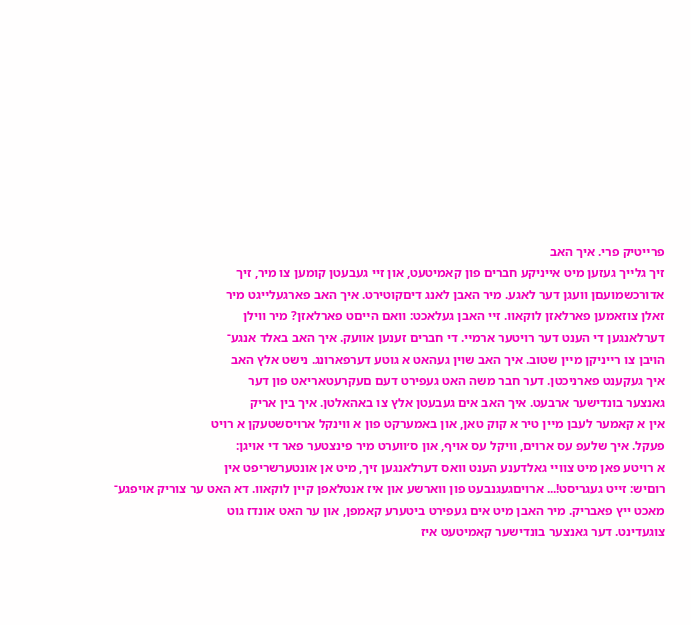פרײטיק פרי. איך האב
זיך גלײך געזען מיט אייניקע חברים פון קאמיטעט, און זיי געבעטן קומען צו מיר, זיך
אדורכשמועםן װעגן דער לאגע. מיר האבן לאנג דיםקוטירט. איך האב פארגעלײגט מיר
זאלן צוזאמען פארלאזן לוקאװ. זײ האבן געלאכט: װאם הײםט פארלאזן? מיר װילן
דערלאנגען די הענט דער רויטער ארמײ. די חברים זענען אװעק. איך האב באלד אנגע־
הויבן צו רײניקן מײן שטוב. איך האב שוין געהאט א גוטע דערפארונג. נישט אלץ האב
איך געקענט פארניכטן. דער חבר משה האט געפירט דעם םעקרעטאריאט פון דער
גאנצער בונדישער ארבעט. איך האב אים געבעטן אלץ צו באהאלטן. איך בין אריק
אין א קאמער לעבן מײן טיר א קוק טאן, און באמערקט פון א װינקל ארויסשטעקן א רויט
פעקל. איך שלעפ עס ארוים, װיקל עס אויף, און ס׳װערט מיר פינצטער פאר די אויגן:
א רויטע פאן מיט צװײ גאלדענע הענט וואס דערלאנגען זיך, מיט אן אונטערשריפט אין
רוםיש: זײט געגריסט!... ארויםגעגנבעט פון װארשע און איז אנטלאפן קײן לוקאװ. דא האט ער צוריק אויפגע־
מאכט ייץ פאבריק. מיר האבן מיט אים געפירט ביטערע קאמפן, און ער האט אונדז גוט
צוגעדינט. דער גאנצער בונדישער קאמיטעט איז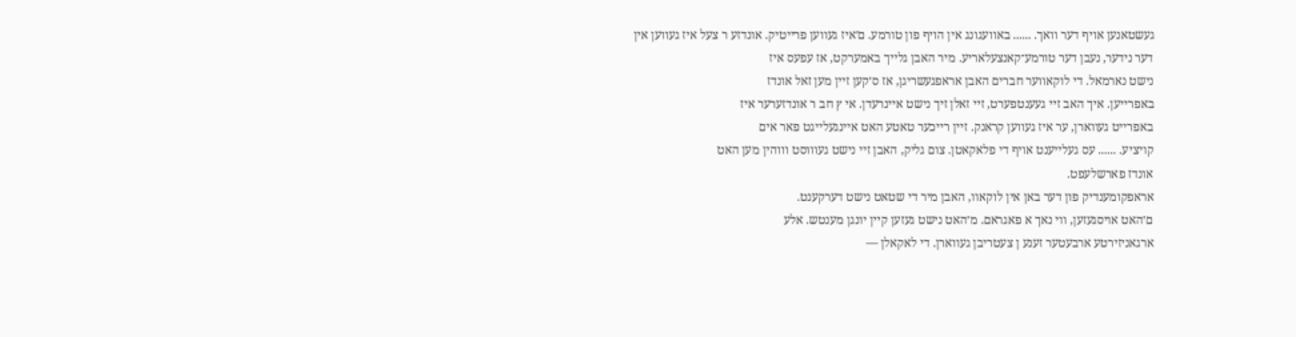געשטאנען אויף דער װאך. ...... באװעגונג אין הויף פון טורמע. ם׳איז געװען פרײטיק. אונדזע ר צעל איז געװען אין
דער נידער, נעבן דער טורמע־קאנצעלאריע. מיר האבן גלײך באמערקט, אז עפעס איז
נישט נארמאל. די לוקאװער חברים האבן אראפגעשריגן, אז ס׳קען זײן מען זאל אונדז
באפרײען. איך האב זײ געענטפערט, זײ זאלן זיך נישט אײנרעדן. אי ץ חב ר אונדזערער איז
באפרײט געװארן, ער איז געװען קראנק. זײן רײכער טאטע האט אײנגעלײגט פאר אים
קויציע. ...... עס געלײענט אויף די פלאקאטן. צום גליק, האבן זיי נישט געװוסט װוהין מען האט
אונדז פארשלעפט.
אראפקומענדיק פון דער באן אין לוקאװ, האבן מיר די שטאט נישט דערקענט.
ם׳האט אויסגעזען, װי נאך א פאגראם. מ׳האט נישט געזען קײן יונגן מענטש. אלע
ארגאניזירטע ארבעטער זענע ן צעטריבן געװארן. די לאקאלן —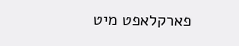פארקלאפט מיט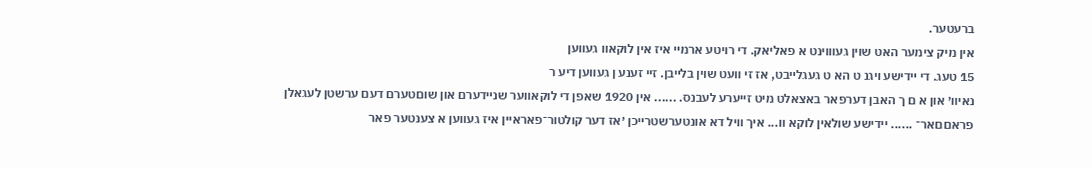ברעטער.
אין מיק צימער האט שוין געװוינט א פאליאק. די רויטע ארמײ איז אין לוקאװ געװען
15 טעג. די ײדישע ױגנ ט הא ט געגלײבט, אז זי װעט שוין בלײבן. זיי זענע ן געװען דיע ר
נאיװ׳ און א ם ך האבן דערפאר באצאלט מיט זייערע לעבנס. ...... אין 1920 שאפן די לוקאװער שנײדערם און שוםטערם דעם ערשטן לעגאלן פראםםאר־ ...... יידישע שולאין לוקא װ... איך װיל דא אונטערשטרײכן ׳אז דער קולטור־פאראיין איז געװען א צענטער פאר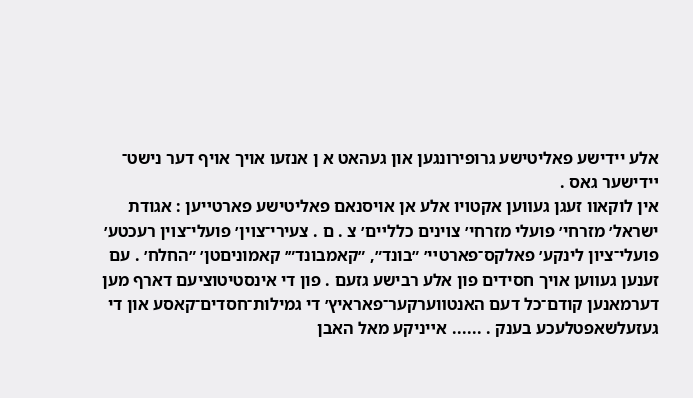אלע יידישע פאליטישע גרופירונגען און געהאט א ן אנזעו אויך אויף דער נישט־
ײדישער גאס .
אין לוקאװ זעגן געװען אקטױו אלע אן אויסנאם פאליטישע פארטײען : אגודת
ישראל׳ מזרחי׳ פועלי מזרחי׳ צױנים כללײם׳ צ . ם . צעירי־צױן׳ פועלי־צױן רעכטע׳
פועלי־ציון לינקע׳ פאלקס־פארטײ׳ ״בונד״, ״קאמבונד״׳ קאמוניםטן׳ ״החלח׳ . עם
זענען געװען אויך חסידים פון אלע רבישע גזעם . פון די אינסטיטוציעם דארף מען
דערמאנען קודם־כל דעם האנטװערקער־פאראיץ׳ די גמילות־חסדים־קאסע און די
געזעלשאפטלעכע בענק . ...... אײניקע מאל האבן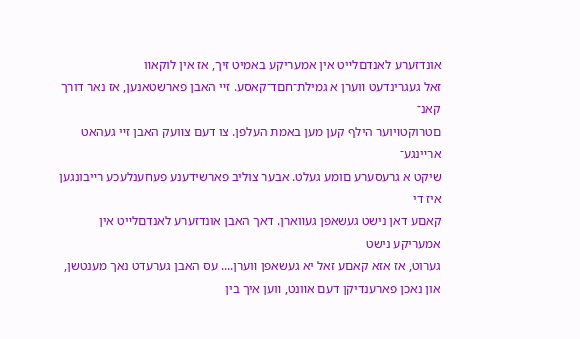אונדזערע לאנדםלײט אין אמעריקע באמיט זיך, אז אין לוקאװ
זאל געגרינדעט װערן א גמילת־חםד־קאסע. זײ האבן פארשטאנען, אז נאר דורך קאנ־
םטרוקטױוער הילף קען מען באמת העלפן. צו דעם צװעק האבן זײ געהאט ארײנגע־
שיקט א גרעסערע םומע געלט. אבער צוליב פארשידענע פעחענלעכע רײבונגען איז די
קאםע דאן נישט געשאפן געװארן. דאך האבן אונדזערע לאנדםלײט אין אמעריקע נישט
גערוט, אז אזא קאםע זאל יא געשאפן װערן.... עס האבן גערעדט נאך מענטשן, און נאכן פארענדיקן דעם אװנט, װען איך בין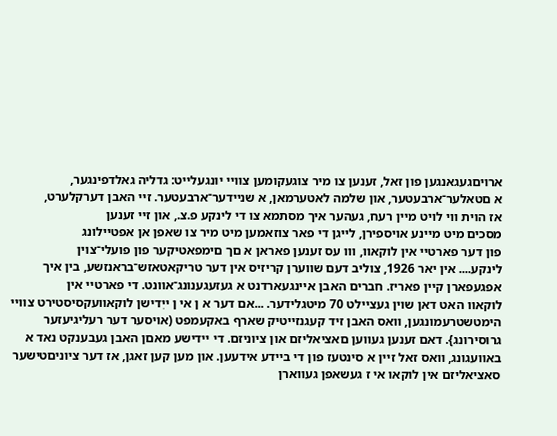ארויםגעגאנגען פון זאל, זענען צו מיר צוגעקומען צװײ יונגעלײט: גדליה גאלדפינגער,
א םטאלער־ארבעטער, און שלמה לאטערמאן, א שניידער־ארבעטער. זײ האבן דערקלערט,
אז הױת װי לויט מײן רעח, געהער איך מסתמא צו די לינקע פ.צ., און זײ זענען
מסכים מיט מײנע אויספירן, לייגן די פאר צוזאמען מיט מיר צו שאפן אן אפטײלונג
פון דער פארטײ אין לוקאװ, ווו עס זענען פאראן א םך םימפאטיקער פון פועלי־צױן
לינקע.... אין יאר 1926, צוליב דעם שװערן קריזיס אין דער טריקאטאזש־בראנזשע, בין איך
אפגעפארן קײן פאריז. חברים האבן אײנגעארדנט א געזעגענונג־אװנט. די פארטײ אין
לוקאװ האט דאן שוין געצײלט 70 מיטגלידער. ...אם דער א ן אי ן ייִדישן לוקאװעקסיסטירט צװײ הימטשטרעמונגען, װאס האבן זיד קעגנזייטיק שארף באקעמפט (אויסער דער רעליגיעזער גרוסירונג}. דאם זענען געווען םאציאליזם און ציוניזם. די יידישע מאםן האבן געבענקט נאד א באוועגונג, וואס זאל זײן א סינטעז פון די ביידע אידעען. און מען קען זאגן, אז דער ציוניםטישער סאציאליזם אין לוקאו אי ז געשאפן געווארן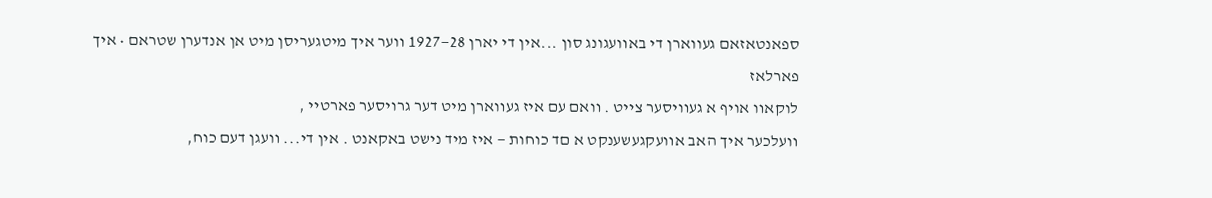ספאנטאזאם געווארן די באװעגונג סון ...אין די יארן 28—1927 װער איך מיטגעריסן מיט אן אנדערן שטראם • איך פארלאז
לוקאװ אויף א געװיסער צײט . װאם עם איז געװארן מיט דער גרויסער פארטײ ,
װעלכער איך האב אװעקגעשענקט א םד כוחות — איז מיד נישט באקאנט . אין די... װעגן דעם כוח,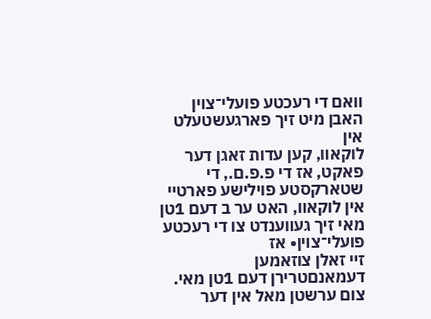װאם די רעכטע פועלי־צױן האבן מיט זיך פארגעשטעלט אין
לוקאװ, קען עדות זאגן דער פאקט, אז די פ.פ.ם., די שטארקסטע פוילישע פארטײ
אין לוקאװ, האט ער ב דעם 1טן מאי זיך געװענדט צו די רעכטע פועלי־צױן• אז
זײ זאלן צוזאמען דעמאנםטרירן דעם 1טן מאי. צום ערשטן מאל אין דער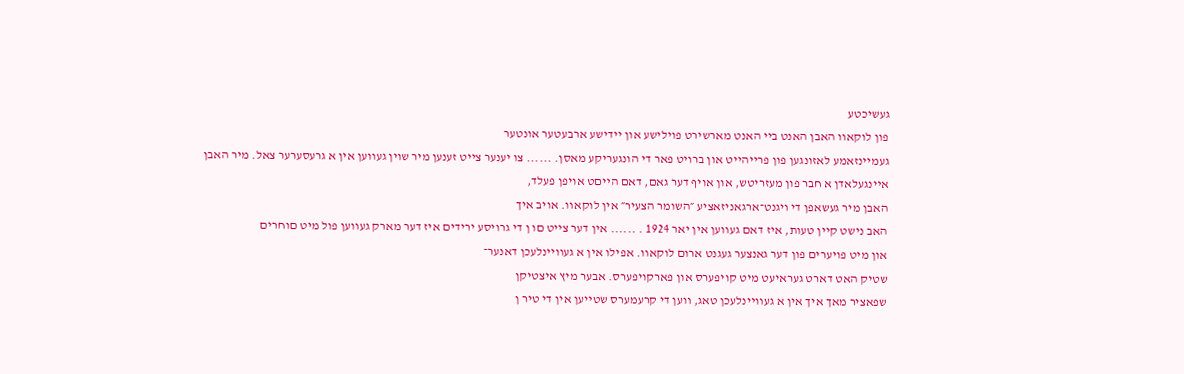געשיכטע
פון לוקאװ האבן האנט בײ האנט מארשירט פוילישע און ײדישע ארבעטער אונטער
געמײנזאמע לאזונגען פון פרײהײט און ברױט פאר די הונגעריקע מאסן. ...... צו יענער צײט זענען מיר שוין געװען אין א גרעסערער צאל. מיר האבן
אײנגעלאדן א חבר פון מעזריטש, און אויף דער גאם, דאם הײםט אויפן פעלד,
האבן מיר געשאפן די ױגנט־ארגאניזאציע ״השומר הצעיר״ אין לוקאװ. אויב איך
האב נישט קײן טעות, איז דאם געװען אין יאר 1924 . ...... אין דער צײט םו ן די גרויסע ירידים איז דער מארק געװען פול מיט םוחרים
און מיט פויערים פון דער גאנצער געגנט ארום לוקאװ. אפילו אין א געװײנלעכן דאנער־
שטיק האט דארט געראיעט מיט קויפערס און פארקויפערס. אבער מיץ איצטיקן
שפאציר מאך איך אין א געװײנלעכן טאג, װען די קרעמערס שטײען אין די טיר ן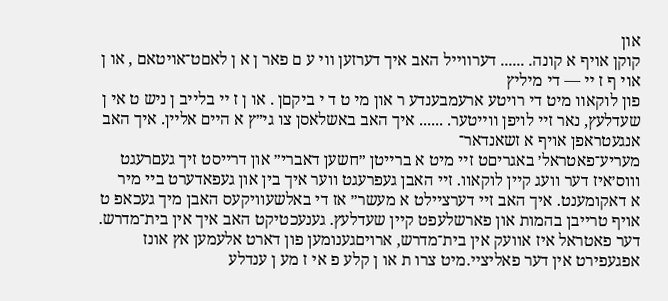און
קוקן אױף א קונה. ...... דערװײל האב איך דערזען װי ע ם פאר ן א ן לאםט־אויטאם , או ן אוי ף ז ײ — די מיליץ
פון לוקאװ מיט די רויטע ארעמבענדע ר און מי ט ד י ביקםן . או ן ז ײ בלייב ן ניש ט אי ן
שעדלעץ, נאר זיי לויפן װײטער. ...... איך האב באשלאסן צו גי״ץ א הײם אלײן. איך האב אנגעטראפן אויף א זשאנדאר־
מעריע־פאטראל׳ באגריםט זײ מיט א ברײטן ״חשען דאברי״ און דרײסט זיך געםרעגט
װוס׳איז דער װעג קײן לוקאװ. זײ האבן געפרעגט װער איך בין און געפאדערט בײ מיר
א דאקומענט. איך האב זײ דערצײלט א מעשר״ אז די באלשעװיקעס האבן מיך געכאפ ט
אויף טרײבן בהמות און פארשלעפט קײן שעדלעץ. גענעכטיקט האב איך אין בית־מדרש.
דער פאטראל איז אװעק אין בית־מדרש, ארויםגענומען פון דארט אלעמען אץ אונז
אפגעפירט אין דער פאליציי.מיט צרו ת או ן קלע פ אי ז מע ן ענדלע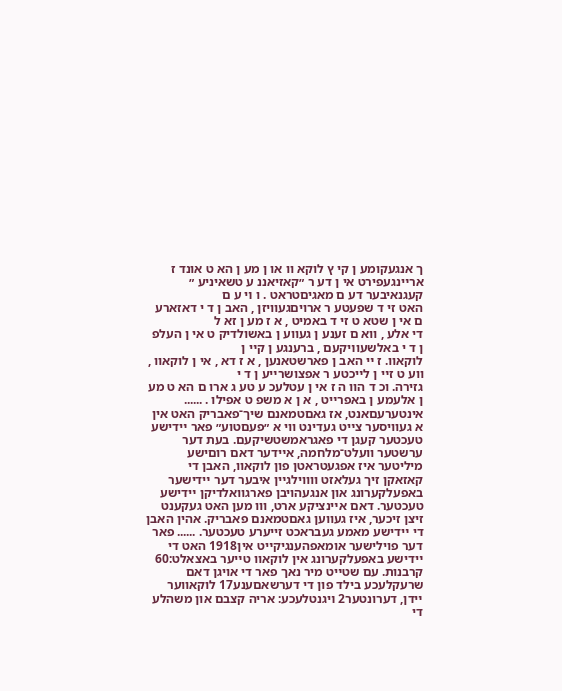ך אנגעקומע ן קי ץ לוקא װ או ן מע ן הא ט אונד ז
ארײנגעפירט אי ן דע ר ״קאזיאננ ע טשאיניע ״ קעגנאיבער דע ם מאגיםטראט . ו ױ ע ם
האט זי ד שפעטע ר ארויםגעװיזן , האב ן ד י דאזארע ם אי ן שטא ט זי ד באמיט , א ז מע ן זא ל
די אלע , װא ם זענע ן געװע ן באשולדיק ט אי ן העלפ ן ד י באלשעוױקעם , ברענגע ן קײ ן
לוקאװ. ז ײ האב ן פארשטאנען , א ז דא , אי ן לוקאװ , װע ט זײ ן לײכטע ר אפצושרײע ן ד י
גזירה. וכ ד הװ ה ז אי ן עטלעכ ע טע ג ארו ם הא ט מע ן אלעמע ן באפרײט , א ן א משפ ט אפילו . ...... אינטערעםאנט, אז גאםטמאנם שיך־פאבריק האט אין א געװיסער צײט געדינט װי א ״פעםטוע״ פאר ײדישע טעכטער קעגן די פאגראמשטשיקעם. בעת דער ערשטער װעלט־מלחמה, אײדער דאם רוםישע מיליטער איז אפגעטראטן פון לוקאװ, האבן די קאזאקן זיך געלאזט װװילגײן איבער דער ײדישער באפעלקערונג און אנגעהויבן פארגװאלדיקן ײדישע טעכטער. דאם אײנציקע ארט, װו מען האט געקענט זיצן זיכער, איז געווען גאםטמאנם פאבריק. אהין האבן די ײדישע מאמע געבראכט זייערע טעכטער. ...... פאר דער פוילישער אומאפהענגיקײט אין1918 האט די ײדישע באפעלקערונג אין לוקאװ טײער באצאלט:60 קרבנות. עם שטײט מיר נאך פאר די אויגן דאם שרעקלעכע בילד פון די דערשאםענע17 לוקאװער ײדן, דערונטער2 ױגנטלעכע: אריה קצבם און משהלע די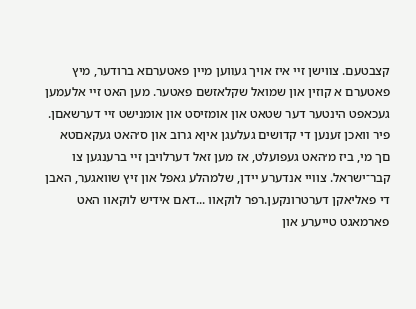קצבטעם. צװישן זײ איז אויך געװען מײן פאטערםא ברודער, מיץ פאטערם א קוזין און שמואל שקלאזשם פאטער. מען האט זײ אלעמען געכאפט הינטער דער שטאט און אומזיסט און אומנישט זײ דערשאםן. פיר װאכן זענען די קדושים געלעגן איןא גרוב און ס׳האט געקאםטא םך מי, ביז מ׳האט געפועלט, אז מען זאל דערלויבן זײ ברענגען צו קבר־ישראל. צוױי אנדערע ײדן, שלמהלע גאפל און זיץ שװאגער, האבן די פאליאקן דערטרונקען.רפר לוקאוו ...דאם אידיש לוקאוו האט פארמאגט טייערע און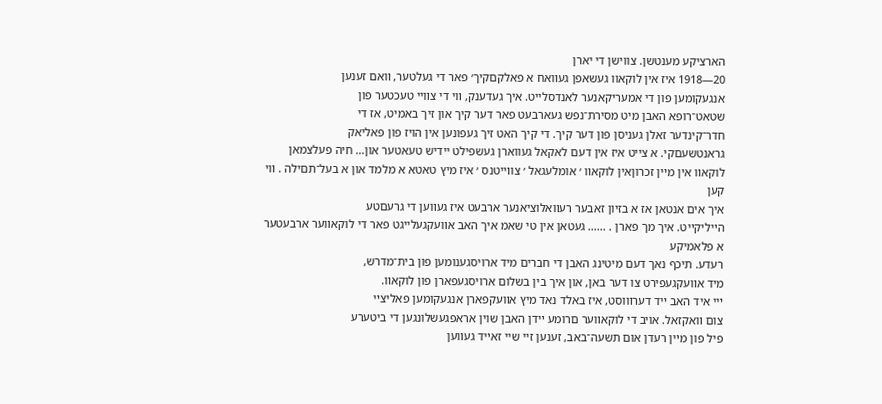הארציקע מענטשן. צווישן די יארן
20—1918 איז אין לוקאוו געשאפן געװאח א פאלקםקיך׳ פאר די געלטער, װאם זענען
אנגעקומען פון די אמעריקאנער לאנדסלייט. איך געדענק, װי די צװיי טעכטער פון
שטאט־רופא האבן מיט מסירת־נפש געארבעט פאר דער קיך און זיך באמיט, אז די
חדר־קינדער זאלן געניסן פון דער קיך. די קיך האט זיך געפונען אין הויז פון פאליאק
גראנטשעםקי. א צייט איז אין דעם לאקאל געווארן געשפילט יידיש טעאטער און... חיה פעלצמאן
לוקאװ אין מײן זכרוןאין לוקאװ ׳ אומלעגאל ׳ צוױיטנס ׳ איז מיץ טאטא א מלמד און א בעל־תםילה . װי קען
איך אים אנטאן אז א בזיון זאבער רעװאלוציאנער ארבעט איז געװען די גרעםטע
הײליקײט. איך מך פארן . ...... געטאן אין טי שאמ איך האב אװעקגעלייגט פאר די לוקאװער ארבעטער א פלאמיקע
רעדע. תיכף נאך דעם מיטינג האבן די חברים מיד ארויסגענומען פון בית־מדרש,
מיד אװעקגעפירט צו דער באן, און איך בין בשלום ארויסגעפארן פון לוקאװ.
ײי איד האב ײד דערװוסט, איז באלד נאד מיץ אװעקפארן אנגעקומען פאליצײ
צום װאקזאל. אויב די לוקאװער םרומע ײדן האבן שוין אראפגעשלונגען די ביטערע
פיל פון מײן רעדן אום תשעה־באב, זענען זיי שיי זאײד געװען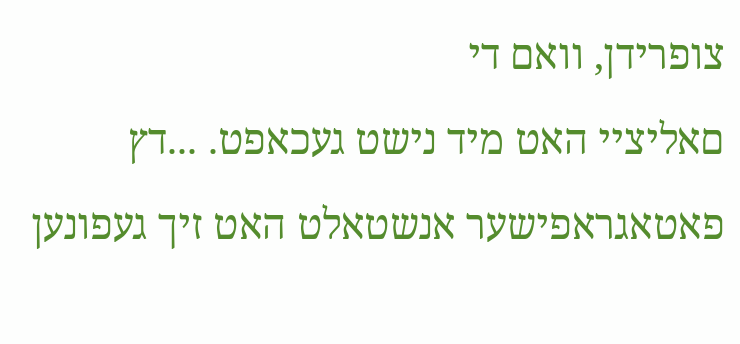צופרידן, װאם די
םאליצײ האט מיד נישט געכאפט. ...דץ פאטאגראפישער אנשטאלט האט זיך געפונען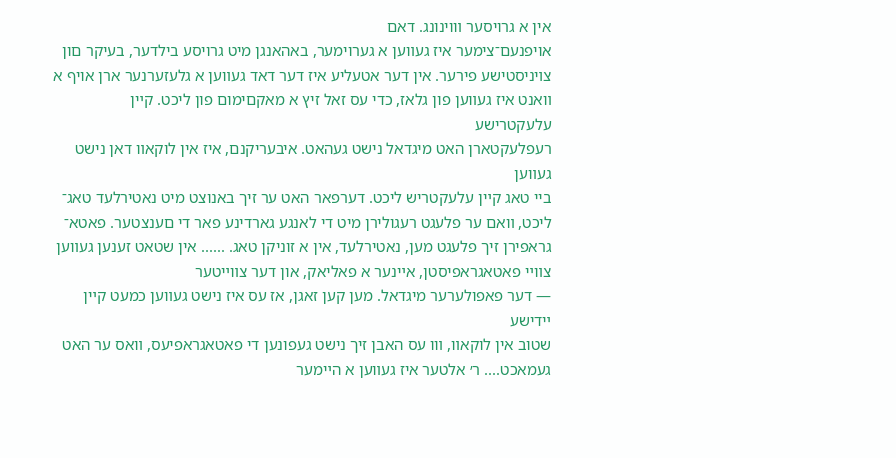אין א גרויסער װוינונג. דאם
אויפנעם־צימער איז געװען א גערוימער, באהאנגן מיט גרויסע בילדער, בעיקר םון
צױניסטישע פירער. אין דער אטעליע איז דער דאד געװען א גלעזערנער ארן אויף א
װאנט איז געװען פון גלאז, כדי עס זאל זיץ א מאקםימום פון ליכט. קײן עלעקטרישע
רעפלעקטארן האט מיגדאל נישט געהאט. איבעריקנם, איז אין לוקאװ דאן נישט געװען
ביי טאג קײן עלעקטריש ליכט. דערפאר האט ער זיך באנוצט מיט נאטירלעד טאג־
ליכט, װאם ער פלעגט רעגולירן מיט די לאנגע גארדינע פאר די םענצטער. פאטא־
גראפירן זיך פלעגט מען, נאטירלעד, אין א זוניקן טאג. ...... אין שטאט זענען געװען צװײ פאטאגראפיסטן, אײנער א פאליאק, און דער צװײטער
— דער פאפולערער מיגדאל. מען קען זאגן, אז עס איז נישט געװען כמעט קײן ײדישע
שטוב אין לוקאװ, װו עס האבן זיך נישט געפונען די פאטאגראפיעס, װאס ער האט
געמאכט.... ר׳ אלטער איז געװען א הײמער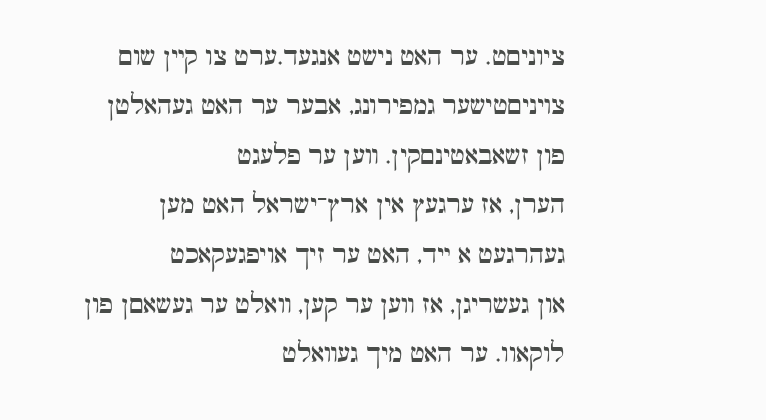ציוניםט. ער האט נישט אנגעד.ערט צו קײן שום
צױניםטישער גמפירונג, אבער ער האט געהאלטן פון זשאבאטינםקין. װען ער פלעגט
הערן, אז ערגעץ אין ארץ־ישראל האט מען געהרגעט א ײד, האט ער זיך אויפגעקאכט
און געשריגן, אז װען ער קען, װאלט ער געשאםן פון לוקאוו. ער האט מיך געװאלט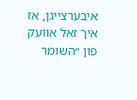איבערצייגן, אז איך זאל אװעק פון ״השומר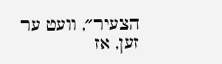הצעיר״, וועט ער זען, אז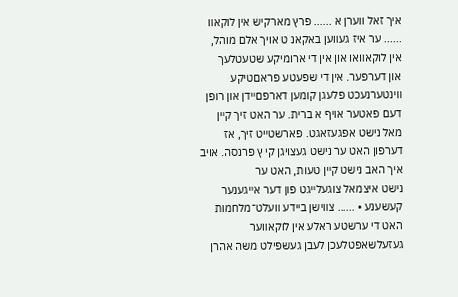איך זאל ווערן א ...... פרץ מארקיש אין לוקאװ ...... ער איז געװען באקאנ ט אויך אלם מוהל, אין לוקאװאו און אין די ארומיקע שטעטלעך
און דערפער. אין די שפעטע פראםטיקע װינטערנעכט פלעגן קומען דארפםײדן און רופן
דעם פאטער אויף א ברית. ער האט זיך קײן מאל נישט אפגעזאגט. פארשטײט זיך, אז
דערפון האט ער נישט געצויגן קי ץ פרנסה. אויב איך האב נישט קײן טעות, האט ער
נישט איצמאל צוגעלײגט פון דער אײגענער קעשענע • ...... צװישן ביידע װעלט־מלחמות האט די ערשטע ראלע אין לוקאװער געזעלשאפטלעכן לעבן געשפילט משה אהרן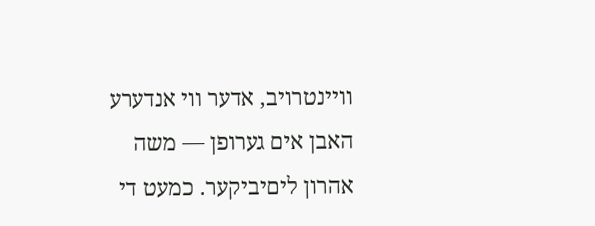וױינטרויב, אדער װי אנדערע האבן אים גערופן — משה אהרון ליםיביקער. כמעט די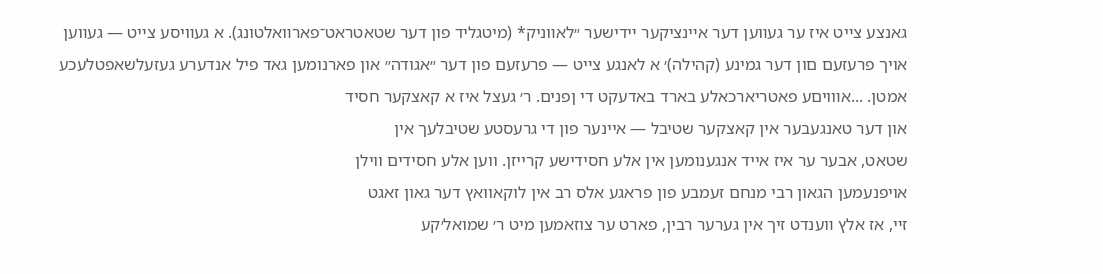גאנצע צײט איז ער געװען דער אײנציקער ײדישער ״לאװניק* (מיטגליד פון דער שטאטראט־פארװאלטונג). א געװיסע צײט — געװען אויך פרעזעם םון דער גמינע (קהילה)׳ א לאנגע צײט — פרעזעם פון דער ״אגודה״ און פארנומען גאד פיל אנדערע געזעלשאפטלעכע אמטן. ...אװויםע פאטריארכאלע בארד באדעקט די ןפנים. ר׳ געצל איז א קאצקער חסיד
און דער טאנגעבער אין קאצקער שטיבל — איינער פון די גרעסטע שטיבלעך אין
שטאט, אבער ער איז אייד אנגענומען אין אלע חסידישע קרייזן. ווען אלע חסידים ווילן
אויפנעמען הגאון רבי מנחם זעמבע פון פראגע אלס רב אין לוקאוואץ דער גאון זאגט
זײ, אז אלץ װענדט זיך אין גערער רבין, פארט ער צוזאמען מיט ר׳ שמואל׳קע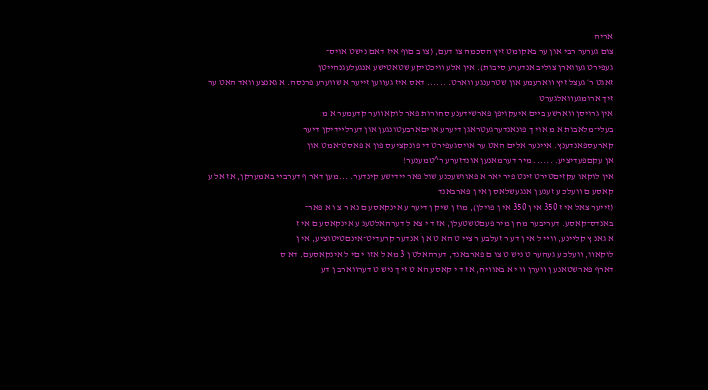אריה
צום גערער רבי און ער באקומט זיץ הסכמה צו דעם, (צו ב םוף איז דאם נישט אויס־
געפירט געווארן צוליב אנדערע סיבות). אין אלע װיכטיקע שטאטישע אנגעלעגנהײטן
זאגט ר׳ געצל זיץ װארעמע און שטרענגע װארט. ...... דאס איז געװען זייער א שװערע פרנסה. א גאנצע װאד האט ער זיך ארומגעװאלגערט
אין גרויסן װארשע בײם איעקויפן פארשידענע סחורות פאר לוקאװער קדעמער א מ
בעלי־מלאבות א מ אוי ך פונאנדערגעטראגן דיערע אויםארבעטונגען און דערלײדיקן דיער
קארעספאנדענץ. אײנער אלים האט ער אויסגעפירט די פונקציעס פון א פאסט־אמט און
אן עקםפעדיציע. ...... מיר דערמאנען אונדזערע ר^טמענער!
אין לוקאו עקזיםטירט זינט פיר יאר א פאוושעכנע שול פאר יידישע קינדער. ...מען דאר ף דערבײ באמערקן, אז אל ע קאסע ם װעלכ ע זענע ן אנגעשלאס ן אי ן פארבאנד
(זייער צאל אי ז 350 אי ן 350 אי ן פוילן), מוז ן שיק ן דיער ע אינקאסע ם נא ר צ ו א פאר־
באנדס־קאסע. דעריבער מח ן מיר פעםטשטעלן, אז ד י צא ל דערהאלטענ ע אינקאסע ם אי ז
א גאנ ץ קלײנע, װײ ל אי ן דע ר זעלבע ר צײ ט הא ט א ן אנדער קרעדיט־אינםטיטוציע, אי ן
לוקאװ, װעלכ ע געהער ט ניש ט צו ם פארבאנד, דערהאלט ן 3 מא ל אזו י םי ל אינקאסעם. דא ס
דארף פארשטאנע ן װערן װ י א באוױח, אז ד י קאסע הא ט זי ך ניש ט דערװארב ן דע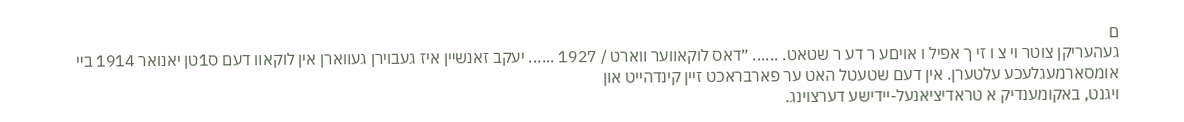ם
געהעריקן צוטר ױ צ ו זי ך אפיל ו אויםע ר דע ר שטאט. ...... ״דאס לוקאװער װארט / 1927 ...... יעקב זאנשײן איז געבוירן געװארן אין לוקאװ דעם ס1טן יאנואר 1914 בײ
אומסארמעגלעכע עלטערן. אין דעם שטעטל האט ער פארבראכט זײן קינדהײט און
ױגנט, באקומענדיק א טראדיציאנעל-ײדישע דערצױנג.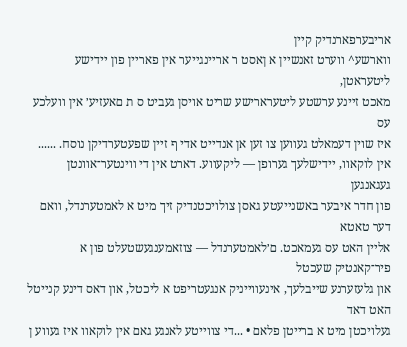אריבערפארנדיק קײן
װארשע^ װערט זאנשײן א ןאסט ר ארײנגײער אין פארײן פון ײדישע ליטעראטן,
מאכט זײנע ערשטע ליטערארישע שריט אויסן געביט ס ת םאעזיע׳ אין װעלכע עס
איז שוין דעמאלט געװען צו זען אן אנדײט אדי ף זײן שפעטערדיקן נוסח. ...... אין לוקאװ, ײדישלעך גערופן — ליקעװע. דארט אין די װינטער־אװנטן געגאנגען
פון חדר איבער באשנײעטע גאסן צולויכטנדיק זיך מיט א לאמטערנדל, װאם דער טאטא
אלײן האט עס געמאכט. ם׳לאמטערנדל — צוזאמענגעשטעלט פון א פיר־קאנטיק שעכטל
און גלעזערנע שײבלעך, אינעװײניק אנגעטריפט א ליכטל, און דאס דינע קנײטל האט דאד
געלויכטן מיט א ברײטן פלאם • ...די צװײטע לאנגע גאם אין לוקאװ איז געװע ן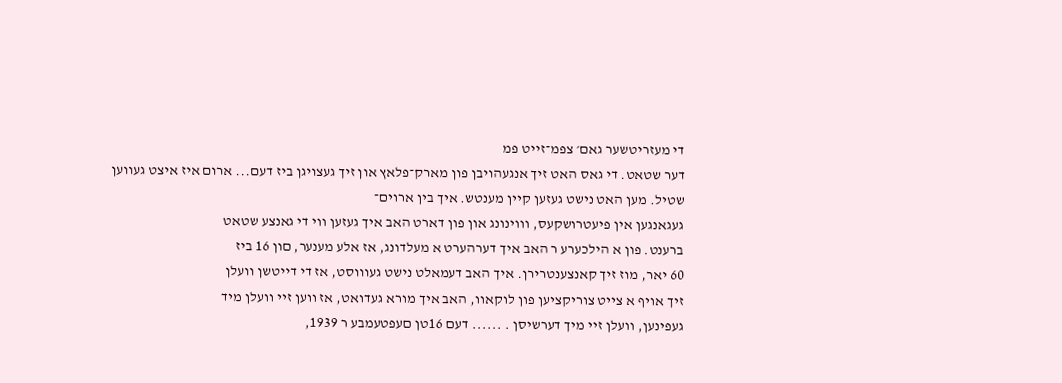די מעזריטשער גאם׳ צפמ־זײט פמ
דער שטאט. די גאס האט זיך אנגעהויבן פון מארק־פלאץ און זיך געצױגן ביז דעם... ארום איז איצט געװען שטיל. מען האט נישט געזען קײן מענטש. איך בין ארוים־
געגאנגען אין פיעטרושקעס, װוינונג און פון דארט האב איך געזען װי די גאנצע שטאט
ברענט. פון א הילכערע ר האב איך דערהערט א מעלדונג, אז אלע מענער, םון 16 ביז
60 יאר, מוז זיך קאנצענטרירן. איך האב דעמאלט נישט געװוסט, אז די דײטשן װעלן
זיך אויף א צײט צוריקציען פון לוקאװ, האב איך מורא געדואט, אז װען זיי װעלן מיד
געפינען, װעלן זיי מיך דערשיסן . ...... דעם 16טן םעפטעמבע ר 1939,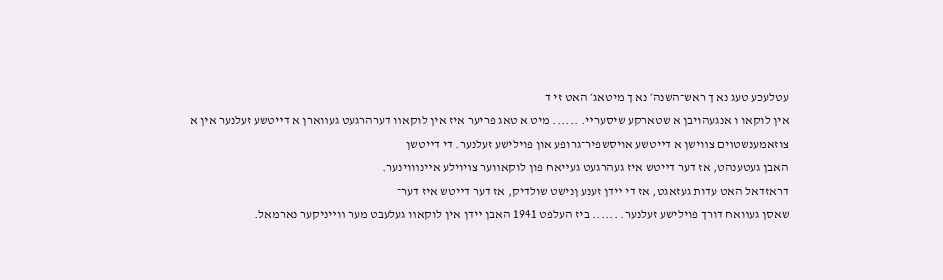עטלעכע טעג נא ך ראש־השנה׳ נא ך מיטאג׳ האט זי ד
אין לוקאו ו אנגעהויבן א שטארקע שיסערײ. ...... מיט א טאג פריער איז אין לוקאװ דערהרגעט געװארן א דײטשע זעלנער אין א
צוזאמענשטױם צװישן א דײטשע אויסשפיר־גרופע און פוילישע זעלנער. די דײטשן
האבן געטענהט, אז דער דײטש איז געהרגעט געײאח פון לוקאװער צױוילע אײנװוינער.
דראזדאל האט עדות געזאגט, אז די ײדן זענע ןנישט שולדיק, אז דער דײטש איז דער־
שאסן געװאח דורך פוילישע זעלנער. ...... ביז העלפט 1941 האבן ײדן אין לוקאװ געלעבט מער װײניקער נארמאל.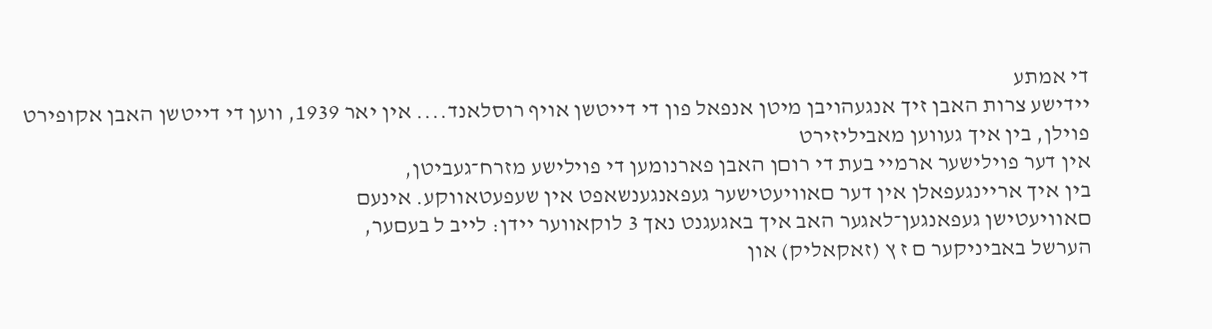די אמתע
ײדישע צרות האבן זיך אנגעהויבן מיטן אנפאל פון די דײטשן אויף רוסלאנד.... אין יאר 1939, װען די דײטשן האבן אקופירט פוילן, בין איך געװען מאביליזירט
אין דער פוילישער ארמײ בעת די רוםן האבן פארנומען די פוילישע מזרח־געביטן,
בין איך ארײנגעפאלן אין דער םאװיעטישער געפאנגענשאפט אין שעפעטאװקע. אינעם
םאװיעטישן געפאנגען־לאגער האב איך באגעגנט נאך 3 לוקאװער ײדן: לײב ל בעםער,
הערשל באביניקער ם ז ץ (זאקאליק) און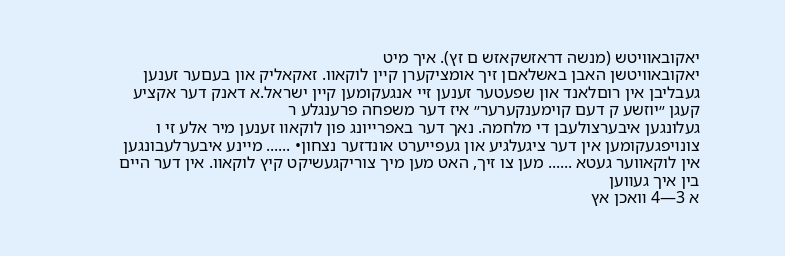יאקובאװיטש (מנשה דראזשקאזש ם זץ). איך מיט
יאקובאװיטשן האבן באשלאםן זיך אומציקערן קײן לוקאװ. זאקאליק און בעםער זענען
געבליבן אין רוםלאנד און שפעטער זענען זײ אנגעקומען קײן ישראל.א דאנק דער אקציע קעגן ״יוזשע ק דעם קוימענקערער״ איז דער משפחה פרענגלע ר
געלונגען איבערצולעבן די מלחמה. נאך דער באפרײונג פון לוקאװ זענען מיר אלע זי ו
צונױפגעקומען אין דער ציגעלגיע און געפײערט אונדזער נצחון• ...... מײנע איבערלעבונגען אין לוקאװער געטא ...... מען צו זיך, האט מען מיך צוריקגעשיקט קיץ לוקאװ. אין דער הײם בין איך געװען
א 3—4 װאכן אץ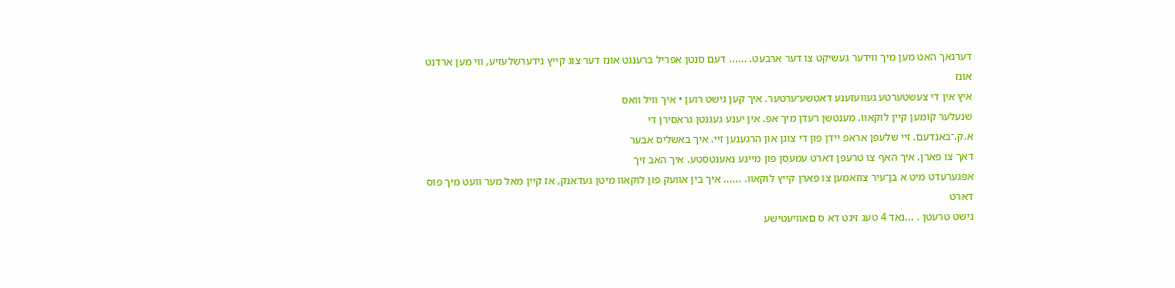דערנאך האט מען מיך װידער געשיקט צו דער ארבעט. ...... דעם סנטן אפריל ברענגט אונז דער צוג קײץ נידערשלעזיע, װי מען ארדנט אונז
איץ אין די צעשטערטע געװעזענע דאטשע־ערטער. איך קען גישט רוען • איך װיל װאס
שנעלער קומען קײן לוקאװ. מענטשן רעדן מיך אפ. אין יענע געגנטן גראסירן די
א.ק.־באנדעם. זײ שלעפן אראפ ײדן פון די צוגן און הרגענען זײ. איך באשליס אבער
דאך צו פארן. איך האף צו טרעפן דארט עמעסן פון מײנע נאענטסטע. איך האב זיך
אפגערעדט מיט א בן־עיר צוזאמען צו פארן קײץ לוקאװ. ...... איך בין אװעק פון לוקאװ מיטן געדאנק, אז קײן מאל מער װעט מיך פוֹס דארט
נישט טרעטן . ...נאד 4 טעג זיגט דא ס םאװיעטישע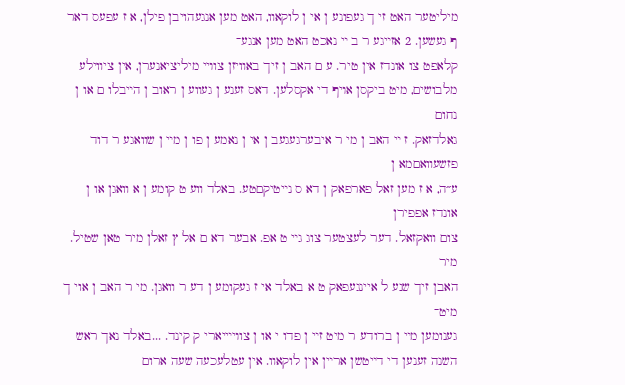מיליטער האט זי ך געפונע ן אי ן לוקאװ, האט מען אנגעהויבן פילן, א ז עפעס דאר ף געשען. 2 אזײגע ר ב ײ נאכט האט מען אנגע־
קלאפט צו אונדז אין טיר. ע ם האב ן זיך באװיזן צוױי מיליציאנערן, אין ציװילע
מלבושים, מיט ביקסן אױף די אקסלען. דאס זענע ן געװע ן ראוב ן הײבלו ם או ן נחום
גאלדזאק. ז ײ האב ן מי ר איבערגעגעב ן אי ן נאמע ן פו ן מײ ן שװאגע ר דוד פזשעװאםמא ן
ע״ה, א ז מען זאל פארפאק ן דא ס נײטיקםטע. באלד װע ט קומע ן א װאגן או ן אונדז אפפירן
צום װאקזאל. דער לעצטער צוג גײ ט אפ. אבער דא ם אל ץ זאלן מיר טאן שטיל. מיר
האבן זיך שנע ל איינגעפאק ט א באלד אי ז געקומע ן דע ר װאגן. מי ר האב ן אוי ך מיט־
גענומען מײ ן ברודע ר מיט זײ ן פדו י או ן צוױײיארי ק קינד. ...באלד נאך ראש השנה זענען די דײטשן ארײן אין לוקאװ. אין עטלעכעה שעה ארום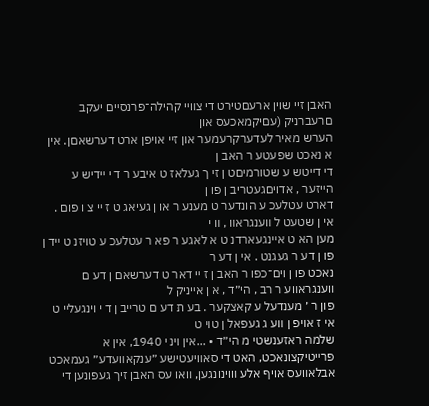האבן זיי שױן ארעםטירט די צװײ קהילה־פרנסײם יעקב םרעברניק (עםיקמאכעס און
הערש מאיר לעדערקרעמער און זײ אויפן ארט דערשאםן. אין א נאכט שפעטע ר האב ן
די דײטש ע שטורמיםט ן זי ך געלאז ט איבע ר ד י ײדיש ע הײזער , אדויםגעטריב ן פו ן
דארט עטלעכ ע הונדער ט מענע ר או ן געיאג ט ז ײ צ ו פום . אי ן שטעט ל װענגראװ , װ י
מען הא ט אײנגעארדנ ט א לאגע ר פא ר עטלעכ ע טויזנ ט ײד ן פו ן דע ר געגנט . אי ן דע ר
נאכט פו ן ױם־כפו ר האב ן ז ײ דאר ט דערשאם ן דע ם װענגראװע ר רב , הי״ד , א ן אײניק ל
פון ר ׳ מענדעל ע קאצקער . בע ת דע ם טרײב ן ד י ױנגעלײ ט אי ז אויפ ן װע ג געפאל ן טוי ט
שלמה ראזענשטי מ הי״ד • ...אין ױנ י 1940, אין א פרײטיקצונאכט, האט די סאװיעטישע ״ענקאװעדע״ געמאכט אבלאװעס אויף אלע װױנונגען, װאו עס האבן זיך געפונען די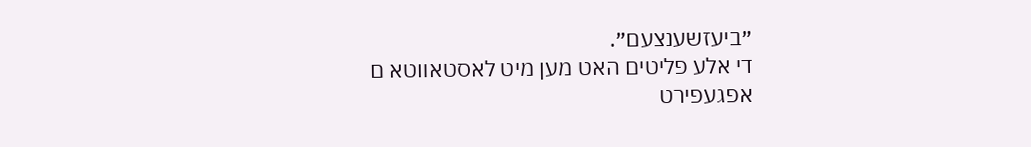״ביעזשענצעם״.
די אלע פליטים האט מען מיט לאסטאװטא ם אפגעפירט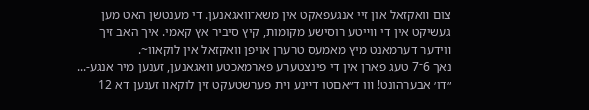צום װאקזאל און זיי אנגעפאקט אין משא־װאגאנען. די מענטשן האט מען געשיקט אין די װײטע רוסישע מקומות, קיץ סיביר אץ קאמי. איך האב זיך װידער דערמאנט מיץ מאמעס טרערן אויפן װאקזאל אין לוקאװ~.
נאך 6־7 טעג פארן אין די פינצטערע פארמאכטע װאגאנען, זענען מיר אנגע-... ״דו׳ אבערהונט! װו ד״אםטו דײנע ױת פערשטעקט זין לוקאװ זענען דא 12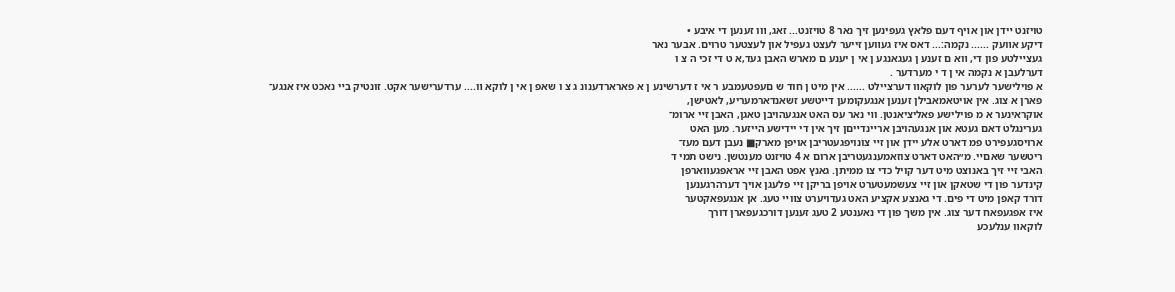טויזנט ײדן און אױף דעם פלאץ געפינען זיך נאר 8 טויזנט... זאג, װו זענען די איבע •
דיקע אװעק ...... נקמה:... דאס איז געװען זייער לעצט געפיל און לעצטער טרוים. אבער נאר
געצײלטע פון די, װא ם זענע ן געגאנגע ן אי ן יענע ם מארש האבן געד,א ט די זכי ה צ ו
דערלעבן א נקמה אי ן ד י מערדער .
א פוילישער לערער פון לוקאװ דערצײלט ...... אין מיט ן חוד ש םעפטעמבע ר אי ז דערשינע ן א פארארדענונ ג צ ו שאפ ן אי ן לוקא װ.... ערדערישער אקט. זונטיק בײ נאכט איז אנגע־
פארן א צוג. אין אויטאמאבילן זענען אנגעקומען דײטשע זשאנדארמעריע, לאטישן,
אוקראינער א מ פוילישע פאליציאנטן. וױ נאר עס האט אנגעהויבן טאגן, האבן זײ ארומ־
גערינגלט דאם געטא און אנגעהויבן ארײנדײםן זיך אין די יידישע הײזער. מען האט
ארויסגעפירט פמ דארט אלע יידן און זײ צונויפגעטריבן אויפן מארק■ נעבן דעם מעז־
ריטשער שאםײ. מ״האט דארט צוזאמענגעטריבן ארום א 4 טויזנט מענטשן. נישט תמי ד
האבי זײ זיך באנוצט מיט דער קויל כדי צו ממיתן. גאנץ אפט האבן זײ אראפגעװארפן
קינדער פון די שטאקן און זײ צעשמעטערט אויפן בריקן זײ פלעגן אויך דערהרגענען
דורד קאפן מיט די פים. די גאנצע אקציע האט געדויערט צװײ טעג. אן אנגעפאקטער
איז אפגעפאח דער צוג. אין משך פון די נאענטע 2 טעג זענען דורכגעפארן דורך
לוקאװ ענלעכע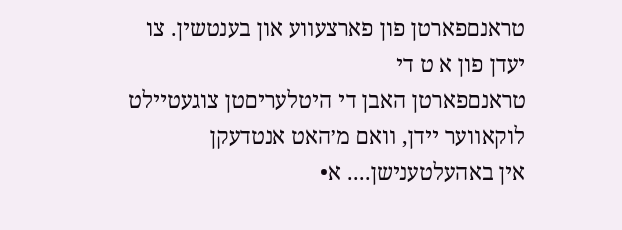טראנםפארטן פון פארצעװע און בענטשין. צו יעדן פון א ט די
טראנםפארטן האבן די היטלעריםטן צוגעטײלט לוקאװער יידן, װאם מ׳האט אנטדעקן
אין באהעלטענישן.... א•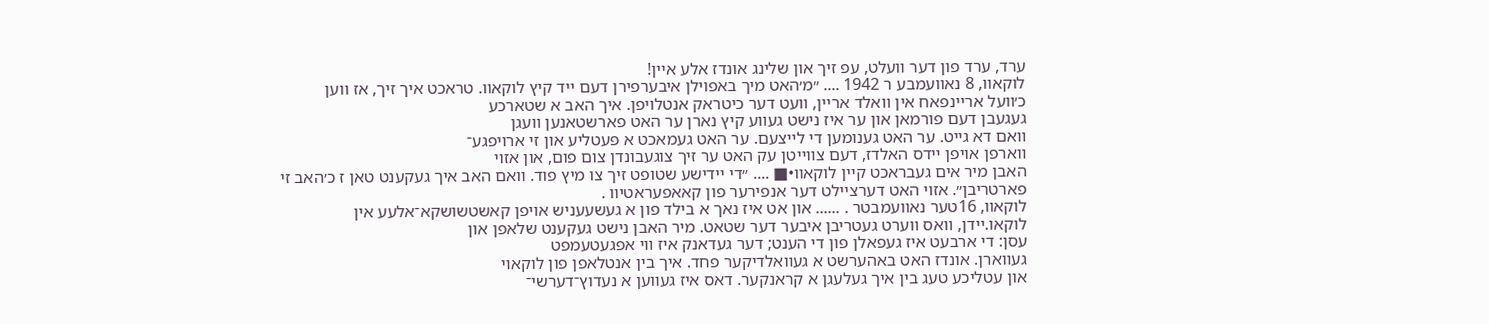ערד, ערד פון דער װעלט, עפ זיך און שלינג אונדז אלע אײן!
לוקאװ, 8 נאװעמבע ר 1942 .... ״מ׳האט מיך באפוילן איבערפירן דעם ײד קיץ לוקאװ. טראכט איך זיך, אז ווען
כ׳װעל ארײנפאח אין װאלד ארײן, װעט דער כיטראק אנטלויפן. איך האב א שטארכע
געגעבן דעם פורמאן און ער איז נישט געװע קיץ נארן ער האט פארשטאנען װעגן
װאם דא גייט. ער האט גענומען די לײצעם. ער האט געמאכט א פעטליע און זי ארויפגע־
װארפן אויפן ײדס האלדז, דעם צװײטן עק האט ער זיך צוגעבונדן צום פום, און אזוי
האבן מיר אים געבראכט קײן לוקאװ•■ .... ״די ײדישע שטופט זיך צו מיץ פוד. װאם האב איך געקענט טאן ז כ׳האב זי
פארטריבן״. אזוי האט דערצײלט דער אנפירער פון קאאפעראטיװ .
לוקאװ, 16טער נאװעמבטר . ...... און אט איז נאך א בילד פון א געשעעניש אויפן קאשטשושקא־אלעע אין
לוקאו.ײדן, װאס װערט געטריבן איבער דער שטאט. מיר האבן נישט געקענט שלאפן און
עסן: די ארבעט איז געפאלן פון די הענט; דער געדאנק איז װי אפגעטעמפט
געװארן. אונדז האט באהערשט א געװאלדיקער פחד. איך בין אנטלאפן פון לוקאױ
און עטליכע טעג בין איך געלעגן א קראנקער. דאס איז געװען א נעדוץ־דערשי־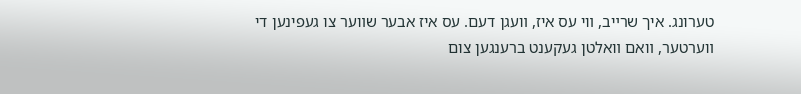טערונג. איך שרײב, װי עס איז, װעגן דעם. עס איז אבער שװער צו געפינען די
װערטער, װאם װאלטן געקענט ברענגען צום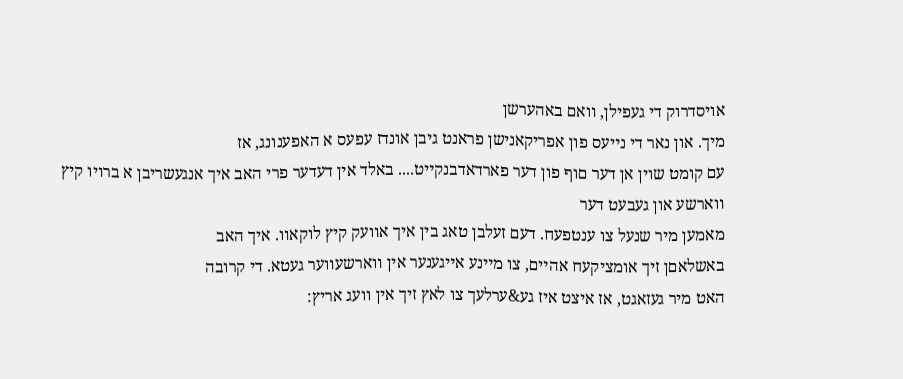אויסדרוק די געפילן, װאם באהערשן
מיך. און נאר די נײעס פון אפריקאנישן פראנט גיבן אונדז עפעס א האפענונג, אז
עם קומט שוין אן דער םוף פון דער פארדאדבנקײט.... באלד אין דעדער פרי האב איך אנגעשריבן א ברױו קיץ װארשע און געבעט דער
מאמען מיר שנעל צו ענטפעח. דעם זעלבן טאג בין איך אװעק קיץ לוקאװ. איך האב
באשלאםן זיך אומציקעח אהײם, צו מײנע אײגענער אין װארשעװער געטא. די קרובה
האט מיר געזאגט, אז איצט איז גע&ערלעך צו לאץ זיך אין וועג אריץ: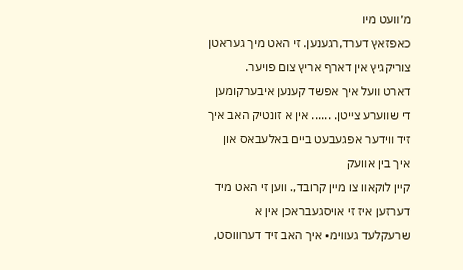מ׳װעט מיו
כאפזאץ דערד,רגענען. זי האט מיך געראטן צוריקגיץ אין דארף אריץ צום פויער.
דארט װעל איך אפשד קענען איבערקומען די שװערע צײטן. ...... אין א זונטיק האב איך זיד װידער אפגעבעט בײם באלעבאס און איך בין אװעק
קײן לוקאװ צו מײן קרובד,. װען זי האט מיד דערזען איז זי אויסגעבראכן אין א
שרעקלעד געװימ• איך האב זיד דערװוסט,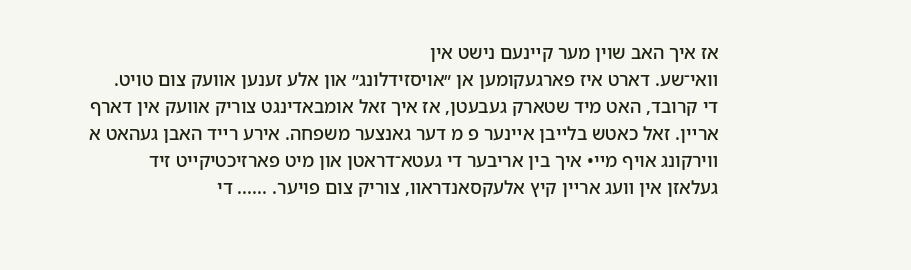אז איך האב שוין מער קײנעם נישט אין
װאי־שע. דארט איז פארגעקומען אן ״אויסזידלונג״ און אלע זענען אװעק צום טויט.
די קרובד, האט מיד שטארק געבעטן, אז איך זאל אומבאדינגט צוריק אװעק אין דארף
ארײן. זאל כאטש בלײבן אײנער פ מ דער גאנצער משפחה. אירע רײד האבן געהאט א
װירקונג אויף מײ• איך בין אריבער די געטא־דראטן און מיט פארזיכטיקײט זיד
געלאזן אין װעג ארײן קיץ אלעקסאנדראװ, צוריק צום פויער. ...... די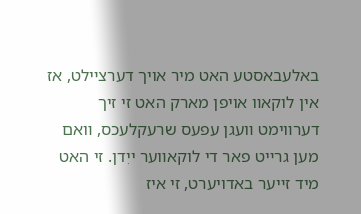באלעבאסטע האט מיר אויך דערצײלט, אז אין לוקאװ אויפן מארק האט זי זיך דערװימט װעגן עפעס שרעקלעכס, װאם מען גרײט פאר די לוקאװער ייִדן. זי האט מיד זײער באדויערט, זי איז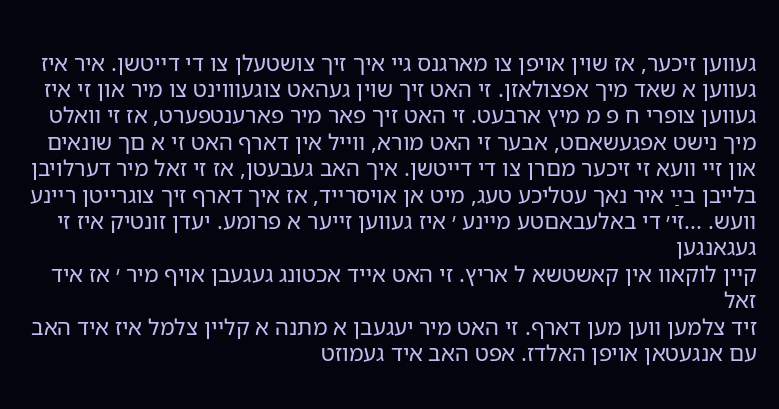געװען זיכער, אז שוין אויפן צו מארגנס גיי איך זיך צושטעלן צו די דײטשן. איר איז געװען א שאד מיך אפצולאזן. זי האט זיך שוין געהאט צוגעװוינט צו מיר און זי איז געװען צופרי ח פ מ מיץ ארבעט. זי האט זיך פאר מיר פארענטפערט, אז זי װאלט מיך נישט אפגעשאםט, אבער זי האט מורא, װײל אין דארף האט זי א םך שונאים און זײ װעא זי זיכער מםרן צו די דײטשן. איך האב געבעטן, אז זי זאל מיר דערלויבן בלייבן בײַ איר נאך עטליכע טעג, מיט אן אויסרײד, אז איך דארף זיך צוגרייטן רײנע װעש. ...זי׳ די באלעבאםטע מײנע ׳ איז געװען זײער א פרומע. יעדן זונטיק איז זי געגאנגען
קײן לוקאװ אין קאשטשא ל אריץ. זי האט אײד אכטונג געגעבן אויף מיר ׳ אז איד זאל
זיד צלמען װען מען דארף. זי האט מיר יעגעבן א מתנה א קלײן צלמל איז איד האב
עם אנגעטאן אויפן האלדז. אפט האב איד געמוזט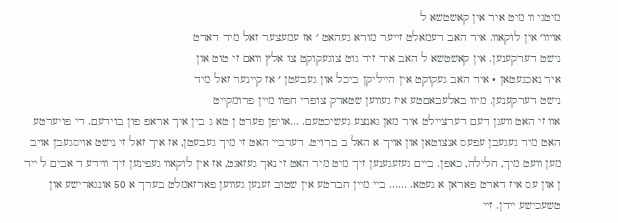מיטגי װ מיט איר אין קאשטשא ל
אױװ׳ אין לוקאװ. איד האב דעמאלט זײער מורא געהאט ׳ אז עמעצער זאל מיד דארט
נישט דערקענען. אין קאשטשא ל האב איד זיד גוט צוגעקוקט צו אלץ װאם זי טוט און
איר נאכגעטאן • איד האב געקוקט אין הײליקן ביכל און געבעטן ׳ אז קײנער זאל מיד
נישט דערקענען. מיװ באלעבאםטע איז געװען שטארק צופרי חפװ מײן פרומקײט
אװ זי האט װעגן דעם דערצײלט איר מאן גאנצע געשיכטעם. ...אויפן פערט ן טא ג בין איך אראפ פון בוידעם. די פויערטע האט מיר געגעבן עפעס אנצוטאן און אױך א האל ב ברויט. דערבײ האט זי מיך געבעטן, אז איך זאל זי נישט אויסגעבן אויב מען װעט מיך, חלילה, כאפן. בײם געזעגענען זיך מיט מיר האט זי נאך געזאגט, אז אין לוקאװ געפינען זיך װידע ד אבים ל ײד ן און עס איז דארט פאראן א געטא. ...... בײ מײן חברטע אין שטוב זענען געװען פארזאמלט בערך א 50 אונגארישע און
טשעכישע ײדן. זײ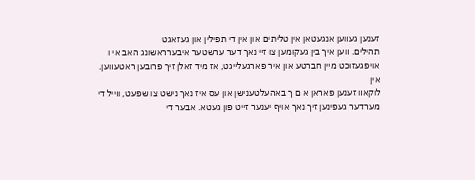זענען געװען אנגעטאן אין טליתים און אין די תפילין און געזאגט
תהילים. װען איך בין געקומען צו זײ נאך דער ערשטער איבערראשונג האב אי ו
אויפגעזוכט מײן חברטע און איר פארגעלײגט, אז מיד זאלן זיך פרובען ראטעװען. אין
לוקאװ זענען פאראן א ם ך באהעלטענישן און עס איז נאך נישט צו שפעט, וױיל די
מערדער געפינען זיך נאך אויף יענער זײט פון געטא. אבער די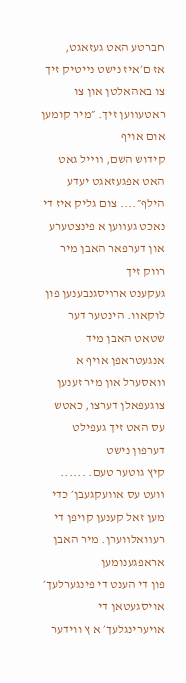חברטע האט געזאגט,
אז ם׳איז נישט נײטיק זיך צו באהאלטן און צו ראטעװען זיך. ״מיר קומען אום אויף
קידוש השם, װײל גאט האט אפגעזאגט יעדע הילף״.... צום גליק איז די נאכט געװען א פינצטערע און דערפאר האבן מיר רװק זיך
געקענט ארױסגנבענען פון לוקאװ. הינטער דער שטאט האבן מיד אנגעטראפן אויף א
װאסערל און מיר זענען צוגעפאלן דערצו, כאטש עס האט זיך געפילט דערפון נישט
קיץ גוטער טעם. ...... װעט עס אװעקגעבן׳ כדי מען זאל קענען קויפן די רעװאלװערן. מיר האבן אראפגענומען
פון די הענט די פינגערלעך׳ אויסגעטאן די אויערינגלעך׳ א ץ ווידער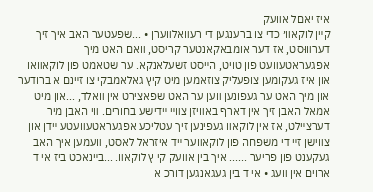איז יאםל אװעק
קײן לוקאװ׳ כדי צו ברענגען די רעװאלװערן • ...שפעטער האב איך זיך דערװוּסט, אז דער אומבאקאנטער קריסט, װאם האט מיך אפגעראטעװעט פון טויט, הײסט זשעלאנקא. ער שטאמט פון לוקאװאו און איז געקומען צופעליק צוזאמען מיט קיץ גאלאמבקי צו זײנם א ברודער און מיך האט ער געפונען װען ער האט שפאצירט אין װאלד, ...און מיט אמאל האבן זיך אין דארף באװיזן צװײ ײדישע בחורים. װי האבן מיר דערצײלט, אז אין לוקאװ געפינען זיך עטליכע אפגעראטעװעטע ײדן און צװישן זײ די משפחה פון לוקאװער ײד איזראל לאסט, װעמען איך האב געקענט פון פריער ...... איך בין אװעק קי ץ לוקאװ. ...בײנאכט ביז אי ד ארוים אין װעג • אי ד בין געגאנגען דורכ א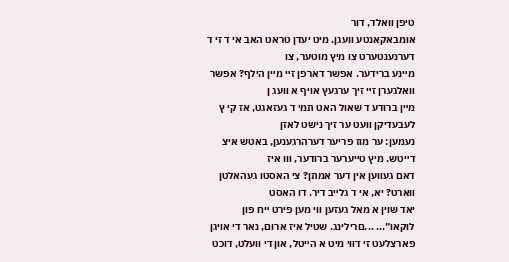טיפן װאלד, דור
אומבאקאנטע װעגן. מיט יעדן טראט האב אי ד זי ד דערנענטערט צו מיץ מוטער, צו
מײנע ברידער. אפשר דארפן זײ מײן הילף? אפשר װאלגערן זײ זיך ערגעץ אויף א װעג ן
מײן ברודע ד שאול האט תמי ד געזאגט, אז קי ץ לעבעדיקן װעט ער זיך נישט לאזן
נעמען: ער מוז פריער דערהרגענען, באטש איצ דײטש. מיץ טײערער ברודער, װו איז
דאם געװען אין דער אמתן? צי האסטו געהאלטן װארט? יא, אי ד גלײב דיר. דו האסט
יאד שוין א מאל געזען װי מען פירט ײח פון לוקאו״... ...םרילינג. שטיל איז ארום, נאר די אויגן פארצלעט זי דװי מיט א הײטל, און די וועלט, דוכט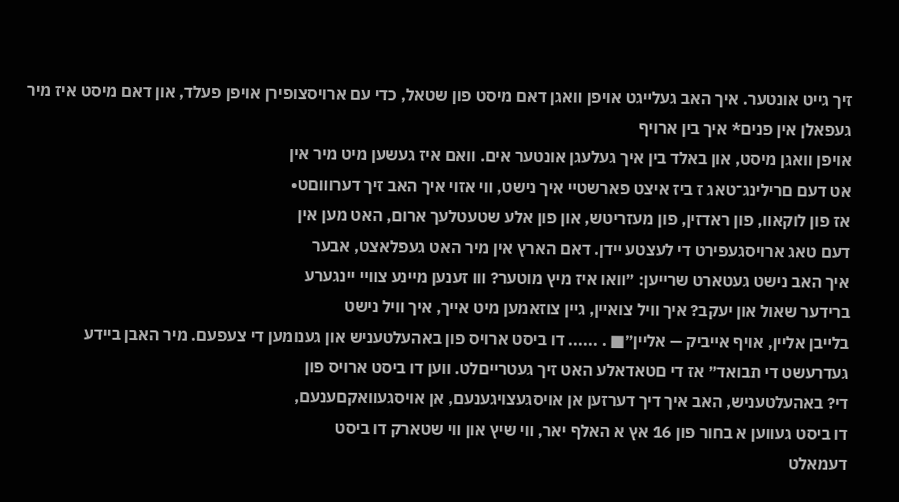זיך גייט אונטער. איך האב געלײגט אויפן װאגן דאם מיסט פון שטאל, כדי עם ארויסצופירן אויפן פעלד, און דאם מיסט איז מיר געפאלן אין פנים* איך בין ארויף
אויפן װאגן מיסט, און באלד בין איך געלעגן אונטער אים. װאם איז געשען מיט מיר אין
אט דעם םרילינג־טאג ז ביז איצט פארשטײ איך נישט, װי אזוי איך האב זיך דערוװםט•
אז פון לוקאװ, פון ראדזין, פון מעזריטש, און פון אלע שטעטלעך ארום, האט מען אין
דעם טאג ארויסגעפירט די לעצטע ײדן. דאם הארץ אין מיר האט געפלאצט, אבער
איך האב נישט געטארט שרײען: ״װאו איז מיץ מוטער? װו זענען מײנע צװײ יינגערע
ברידער שאול און יעקב? איך װיל צואײן, גײן צוזאמען מיט אײך, איך װיל נישט
בלײבן אליין, אויף אײביק — אליין״■ . ...... דו ביסט ארויס פון באהעלטעניש און גענומען די צעפעם. מיר האבן ביידע
געדרעשט די תבואד״ אז די םטאדאלע האט זיך געטרײםלט. ווען דו ביסט ארויס פון
די? באהעלטעניש, האב איך דיך דערזען אן אויסגעצויגענעם, אן אויסגעװאקםענעם,
דו ביסט געווען א בחור פון 16 אץ א האלף יאר, װי שיץ און װי שטארק דו ביסט
דעמאלט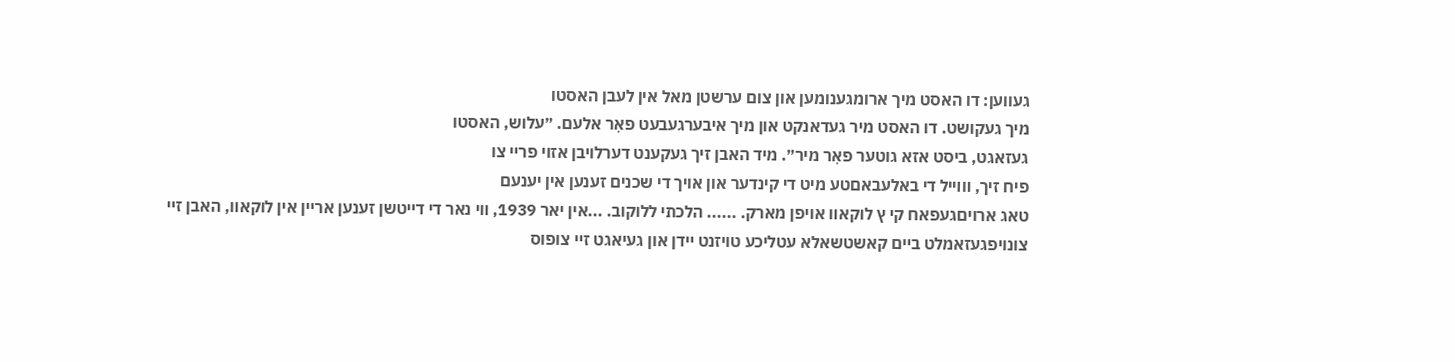געווען: דו האסט מיך ארומגענומען און צום ערשטן מאל אין לעבן האסטו
מיך געקושט. דו האסט מיר געדאנקט און מיך איבערגעבעט פאִר אלעם. ״עלוש, האסטו
געזאגט, ביסט אזא גוטער פאִר מיר״. מיד האבן זיך געקענט דערלויבן אזוי פרײ צו
פיח זיך, װױיל די באלעבאםטע מיט די קינדער און אויך די שכנים זענען אין יענעם
טאג ארויםגעפאח קי ץ לוקאװ אויפן מארק. ...... הלכתי ללוקוב. ...אין יאר 1939, װי נאר די דײטשן זענען ארײן אין לוקאװ, האבן זײ צונויפגעזאמלט בײם קאשטשאלא עטליכע טויזנט ײדן און געיאגט זײ צופוס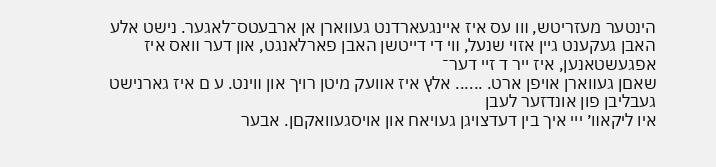הינטער מעזריטש, װו עס איז אײנגעארדנט געװארן אן ארבעטס־לאגער. נישט אלע האבן געקענט גײן אזױ שנעל, װי די דײטשן האבן פארלאנגט, און דער װאס איז אפגעשטאנען, איז ײר ד זײ דער־
שאםן געװארן אויפן ארט. ...... אלץ איז אװעק מיטן רויך און װינט. ע ם איז גארנישט געבליבן פון אונדזער לעבן
איו ליקאװ׳ יײ איך בין דעדצויגן געויאח און אויסגעװאקםן. אבער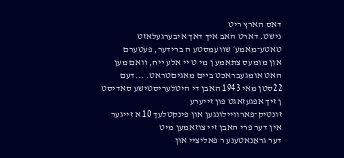דאס הארץ ריט
נישט. דארט האב איך דאך איבערגעלאזט טאטע־מאמע׳ שװעמסטע ה ברידער, פעטערם
און מומעס צתאמע ן מי ט יי אלע ײח, װאם מען האט אומגעבראכט בײם מאגיםטראט. ...דעם 22סטן מאי 1943 האבן די היטלעריסטישע סאדיסט ן זיך אפגעזאגט פון זייערע
זונטיק־פארוויילונגען און פינקטלעך 10 א זייגער אין דער פרי האבן זיי צוזאמען מיט
דער גראַנאטענע ר פאליציי און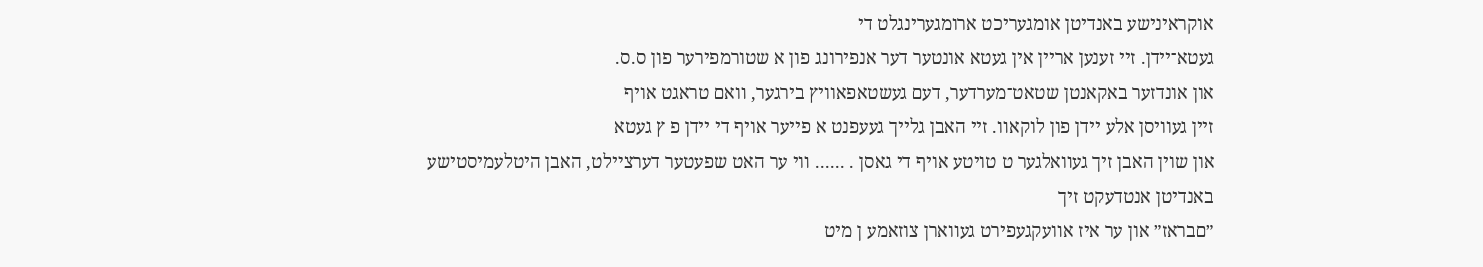אוקראינישע באנדיטן אומגעריכט ארומגערינגלט די
געטא־יידן. זיי זענען אריין אין געטא אונטער דער אנפירונג פון א שטורמפירער פון ס.ס.
און אונדזער באקאנטן שטאט־מערדער, דעם געשטאפאוויץ בירגער, װאם טראגט אויף
זיין געוויסן אלע יידן פון לוקאװ. זיי האבן גלייך געעפנט א פייער אויף די יידן פ ץ געטא
און שוין האבן זיך געװאלגער ט טויטע אויף די גאסן . ...... װי ער האט שפעטער דערצײלט, האבן היטלעמיסטישע באנדיטן אנטדעקט זיך
״םבראז״ און ער איז אװעקגעפירט געװארן צוזאמע ן מיט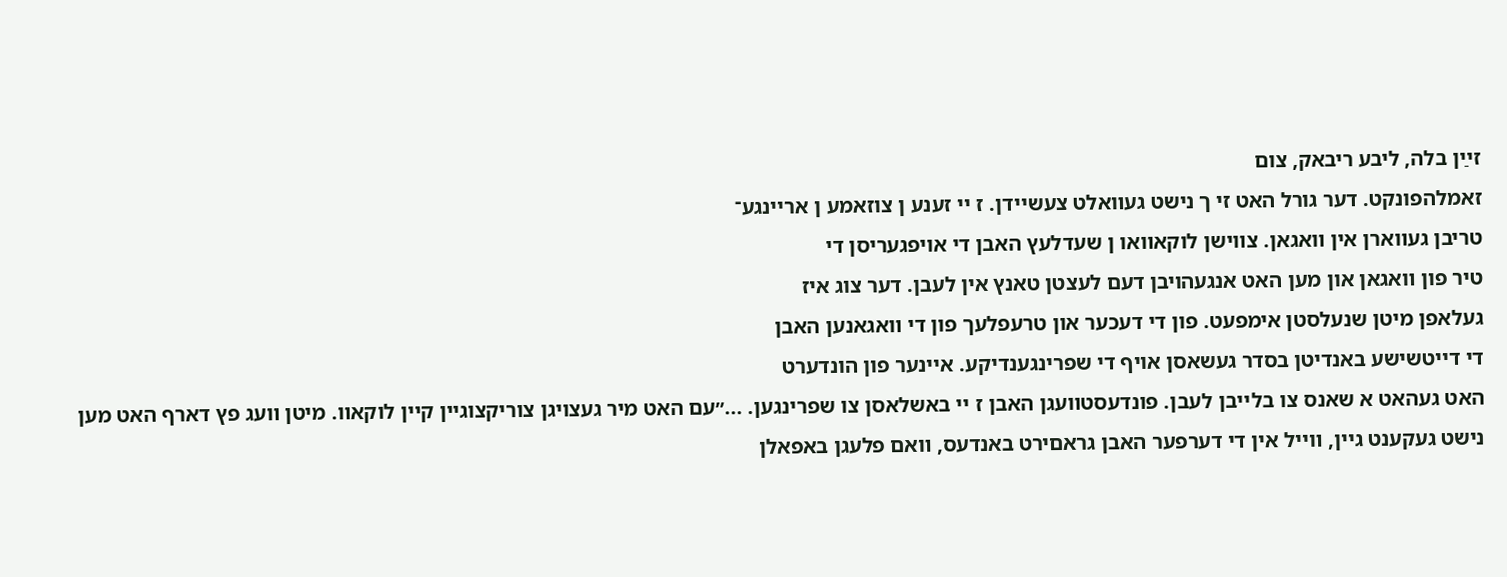זײַן בלה, ליבע ריבאק, צום
זאמלהפונקט. דער גורל האט זי ך נישט געװאלט צעשײדן. ז ײ זענע ן צוזאמע ן ארײנגע־
טריבן געװארן אין װאגאן. צװישן לוקאװאו ן שעדלעץ האבן די אויפגעריסן די
טיר פון װאגאן און מען האט אנגעהויבן דעם לעצטן טאנץ אין לעבן. דער צוג איז
געלאפן מיטן שנעלסטן אימפעט. פון די דעכער און טרעפלעך פון די װאגאנען האבן
די דײטשישע באנדיטן בסדר געשאסן אויף די שפרינגענדיקע. אײנער פון הונדערט
האט געהאט א שאנס צו בלײבן לעבן. פונדעסטװעגן האבן ז ײ באשלאסן צו שפרינגען. ...״עם האט מיר געצויגן צוריקצוגיין קיין לוקאװ. מיטן װעג פץ דארף האט מען
נישט געקענט גײן, װײל אין די דערפער האבן גראםירט באנדעס, װאם פלעגן באפאלן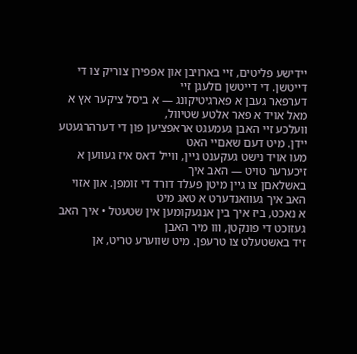ײדישע פליטים, זײ בארויבן און אפפירן צוריק צו די דײטשן. די דײטשן םלעגן זײ
דערפאר געבן א פארגיטיקונג — א ביסל ציקער אץ א מאל אויד א פאר אלטע שטיװל,
װעלכע זײ האבן געמעגט אראפציען פון די דערהרגעטע ײדן. מיט דעם שאםײ האט
מעו אויד נישט געקענט גײן, װײל דאס איז געװען א זיכערער טויט — האב איך
באשלאםן צו גײן מיטן פעלד דורד די זומפן. און אזוי האב איך געװאנדערט א טאג מיט
א נאכט, ביז איך בין אנגעקומען אין שטעטל • איך האב געזוכט די פונקטן, װו מיר האבן
זיד באשטעלט צו טרעפן. מיט שווערע טריט, אן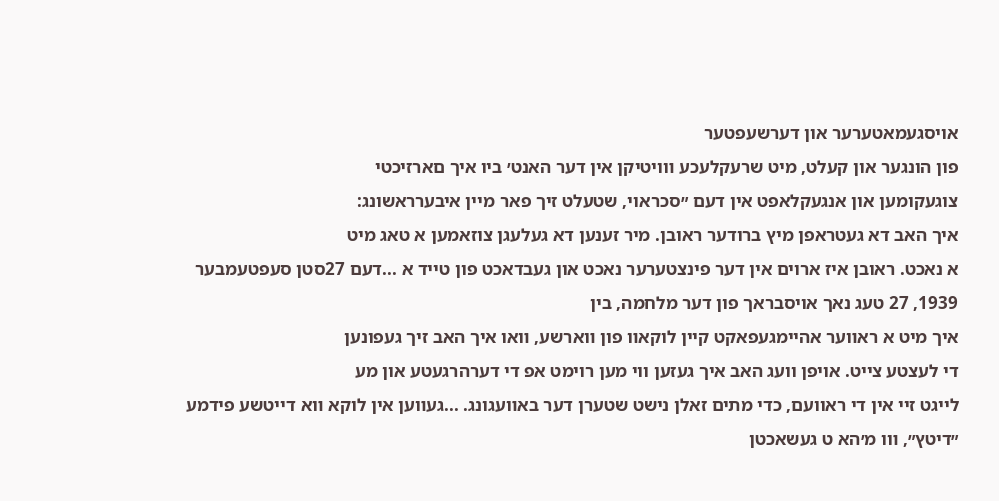אויסגעמאטערער און דערשעפטער
פון הונגער און קעלט, מיט שרעקלעכע װױטיקן אין דער האנט׳ ביו איך םארזיכטי
צוגעקומען און אנגעקלאפט אין דעם ״סכראױ, שטעלט זיך פאר מײן איבערראשונג:
איך האב דא געטראפן מיץ ברודער ראובן. מיר זענען דא געלעגן צוזאמען א טאג מיט
א נאכט. ראובן איז ארוים אין דער פינצטערער נאכט און געבדאכט פון טײד א ...דעם 27סטן סעפטעמבער 1939, 27 טעג נאך אויסבראך פון דער מלחמה, בין
איך מיט א ראװער אהיימגעפאקט קיין לוקאװ פון װארשע, װאו איך האב זיך געפונען
די לעצטע צייט. אויפן וועג האב איך געזען ווי מען רוימט אפ די דערהרגעטע און מע
לייגט זיי אין די ראוועם, כדי מתים זאלן נישט שטערן דער באװעגונג. ...געװען אין לוקא װא דײטשע פידמע ״דיטץ״, װו מ׳הא ט געשאכטן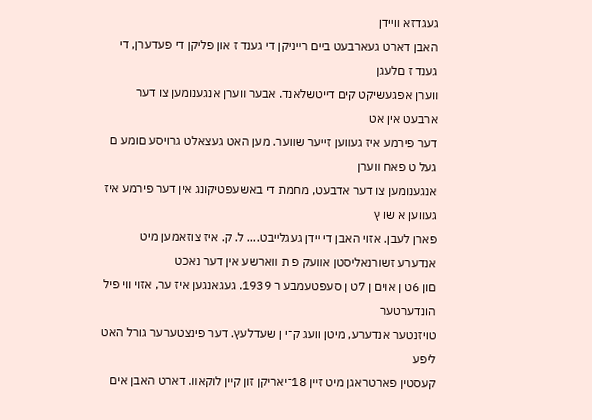געגדזא װײדן
האבן דארט געארבעט בײם רײניקן די גענד ז און פליקן די פעדערן, די גענד ז םלעגן
װערן אפגעשיקט קים דײטשלאנד. אבער װערן אנגענומען צו דער ארבעט אין אט
דער פירמע איז געװען זייער שװער. מען האט געצאלט גרויסע םומע ם געל ט פאח װערן
אנגענומען צו דער אדבעט, מחמת די באשעפטיקונג אין דער פירמע איז געװען א שו ץ
פארן לעבן. אזוי האבן די ײדן געגלײבט.... ל. ק. איז צוזאמען מיט אנדערע זשורנאליסטן אװעק פ ת װארשע אין דער נאכט
םון 6ט ן אוים ן 7ט ן סעפטעמבע ר 1939. געגאנגען איז ער, אזוי ווי פיל הונדערטער
טויזנטער אנדערע, מיטן וועג ק־י ן שעדלעץ. דער פינצטערער גורל האט ליפע
קעסטין פארטראגן מיט זײן 18־יאריקן זון קײן לוקאװ. דארט האבן אים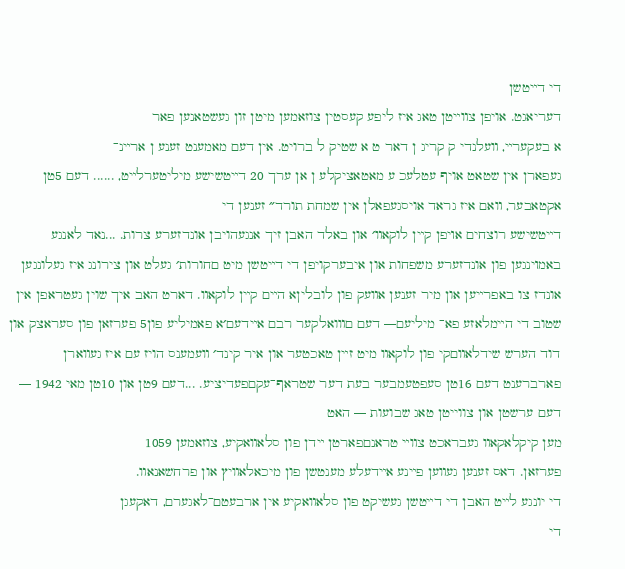די דײטשן
דעריאגט. אויפן צװײטן טאג איז ליפע קעסטין צוזאמען מיטן זון געשטאנען פאר
א בעקערײ, װעלנדי ק קריג ן דאר ט א שטיק ל ברויט. אין דעם מאמענט זענע ן ארײנ־
געפארן אין שטאט אויף עטלעכ ע מאטאציקלע ן אן ערך 20 דײטשישע מיליטערלײט, ...... דעם 5טן אקטאבער, װאם איז גראד אויסגעפאלן אין שמחת תורד״ זענען די
דײטשישע רוצחים אױפן קײן לוקאװ׳ און באלד האבן זיך אנגעהויבן אונדזערע צרות. ...נאד לאנגע באמױנגען פון אונדזערע משפחות און איבערקויפן די דײטשן מיט םחורות׳ געלט און צירונג איז געלונגען אונדז צו באפרײען און מיר זענען אװעק פון לובליןא הײם קײן לוקאװ. דארט האב איך שוין געטראפן אין שטוב די הײמלאזע פא־ מיליעם— דעם םװואלקער רבם אײדעם׳א פאמיליע פון5 פערזאן פון סעראצק און דוד הערש שידלאװםקי פון לוקאװ מיט זײן טאכטער און איר קינד׳ װעמענס הויז עם איז געװארן פארברענט דעם 16טן סעפטעמבער בעת דער שטראף־עקםפעדיציע. ...דעם 9טן און 10טן מאי 1942 — דעם ערשטן און צווייטן טאג שבועות — האט
מען קיקלאקאװ געבראכט צװײ טראנםפארטן ײדן פון סלאװאקיע, צוזאמען 1059
פערזאן. דאס זענען געװען פײנע אײדעלע מענטשן פון מיכאלאװיץ און פרחשאנאװ.
די יונגע לײט האבן די דײטשן געשיקט פון סלאװאקיע אין ארבעטם־לאגערם, דאקעגן
די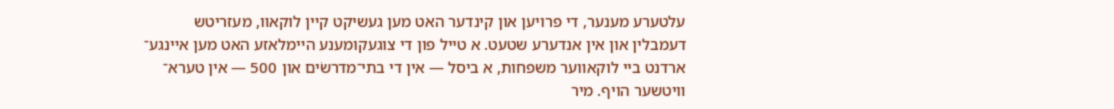עלטערע מענער, די פרויען און קינדער האט מען געשיקט קײן לוקאװ, מעזריטש
דעמבלין און אין אנדערע שטעט. א טייל פון די צוגעקומענע הײמלאזע האט מען אײנגע־
ארדנט ביי לוקאװער משפחות, א ביסל — אין די בתי־מדרשׂים און 500 — אין טערא־
װיטשער הויף. מיר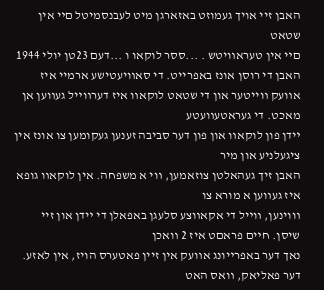האבן זיי אויך געמוזט באזארגן מיט לעבנסמיטל םײ אין שטאט
םײ אין טעראװיטש . ...ססר לוקאו ו ...דעם 23טן יולי 1944 האבן די רוסן אונז באפרייט. די סאװיעטישע ארמיי איז
אװעק װייטער און די שטאט לוקאװ איז דערװײל געװען אן מאכט. די געראטעװעטע
ײדן פון לוקאװ און פון דער סביבה זענען געקומען צו אונז אין ציגעלניע און מיר
האבן זיך געהאלטן צוזאמען, װי א משפחה. אין לוקאװ גופא איז געװען א מורא צו
װוינען, װײל די אקאװצע סלעגן באפאלן די ײדן און זיי שיסן. חײם פראםט איז 2 װאכן
נאך דער באפרײונג אװעק אין זיין פאטערס הויז, אין לאזע. דער פאליאק, װאס האט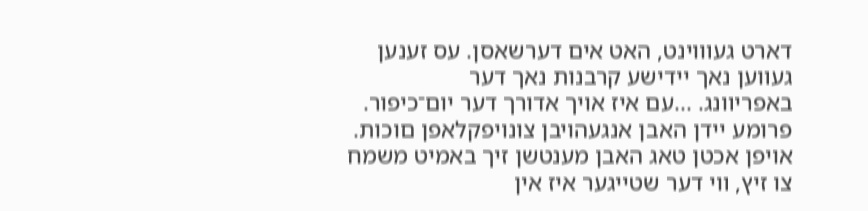דארט געװוינט, האט אים דערשאסן. עס זענען געװען נאך ײדישע קרבנות נאך דער
באפריװנג. ...עם איז אויך אדורך דער יום־כיפור. פרומע ײדן האבן אנגעהויבן צונויפקלאפן םוכות.
אויפן אכטן טאג האבן מענטשן זיך באמיט משמח צו זיץ, װי דער שטײגער איז אין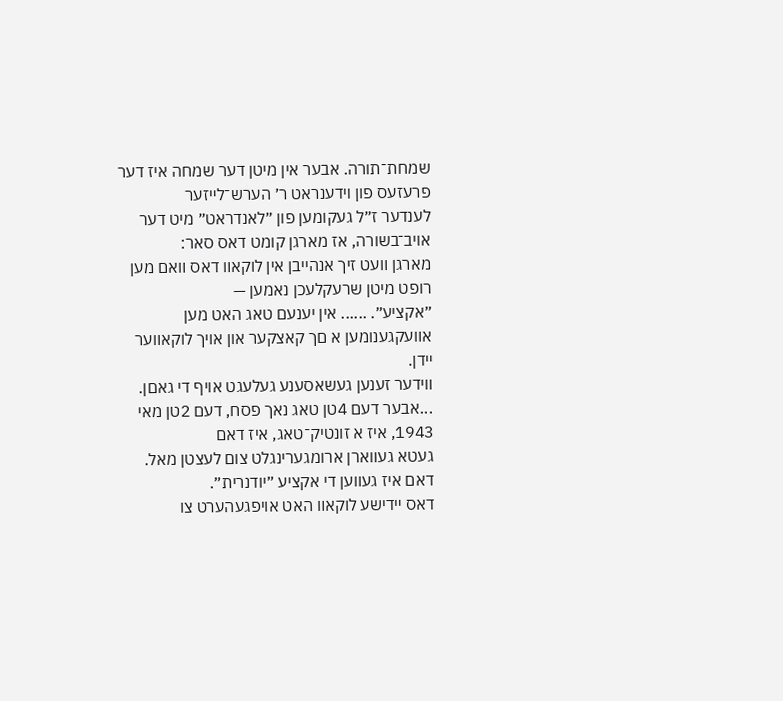שמחת־תורה. אבער אין מיטן דער שמחה איז דער פרעזעס פון ױדענראט ר׳ הערש־לײזער
לענדער ז״ל געקומען פון ״לאנדראט״ מיט דער אױב־בשורה, אז מארגן קומט דאס סאר:
מארגן װעט זיך אנהייבן אין לוקאװ דאס װאם מען רופט מיטן שרעקלעכן נאמען —
״אקציע״. ...... אין יענעם טאג האט מען אװעקגענומען א םך קאצקער און אויך לוקאװער ײדן.
װידער זענען געשאסענע געלעגט אויף די גאםן. ...אבער דעם 4טן טאג נאך פסח, דעם 2טן מאי 1943, איז א זונטיק־טאג, איז דאם
געטא געװארן ארומגערינגלט צום לעצטן מאל. דאם איז געװען די אקציע ״יודנרית״.
דאס ײדישע לוקאװ האט אויפגעהערט צו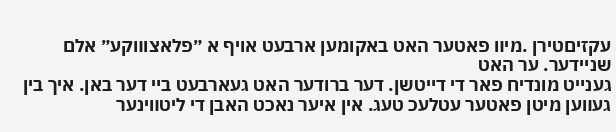עקזיםטירן .מיװ פאטער האט באקומען ארבעט אויף א ״פלאצוװקע״ אלם שנײדער. ער האט
גענײט מונדיח פאר די דײטשן. דער ברודער האט געארבעט בײ דער באן. איך בין
געװען מיטן פאטער עטלעכ טעג. אין איער נאכט האבן די ליטװינער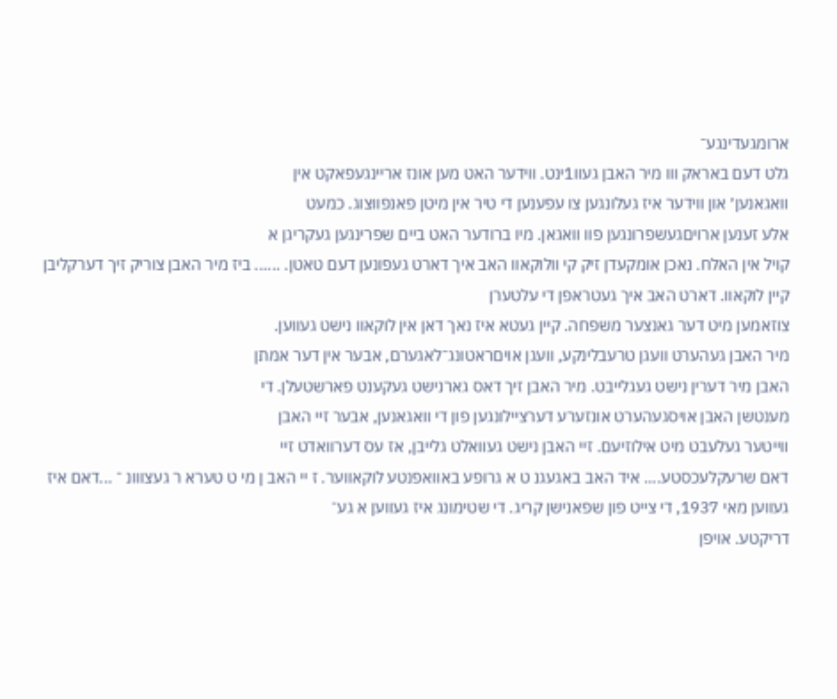ארומגעדינגע־
גלט דעם באראק װו מיר האבן געװ1ינט. װידער האט מען אונז אריינגעפאקט אין
װאגאנען׳ און װידער איז געלונגען צו עפענען די טיר אין מיטן פאנפװצוג. כמעט
אלע זענען ארויםגעשפרונגען פװ װאגאן. מיו ברודער האט בײם שפרינגען געקריגן א
קױל אין האלח. נאכן אומקעדן זיק קי װלוקאװ האב איך דארט געפונען דעם טאטן. ...... ביז מיר האבן צוריק זיך דערקליבן קײן לוקאװ. דארט האב איך געטראפן די עלטערן
צוזאמען מיט דער גאנצער משפחה. קײן געטא איז נאך דאן אין לוקאװ נישט געװען.
מיר האבן געהערט װעגן טרעבלינקע, װעגן אויםראטונג־לאגערם, אבער אין דער אמתן
האבן מיר דערין נישט געגלײבט. מיר האבן זיך דאס גארנישט געקענט פארשטעלן. די
מענטשן האבן אויסגעהערט אונזערע דערצײלונגען פון די װאגאנען, אבער זײ האבן
װײטער געלעבט מיט אילוזיעם. זײ האבן נישט געװאלט גלײבן, אז עס דערװאדט זײ
דאם שרעקלעכסטע.... איד האב באגעגנ ט א גרופע באװאפנטע לוקאװער. ז ײ האב ן מי ט טערא ר געצװונ ־ ...דאם איז געװען מאי 1937, די צײט פון שפאנישן קריג. די שטימונג איז געװען א גע־
דריקטע. אויפן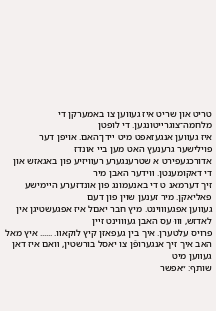טריט און שריט איז געװען צו באמערקן די מלחמה־צוגרײטונגען. די לופטן
איז געװען אנגעזאפט מיט ײדן־האם. אויפן דער פוילישער גרענעץ האט מען בײ אונדז
אדורכגעפירט א שטרענגערע רעװיזיע פון באגאזש און די דאקומענטן. װידער האבן מיר
זיך דערמאנ ט די באנעמונג פון אונדזערע הײמישע פאליאקן. מיר זענען שוין פון דעם
געװען אפגעװוינט. מיץ חבר יאםל איז אפגעשטיגן אין לאדזש, וווּ עס האבן געװוינט זײן
פרויס עלטערן. איך בין געפאזן קיץ לוקאװ. ...... איץ מאל האב איך זיך אנגערופֿן צו יאסל בורשטין, װאם איז דאן געװען מיט
שותף: ״אפשר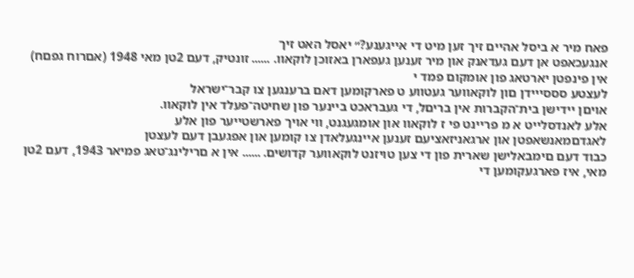פאח מיר א ביסל אהײם זיך זען מיט די אײגענע?״ יאסל האט זיך
אנגעכאפט אן דעם געדאנק און מיר זענען געפארן באזוכן לוקאװ. ...... זונטיק, דעם 2טן מאי 1948 (אםרוח גפםח) אין פינפטן יארטאג פון אומקום פמד י
לעצטע סססײידן םון לוקאװער געטװע ט פארקומען דאם ברענגען צו קבר־ישראל
אויםן ײדישן בית־הקברות אין בריםל, די געבראכט בײנער פון שחיטה־פעלד אין לוקאװ.
אלע לאנדסלײט א מ פרײנט פי ז לוקאװ און אומגעגנט, װי אויך פארשטײער פון אלע
לאגדםמאנשאפטן און ארגאניזאציעם זענען אײנגעלאדן צו קומען און אפגעבן דעם לעצטן
כבוד דעם םימבאלישן שארית פון די צען טויזנט לוקאװער קדושים. ...... אין א םרילינג־טאג פמיאר 1943, דעם 2טן מאי, איז פארגעקומען די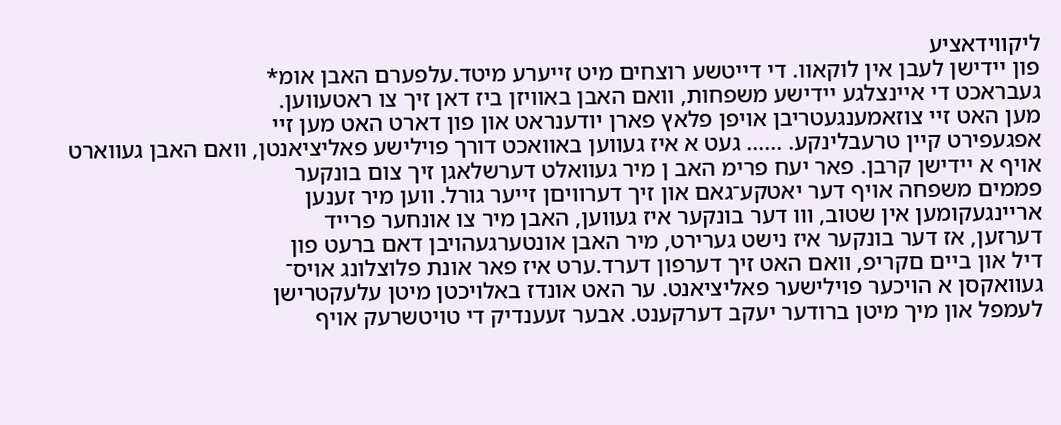ליקװידאציע
פון יידישן לעבן אין לוקאוו. די דייטשע רוצחים מיט זייערע מיטד.עלפערם האבן אומ*
געבראכט די אײנצלגע ײדישע משפחות, װאם האבן באװיזן ביז דאן זיך צו ראטעװען.
מען האט זײ צוזאמענגעטריבן אויפן פלאץ פארן יודענראט און פון דארט האט מען זײ
אפגעפירט קײן טרעבלינקע. ...... געט א איז געװען באװאכט דורך פוילישע פאליציאנטן, װאם האבן געװארט
אויף א ײדישן קרבן. פאר יעח פרימ האב ן מיר געװאלט דערשלאגן זיך צום בונקער
פממים משפחה אויף דער יאטקע־גאם און זיך דערװיםן זײער גורל. װען מיר זענען
ארײנגעקומען אין שטוב, װו דער בונקער איז געװען, האבן מיר צו אונחער פרײד
דערזען, אז דער בונקער איז נישט גערירט, מיר האבן אונטערגעהויבן דאם ברעט פון
דיל און בײם םקריפ, װאם האט זיך דערפון דערד.ערט איז פאר אונת פלוצלונג אויס־
געװאקסן א הויכער פוילישער פאליציאנט. ער האט אונדז באלויכטן מיטן עלעקטרישן
לעמפל און מיך מיטן ברודער יעקב דערקענט. אבער זעענדיק די טויטשרעק אויף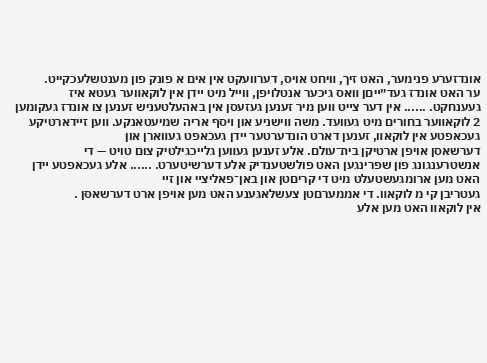אונדזערע פנימער, האט זיך, װיחט אויס, דערװעקט אין אים א פונק פון מענטשלעכקייט.
ער האט אונדז געד״ײםן װאס גיכער אנטלויפן, װײל מיט ײדן אין לוקאװער געטא איז
געענחקט. ...... אין דער צײט װען מיר זענען געזעסן אין באהעלטעניש זענען צו אונדז געקומען
2 לוקאװער בחורים מיט געװעד. משה װישניע און ױסף אריה שמיעטאנקע. װען זײדארטיקע געכאפטע אין לוקאװ, זענען דארט הונדערטער ײדן געכאפט געװארן און
דערשאסן אויפן ארטיקן בית־עולם. אלע זענען געװען גלײכגילטיק צום טויט — די
אנשטרענגונג פון שפרינגען האט פולשטענדיק אלע דערשיטערט. ...... אלע געכאפטע ײדן האט מען ארומגעשטעלט מיט די קריםטן און באן־פאליצײ און זײ
געטריבן קי מ לוקאװ. די אממערםטן צעשלאגענע האט מען אויפן ארט דערשאסן .
אין לוקאװ האט מען אלע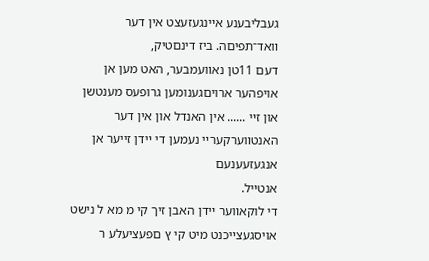געבליבענע אײנגעזעצט אין דער װאד־תפיםה. ביז דינםטיק,
דעם 11טן נאװעמבער, האט מען אן אויפהער ארויםגענומען גרופעס מענטשן און זײ ...... אין האנדל און אין דער האנטװערקערײ נעמען די ײדן זייער אן אנגעזעענעם
אנטײל.
די לוקאװער ײדן האבן זיך קי מ מא ל נישט אויסגעצײכנט מיט קי ץ םפעציעלע ר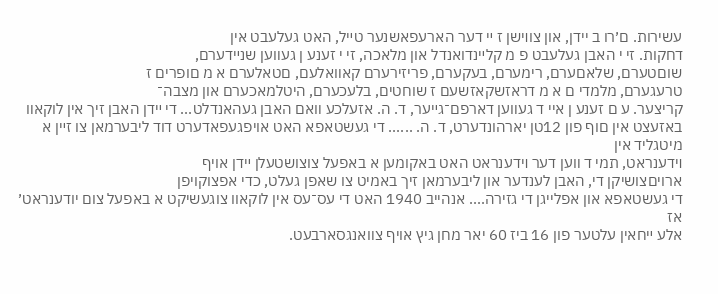עשירות. ם׳רו ב יידן, און צוױשן ז ײ דער הארעפאשנער טײל, האט געלעבט אין
דחקות. זי י האבן געלעבט פ מ קלײנדואנדל און מלאכה, זי י זענע ן געװען שנײדערם,
שוםטערם, שלאםערם, רימערם, בעקערם, פריזירערם קאװאלעם, םטאלערם א מ םופרים ז
טרעגערם, מלמדי ם א מ דראזשקאזשעם ז שוחטים, בלעכערם, היטלמאכערם און מצבה־
קריצער. ע ם זענע ן איי ד געװען דארפם־גײער, ד. ה. אזעלכע װאם האבן געהאנדלט... די ײדן האבן זיך אין לוקאװ באזעצט אין םוף פון 12טן יארהונדערט, ד. ה. ...... די געשטאפא האט אויפגעפאדערט דוד ליבערמאן צו זײן א מיטגליד אין
ױדענראט, תמי ד װען דער ױדענראט האט באקומען א באפעל צוצושטעלן ײדן אויף
ארויםצושיקן די, האבן לענדער און ליבערמאן זיך באמיט צו שאפן געלט, כדי אפצוקויפן
די געשטאפא און אפלייגן די גזירה.... אנהייב 1940 האט די עס־עס אין לוקאוו צוגעשיקט א באפעל צום יודענראט׳ אז
אלע ײחאין עלטער פון 16 ביז 60 יאר מחן גיץ אויף צװאנגסארבעט.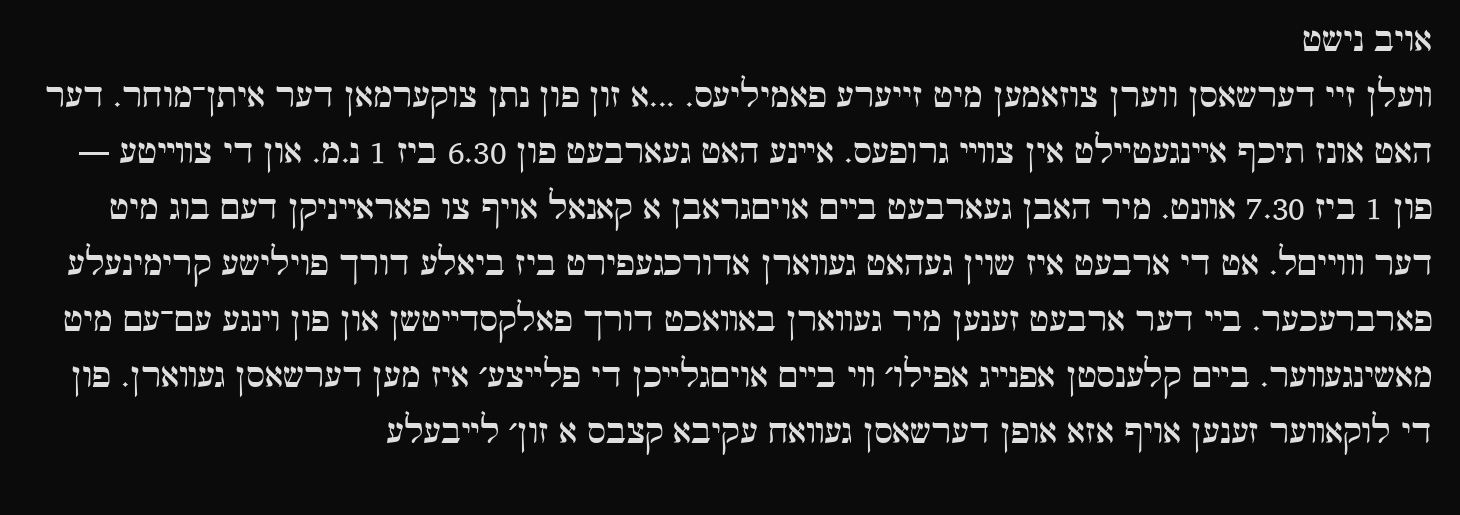אויב נישט
װעלן זיי דערשאסן ווערן צוזאמען מיט זייערע פאמיליעס. ...א זון פון נתן צוקערמאן דער איתן־מוחר. דער האט אונז תיכף אײנגעטײלט אין צװײ גרופעס. אײנע האט געארבעט פון 6.30 ביז 1 נ.מ. און די צװײטע — פון 1 ביז 7.30 אװנט. מיר האבן געארבעט בײם אויםגראבן א קאנאל אויף צו פאראײניקן דעם בוג מיט דער װױיםל. אט די ארבעט איז שוין געהאט געװארן אדורכגעפירט ביז ביאלע דורך פוילישע קרימינעלע פארברעכער. בײ דער ארבעט זענען מיר געװארן באװאכט דורך פאלקסדײטשן און פון ױנגע עם־עם מיט מאשינגעװער. בײם קלענסטן אפנײג אפילו׳ װי בײם אויםגלײכן די פלײצע׳ איז מען דערשאסן געװארן. פון די לוקאװער זענען אויף אזא אופן דערשאסן געװאח עקיבא קצבס א זון׳ לײבעלע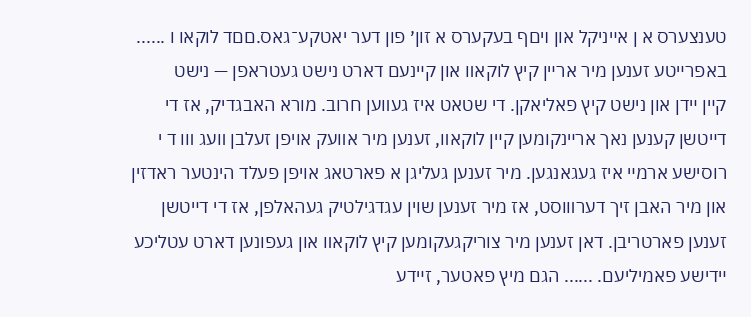טענצערס א ן אײניקל און ױםף בעקערס א זון׳ פון דער יאטקע־גאס.םםד לוקאו ו ...... באפרײטע זענען מיר ארײן קיץ לוקאװ און קײנעם דארט נישט געטראפן — נישט
קײן ײדן און נישט קיץ פאליאקן. די שטאט איז געװען חרוב. מורא האבגדיק, אז די
דײטשן קענען נאך ארײנקומען קײן לוקאװ, זענען מיר אװעק אויפן זעלבן װעג װו ד י
רוסישע ארמײ איז געגאנגען. מיר זענען געליגן א פארטאג אויפן פעלד הינטער ראדזין
און מיר האבן זיך דערװוסט, אז מיר זענען שוין עגדגילטיק געהאלפן, אז די דײטשן
זענען פארטריבן. דאן זענען מיר צוריקגעקומען קיץ לוקאװ און געפונען דארט עטליכע
ײדישע פאמיליעם. ...... הגם מיץ פאטער, זײדע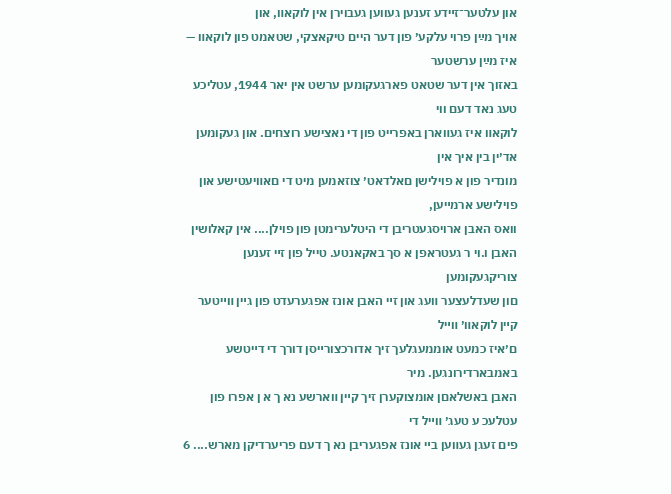און עלטער־זײדע זענען געווען געבוירן אין לוקאװ, און
אויך מײַן פרוי עלקע׳ פון דער היים טיקאצקי, שטאמט פון לוקאװ — איז מײַן ערשטער
באזוך אין דער שטאט פארגעקומען ערשט אין יאר 1944, עטליכע טעג נאד דעם ווי
לוקאװ איז געװארן באפרײט פון די נאצישע רוצחים. און געקומען אד׳ין בין איך אין
מונדיר פון א פוילישן םאלדאט׳ צוזאמען מיט די םאװיעטישע און פוילישע ארמײען,
וואס האבן ארויסגעטריבן די היטלערימטן פון פוילן.... אין קאלושין האבן ו.וי ר געטראפן א סך באקאנטע. טייל פון זײ זענען צוריקגעקומען
םון שעדלעצער װעג און זײ האבן אונז אפגערעדט פון גײן װײטער קײן לוקאװ׳ װײל
ם׳איז כמעט אוממעגלעך זיך אדורכצורײסן דורך די דײטשע באמבארדירונגען. מיר
האבן באשלאםן אומצוקערן זיך קײן װארשע נא ך א ן אפרו פון עטלעכ ע טעג׳ װײל די
פים זעגן געװען בײ אונז אפגעריבן נא ך דעם פריערדיקן מארש.... 6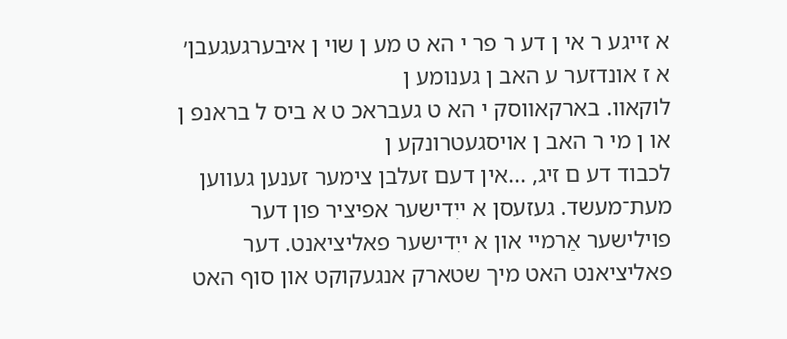א זײגע ר אי ן דע ר פר י הא ט מע ן שוי ן איבערגעגעבן׳ א ז אונדזער ע האב ן גענומע ן
לוקאװ. בארקאװסק י הא ט געבראכ ט א ביס ל בראנפ ן או ן מי ר האב ן אויסגעטרונקע ן
לכבוד דע ם זיג, ...אין דעם זעלבן צימער זענען געווען מעת־מעשד. געזעסן א ייִדישער אפיציר פון דער פוילישער אַרמיי און א ייִדישער פאליציאנט. דער פאליציאנט האט מיך שטארק אנגעקוקט און סוף האט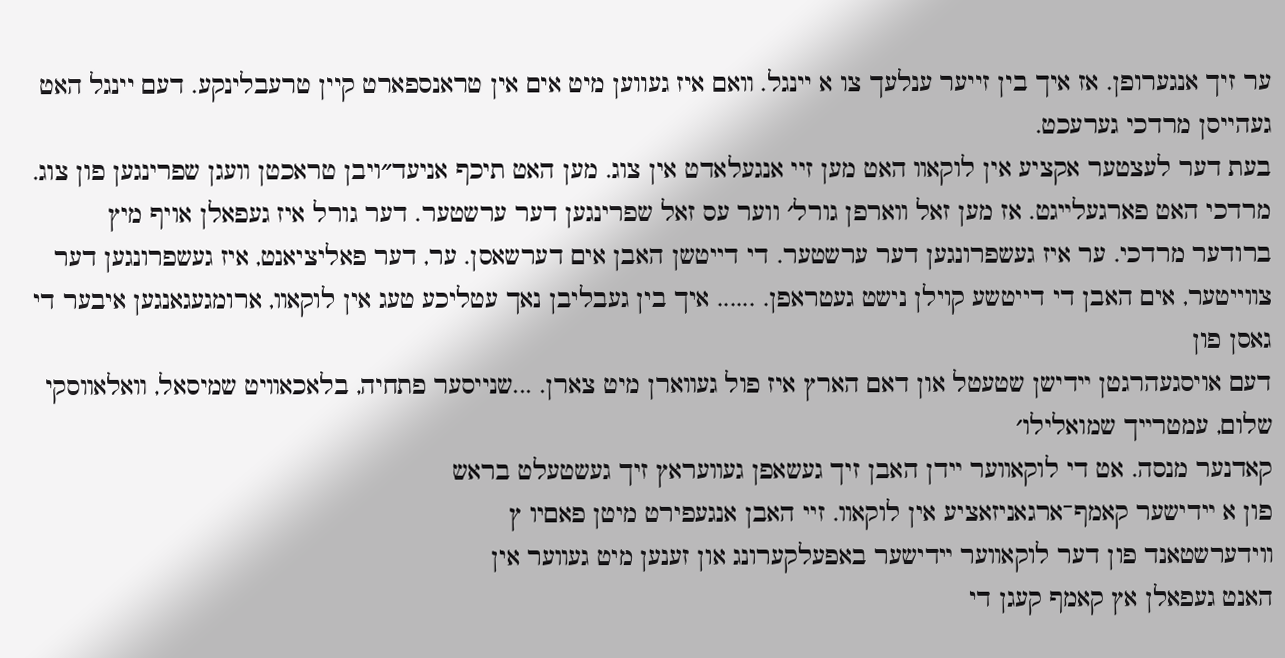ער זיך אנגערופן. אז איך בין זייער ענלעך צו א יינגל. װאם איז געווען מיט אים אין טראנספארט קיין טרעבלינקע. דעם יינגל האט געהייסן מרדכי גערעכט.
בעת דער לעצטער אקציע אין לוקאװ האט מען זיי אנגעלאדט אין צוג. מען האט תיכף אניעד״ויבן טראכטן װעגן שפרינגען פון צוג. מרדכי האט פארגעלײגט. אז מען זאל װארפן גורל׳ ווער עס זאל שפרינגען דער ערשטער. דער גורל איז געפאלן אויף מיץ ברודער מרדכי. ער איז געשפרונגען דער ערשטער. די דייטשן האבן אים דערשאסן. ער, דער פאליציאנט, איז געשפרונגען דער צװייטער, אים האבן די דייטשע קוילן נישט געטראפן. ...... איך בין געבליבן נאך עטליכע טעג אין לוקאװ, ארומגעגאנגען איבער די גאסן פון
דעם אויסגעהרגטן ײדישן שטעטל און דאם הארץ איז פול געװארן מיט צארן. ...שנייסער פתחיה, בלאכאװיט שמיסאל, װאלאװסקי שלום, עמטרײך שמואלילו׳
קאדנער מנסה. אט די לוקאװער ײדן האבן זיך געשאפן געװעראץ זיך געשטעלט בראש
פון א ײדישער קאמף־ארגאניזאציע אין לוקאװ. זיי האבן אנגעפירט מיטן פאםיו ץ
װידערשטאנד פון דער לוקאװער ײדישער באפעלקערונג און זענען מיט געװער אין
האנט געפאלן אץ קאמף קעגן די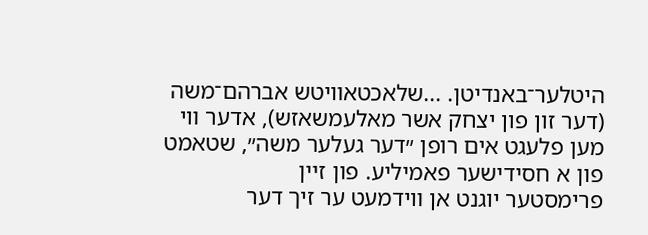היטלער־באנדיטן. ...שלאכטאװיטש אברהם־משה (דער זון פון יצחק אשר מאלעמשאזש), אדער װי
מען פלעגט אים רופן ״דער געלער משה״, שטאמט פון א חסידישער פאמיליע. פון זײן
פרימסטער יוגנט אן װידמעט ער זיך דער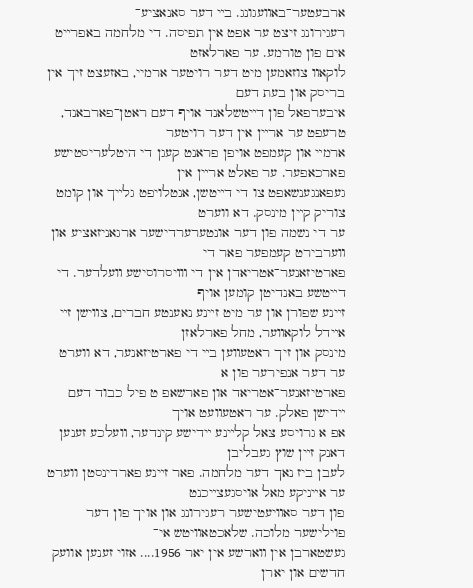ארבעטער־באװעגונג. בײ דער סאנאציע־
רעגירונג זיצט ער אפט אין תפיסה. די מלחמה באפרײט אים פון טורמע. ער פארלאזט
לוקאװ צוזאמען מיט דער רויטער ארמיי, באזעצט זיך אין בריסק און בעת דעם
איבערפאל פון דײטשלאנד אויף דעם ראטן־פארבאנד, טרעפט ער ארײן אין דער רויטער
ארמײ און קעמפט אויפן פראנט קעגן די היטלעריסטישע פארכאפער. ער פאלט ארײן אין
געפאנגענשאפט צו די דײטשן, אנטלויפט גלײך און קומט צוריק קײן מינסק. דא ווערט
ער די נשמה פון דער אונטערערדישער ארגאניזאציע און װערבירט קעמפער פאר די
פארטיזאנער־אטריאדן אין די װױסרוסישע װעלדער. די דײטשע באנדיטן קומען אויף
זײנע שפורן און ער מיט זײנע נאענטע חברים, צװישן זײ אײדל לוקאװער, מחל פארלאזן
מינסק און זיך ראטעװען בײ די פארטיזאנער, דא ווערט ער דער אנפירער פון א
פארטיזאנער־אטריאד און פארשאפ ט פיל כבוד דעם ײדישן פאלק. ער ראטעװעט אויך
אפ א גרויסע צאל קלײנע ײדישע קינדער, װעלכע זענען דאנק זײן שוץ געבליבן
לעבן ביז נאך דער מלחמה. פאר זײנע פארדינסטן ווערט ער אײניקע מאל אויסגעצײכנט
פון דער סאװיעטישער רעגירונג און אויך פון דער פוילישער מלוכה. שלאכטאװיטש אי־
געשטארבן אין װארשע אין יאר 1956.... אזוי זענען אוועק חדשים און יארן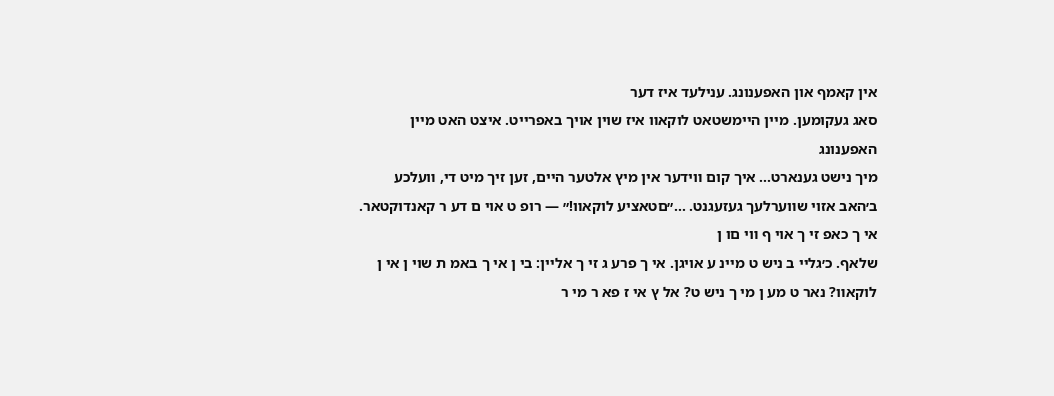אין קאמף און האפענונג. ענילעד איז דער
סאג געקומען. מײן הײמשטאט לוקאװ איז שוין אויך באפרײט. איצט האט מײן האפענונג
מיך נישט גענארט... איך קום װידער אין מיץ אלטער הײם, זען זיך מיט די, װעלכע
ב׳האב אזוי שװערלעך געזעגנט. ...״םטאציע לוקאװ!״ — רופ ט אוי ם דע ר קאנדוקטאר. אי ך כאפ זי ך אוי ף װי םו ן
שלאף. כ׳גלײ ב ניש ט מײנ ע אויגן. אי ך פרע ג זי ך אלײן: בי ן אי ך באמ ת שוי ן אי ן
לוקאװ? נאר ט מע ן מי ך ניש ט? אל ץ אי ז פא ר מי ר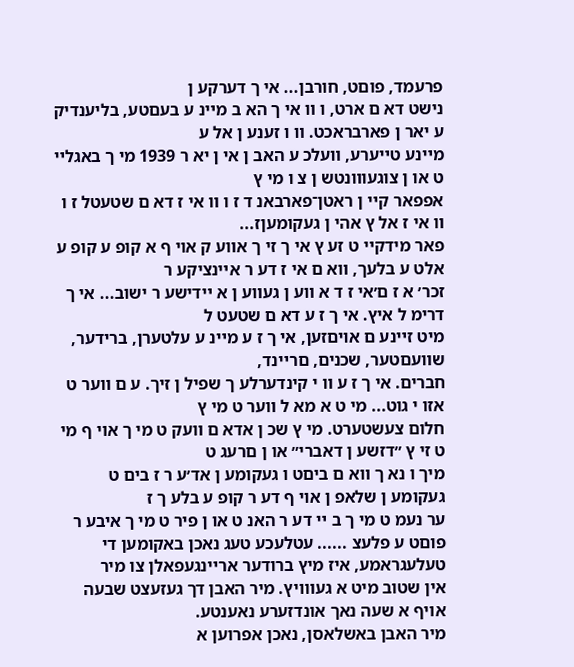פרעמד, פוםט, חורבן... אי ך דערקע ן
נישט דא ם ארט, ו װ אי ך הא ב מײנ ע בעםטע, בליענדיק ע יאר ן פארבראכט. װ ו זענע ן אל ע
מײנע טײערע, װעלכ ע האב ן אי ן יא ר 1939 מי ך באגלײ ט או ן צוגעוװנטש ן צ ו מי ץ
אפפאר קײ ן ראטן־פארבאנ ד ז ו װ אי ז דא ם שטעטל ז ו װ אי ז אל ץ אהי ן געקומעןז...
פאר מידקײ ט זע ץ אי ך זי ך אװע ק אוי ף א קופ ע קופ ע אלט ע בלעך, װא ם אי ז דע ר אײנציקע ר
זכר׳ א ז ם׳אי ז ד א װע ן געװע ן א ײדישע ר ישוב... אי ך דרימ ל איץ. אי ך ז ע דא ם שטעט ל
מיט זײנע ם אויםזען, אי ך ז ע מײנ ע עלטערן, ברידער, שװעםטער, שכנים, םרײנד,
חברים. אי ך ז ע װ י קינדערלע ך שפיל ן זיך. ע ם װער ט אזו י גוט... מי ט א מא ל װער ט מי ץ
חלום צעשטערט. מי ץ שכ ן אדא ם װעק ט מי ך אױ ף מי ט זי ץ ״דזשע ן דאברי״ או ן םרעג ט
מיך ו נא ך װא ם ביםט ו געקומע ן אד׳ע ר ז בים ט געקומע ן שלאפ ן אוי ף דע ר קופ ע בלע ך ז
ער נעמ ט מי ך ב ײ דע ר האנ ט או ן פיר ט מי ך איבע ר פוםט ע פלעצ ...... עטלעכע טעג נאכן באקומען די טעלעגראמע, איז מיץ ברודער ארײנגעפאלן צו מיר
אין שטוב מיט א געװױץ. מיר האבן דך געזעצט שבעה אױף א שעה נאך אונדזערע נאענטע.
מיר האבן באשלאסן, נאכן אפרוען א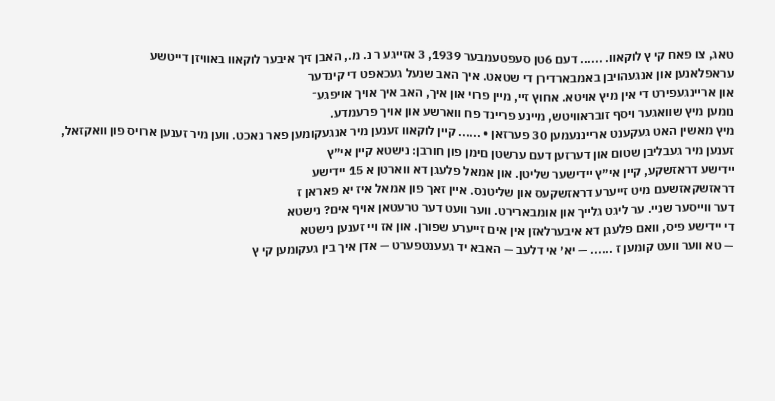טאג, צו פאח קי ץ לוקאװ. ...... דעם 6טן סעפטעמבער 1939, 3 אזײגע ר נ. מ., האבן זיך איבער לוקאװ באװיזן דייטשע
עראפלאנען און אנגעהויבן באמבארדירן די שטאט. איך האב שנעל געכאפט די קינדער
און ארײנגעפירט די אין מיץ אויטא. אחוץ זײ, מײן פרוי און איך, האב איך אויך אויפגע־
נומען מיץ שװאגער ױסף זובראװיטש, מײנע פרײנד פח װארשע און אויך פרעמדע.
מיץ מאשין האט געקענט ארײננעמען 30 פערזאן • ...... קײן לוקאװ זענען מיר אנגעקומען פאר נאכט. װען מיר זענען ארויס פון װאקזאל,
זענען מיר געבליבן שטום און דערזען דעם ערשטן םימן פון חורבן: נישטא קײן אי״ץ
ײדישע דראזשקע, קײן אי״ץ ײדישער שליטן. און אמאל פלעגן דא װארטן א 15 יידישע
דראזשקאזשעם מיט זייערע דראזשקעס און שליטנס. אײן זאך פון אמאל איז יא פאראן ז
דער װײסער שנײ. ער ליגט גלײך און אומבארירט. װער װעט דער טרעטאן אויף אים? נישטא
די יידישע פיס, װאם פלעגן דא איבערלאזן אין אים זייערע שפורן. און אז ױי זענען נישטא
— טא װער װעט קומען ז ...... — יא׳ אי דלעב — האבא יד געענטפערט — אדן איך בין געקומען קי ץ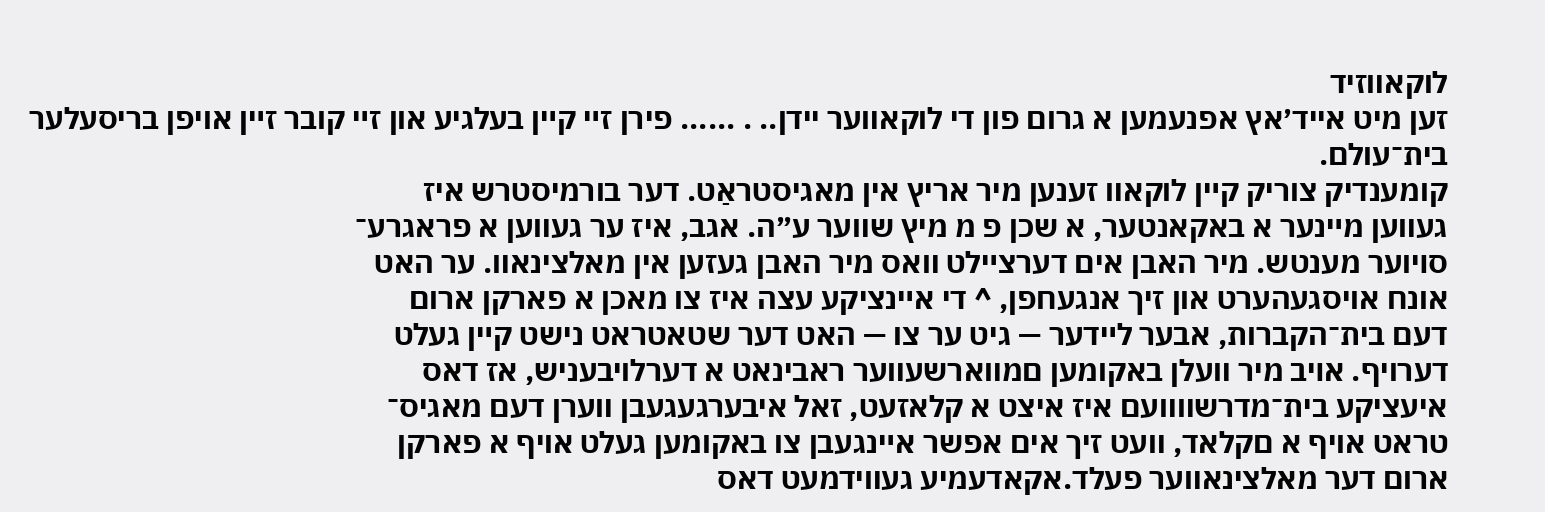לוקאװזיד
זען מיט אייד׳אץ אפנעמען א גרום פון די לוקאװער יידן.. . ...... פירן זײ קײן בעלגיע און זײ קובר זײן אויפן בריסעלער בית־עולם.
קומענדיק צוריק קײן לוקאװ זענען מיר אריץ אין מאגיסטראַט. דער בורמיסטרש איז
געװען מײנער א באקאנטער, א שכן פ מ מיץ שװער ע״ה. אגב, איז ער געװען א פראגרע־
סױוער מענטש. מיר האבן אים דערצײלט װאס מיר האבן געזען אין מאלצינאװ. ער האט
אונח אויסגעהערט און זיך אנגעחפן, ^ די אײנציקע עצה איז צו מאכן א פארקן ארום
דעם בית־הקברות, אבער לײדער — גיט ער צו — האט דער שטאטראט נישט קײן געלט
דערויף. אױב מיר װעלן באקומען םמװארשעװער ראבינאט א דערלויבעניש, אז דאס
איעציקע בית־מדרשװװעם איז איצט א קלאזעט, זאל איבערגעגעבן װערן דעם מאגיס־
טראט אויף א םקלאד, װעט זיך אים אפשר אײנגעבן צו באקומען געלט אויף א פארקן
ארום דער מאלצינאװער פעלד.אקאדעמיע געװידמעט דאס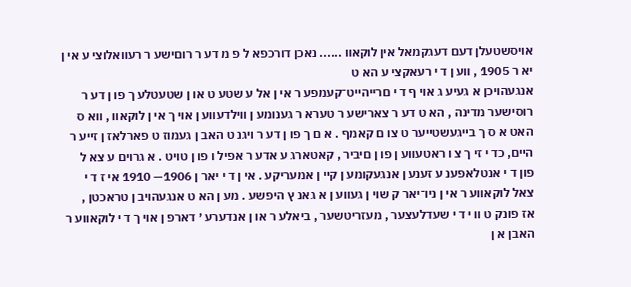אויסשטעלן דעם דעגקמאל אין לוקאװ ...... נאכן דורכפא ל פ מ דע ר רוםישע ר רעװאלוצי ע אי ן יא ר 1905 , װע ן ד י רעאקצי ע הא ט
אנגעהויכן א געיע ג אוי ף ד י םרייהײט־קעמפע ר אי ן אל ע שטע ט או ן שטעטלע ך פו ן דע ר
רוסישער מדינה , הא ט דע ר צארישע ר טערא ר גענומע ן װילדעװע ן אוי ך אי ן לוקאװ , װא ס
האט א ס ך בײגעשטײער ט צו ם קאמף . א ם ך פו ן דע ר ױגנ ט האב ן געמוז ט פארלאז ן זײע ר
הײם, כד י זי ך צ ו ראטעװע ן פו ן םיביר , קאטארג ע אדע ר אפיל ו פו ן טויט . א גרוים ע צא ל
פון ד י אנטלאפענ ע זענע ן אנגעקומע ן קײ ן אמעריקע . אי ן ד י יאר ן 1906— 1910 אי ז ד י
צאל לוקאװע ר אי ן ניו־יאר ק שוי ן געװע ן א גאנ ץ היפשע . מע ן הא ט אנגעהויב ן טראכטן ,
אז פונק ט װ י ד י שעדלעצער , מעזריטשער , ביאלע ר או ן אנדערע ׳ דארפ ן אוי ך ד י לוקאווע ר
האבן א ן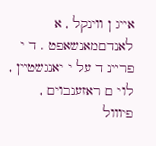אײג ן װינקל , א לאנדםמאנשאפט . ד י פרײנ ד על י יאנגשטײן , לוי ם ראזענבוים ,
פיװול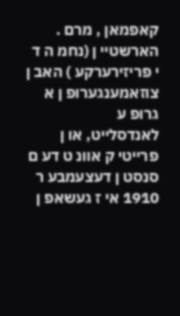קאפמאן , מרם . הארשטײ ן (נחמ ה ד י פריזירערקע ) האב ן צוזאמענגערופ ן א גרופ ע
לאנדסלײט, או ן פרײטי ק אװנ ט דע ם סנסט ן דעצעמבע ר 1910 אי ז געשאפ ן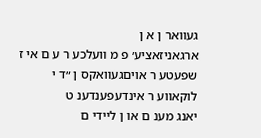געװאר ן א ן
ארגאניזאציע׳ פ מ װעלכע ר ע ם אי ז שפעטע ר אויםגעװאקס ן ״ד י לוקאװע ר אינדעפענדענ ט
יאנג מענ ם או ן לײדי ם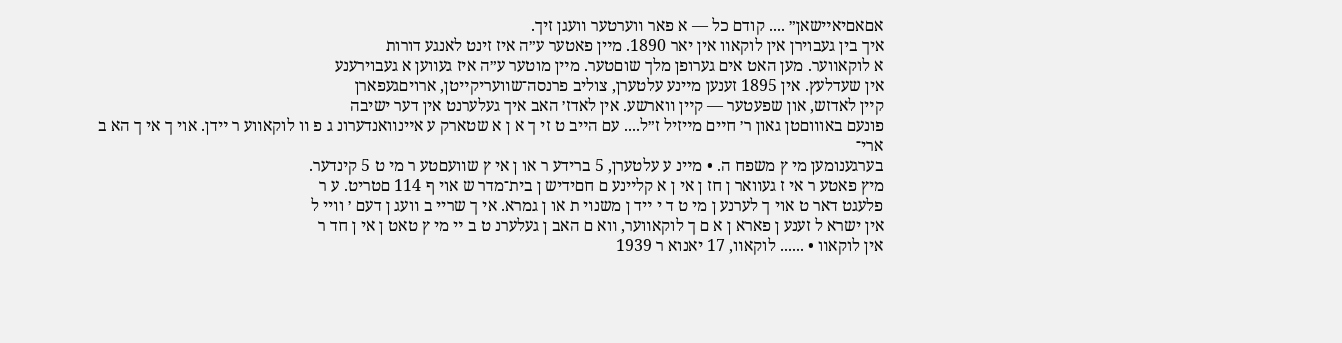אםאםיאײשאן״ .... קודם כל — א פאר װערטער װעגן זיך.
איך בין געבוירן אין לוקאװ אין יאר 1890. מײן פאטער ע״ה איז זינט לאנגע דורות
א לוקאװער. מען האט אים גערופן מלך שוםטער. מײן מוטער ע״ה איז געװען א געבוירענע
אין שעדלעץ. אין 1895 זענען מײנע עלטערן, צוליב פרנסה־שװעריקײטן, ארויםגעפארן
קײן לאדזש, און שפעטער — קײן װארשע. אין לאדז׳ האב איך געלערנט אין דער ישיבה
פונעם באוװםטן גאון ר׳ חײם מײזיל ז״ל.... עם הײב ט זי ך א ן א שטארק ע אײנװאנדערונ ג פ װ לוקאװע ר ײדן. אוי ך אי ך הא ב ארי־
בערגענומען מי ץ משפח ה. • מײנ ע עלטערן, 5 ברידע ר או ן אי ץ שװעםטע ר מי ט 5 קינדער.
מיץ פאטע ר אי ז געװאר ן חז ן אי ן א קלײנע ם חםידיש ן בית־מדר ש אוי ף 114 םטריט. ע ר
פלעגט דאר ט אוי ך לערנע ן מי ט ד י ײד ן משנױ ת או ן גמרא. אי ך שריי ב װעג ן דעם ׳ וױי ל
אין ישרא ל זענע ן פארא ן א ם ך לוקאװער, װא ם האב ן געלערנ ט ב ײ מי ץ טאט ן אי ן חד ר
אין לוקאװ • ...... לוקאװ, 17 יאנוא ר 1939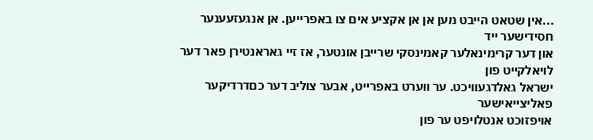...אין שטאט הײבט מען אן אן אקציע אים צו באפרײען. אן אנגעזעענער חסידישער ײד
און דער קרימינאלער קאמינסקי שרײבן אונטער, אז זײ גאראנטירן פאר דער לויאלקײט פון
ישראל גאלדגעװיכט. ער װערט באפרײט, אבער צוליב דער כםדרדיקער פאליצײאישער
אויפזוכט אנטלויפט ער פון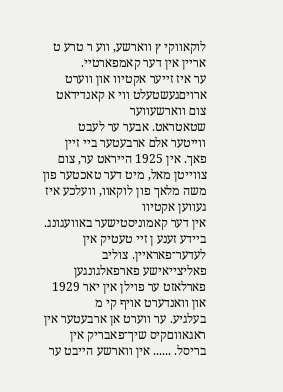לוקאווקי ץ װארשע, װע ר טרע ט ארײן אין דער קאמפארטײ.
ער איז זײער אקטיוו און װערט ארויםגעשטעלט װי א קאנדידאט צום װארשעװער
שטאטראט. אבער ער לעבט װייטער אלם ארבעטער בײ זײן פאך. אין 1925 הײראט ער, צום
צװייטן מאל, מיט דער טאכטער פון משה מלאך פון לוקאװ, װעלכע איז געװען אקטיוו
אין דער קאמוניסטישער באװעגונג. בײדע זענע ן זײ טעטיק אין לעדער־פאראײן. צוליב
פאליצייאישע פארפאלגונגען פארלאזט ער פוילן אין יאר 1929 און װאנדערט אױף קי מ
בעלגיע. ער װערט אן ארבעטער אין ראגאװםקיס שיך־פאבריק אין בריסל. ...... אין װארשע הײבט ער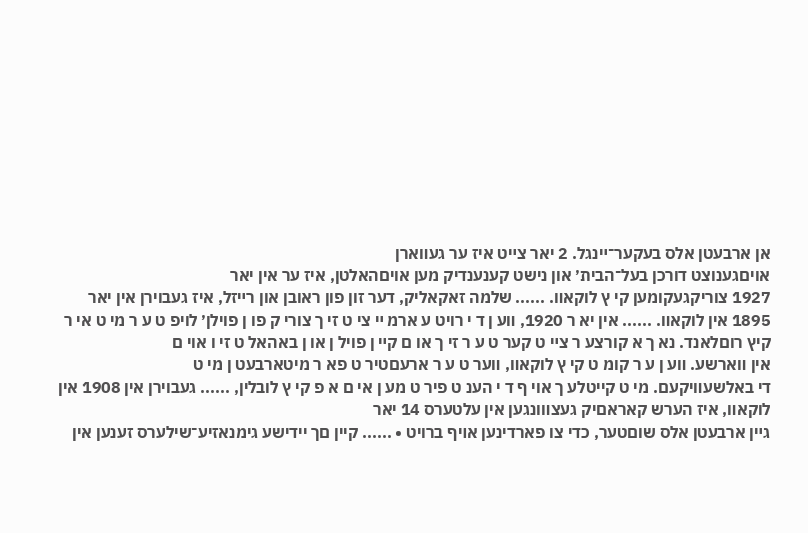אן ארבעטן אלס בעקער־ײנגל. 2 יאר צײט איז ער געװארן
אויםגענוצט דורכן בעל־הבית׳ און נישט קענענדיק מען אויםהאלטן, איז ער אין יאר
1927 צוריקגעקומען קי ץ לוקאװ. ...... שלמה זאקאליק, דער זון פון ראובן און רײזל, איז געבוירן אין יאר 1895 אין לוקאװ. ...... אין יא ר 1920, װע ן ד י רויט ע ארמ ײ צי ט זי ך צורי ק פו ן פוילן׳ לויפ ט ע ר מי ט אי ר
קיץ רוםלאנד. נא ך א קורצע ר צײ ט קער ט ע ר זי ך או ם קײ ן פויל ן או ן באהאל ט זי ו אוי ם
אין װארשע. װע ן ע ר קומ ט קי ץ לוקאװ, װער ט ע ר ארעםטיר ט פא ר מיטארבעט ן מי ט
די באלשעװיקעם. מי ט קייטלע ך אוי ף ד י הענ ט פיר ט מע ן אי ם א פ קי ץ לובלין, ...... געבוירן אין 1908 אין לוקאװ, איז הערש קאראםיק געצװונגען אין עלטערס 14 יאר
גײן ארבעטן אלס שוםטער, כדי צו פארדינען אױף ברויט • ...... קיין םך יידישע גימנאזיע־שילערס זענען אין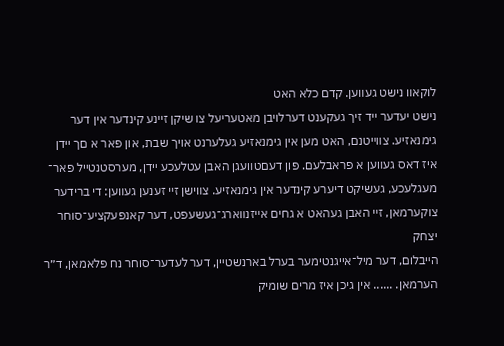לוקאװ נישט געװען. קדם כלא האט
נישט יעדער ייד זיך געקענט דערלויבן מאטעריעל צו שיקן זיינע קינדער אין דער
גימנאזיע. צװײטנם, האט מען אין גימנאזיע געלערנט אויך שבת, און פאר א םך יידן
איז דאס געװען א פראבלעם. פון דעםטװעגן האבן עטלעכע ײדן, מערסטנטײל פאר־
מעגלעכע, געשיקט דיערע קינדער אין גימנאזיע. צװישן זײ זענען געװען: די ברידער
צוקערמאן, זײ האבן געהאט א גחים אײזנװארג־געשעפט, דער קאנפעקציע־סוחר יצחק
הײבלום, דער מיל־אייגנטימער בערל בארנשטײן, דער לעדער־סוחר נח פלאמאן, ד״ר
הערמאן. ...... אין גיכן איז מרים שומיק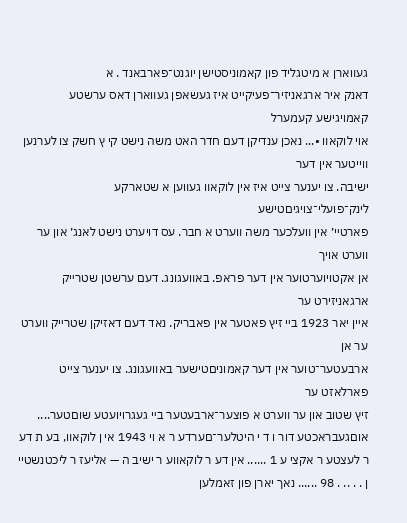געװארן א מיטגליד פון קאמוניסטישן יוגנט־פארבאנד . א
דאנק איר ארגאניזיר־פעיקײט איז געשאפן געװארן דאס ערשטע קאמױגישע קעמערל
אױ לוקאװ •... נאכן ענדיקן דעם חדר האט משה נישט קי ץ חשק צו לערנען װייטער אין דער
ישיבה. צו יענער צײט איז אין לוקאװ געװען א שטארקע לינק־פועלי־צױגיםטישע
פארטײ׳ אין װעלכער משה װערט א חבר. עס דויערט נישט לאנג׳ און ער װערט אויך
אן אקטױוערטוער אין דער פראפ. באװעגונג. דעם ערשטן שטרײק ארגאניזירט ער
אײן יאר 1923 בײ זיץ פאטער אין פאבריק. נאד דעם דאזיקן שטרײק װערט ער אן
ארבעטער־טוער אין דער קאמוניםטישער באװעגונג. צו יענער צײט פארלאזט ער
זיץ שטוב און ער װערט א פוצער־ארבעטער בײ געגרױועטע שוםטער.... אוםגעבראכטע דור ו ד י היטלער־םערדע ר א ױ 1943 אי ן לוקאװ, בע ת דע ר לעצטע ר אקצי ע 1 ...... אין דע ר לוקאװע ר ישיב ה — אליעז ר ליכטנשטיי ן . . .. . 98 ...... נאך יארן פון זאמלען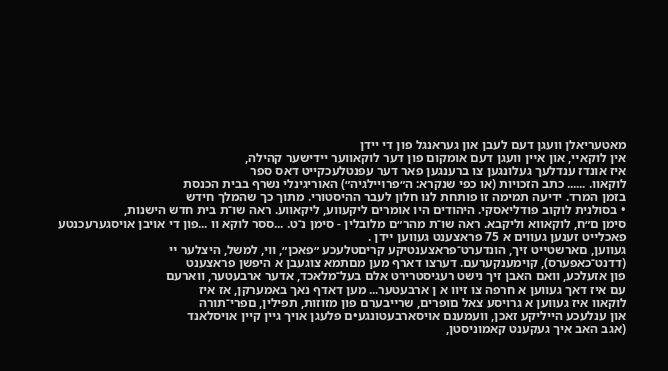מאטעריאלן וועגן דעם לעבן און געראנגל פון די יידן
אין לוקאײ, און אײן וועגן דעם אומקום פון דער לוקאווער יידישער קהילה,
איז אונדז ענדלעך געלונגען צו ברענגען פאר דער עפנטלעכקייט דאס ספר
לוקאוו. ...... כתב הזכויות (או כפי שנקרא: ה״פרױילגיה״) האוריגינלי נשרף בבית הכנסת
בזמן המרד. ידיעה תמימה זו פותחת לנו חלון לעבר ההיסטורי. מתוך כך שהמלך חידש
• בסולנית לוקוב פודליאסקי. היהודים היו אומרים ליקעװע, ליקאװע. ראה שו־ת בית חדש הישנות,
סימן ם״ח, לוקאװא וליקבא. ראה שו־ת מהר״ם מלובלין - סימן נ־ט. ...ססר לוקא װ ...פון די אויבן אויסגערעכנטע פאכלײט זענען געװים א 75 פראצענט געװען ײדן .
געװען, םארשטײט זיך, הונדערט־פראצענטיקע קריםטלעכע ״פאכן״, װי, למשל, היצלער ײ
(דדנט־כאפערס), קוימענקערעם. דערצו דארף מען מםתמא צוגעבן א היפשן פראצענט
פון אזעלכע, װאם האבן זיך נישט רעגיסטרירט אלם בעל־מלאכד, אדער ארבעטער, װארעם
עם איז דאך געװען א חרפה צו זיװ א ן ארבעטער... מען דאדף נאך באמערקן, אז איז
לוקאװ איז געװען א גרויסע צאל םופרים, שרײבערם פון מזוזות, תפילין, םפרי־תורה
און ענלעכע הייליקע זאכן, וועמענם אויסארבעטונגע•ם פלעגן אויך גיין קיין אויסלאנד
(אגב האב איך געקענט קאמוניסטן,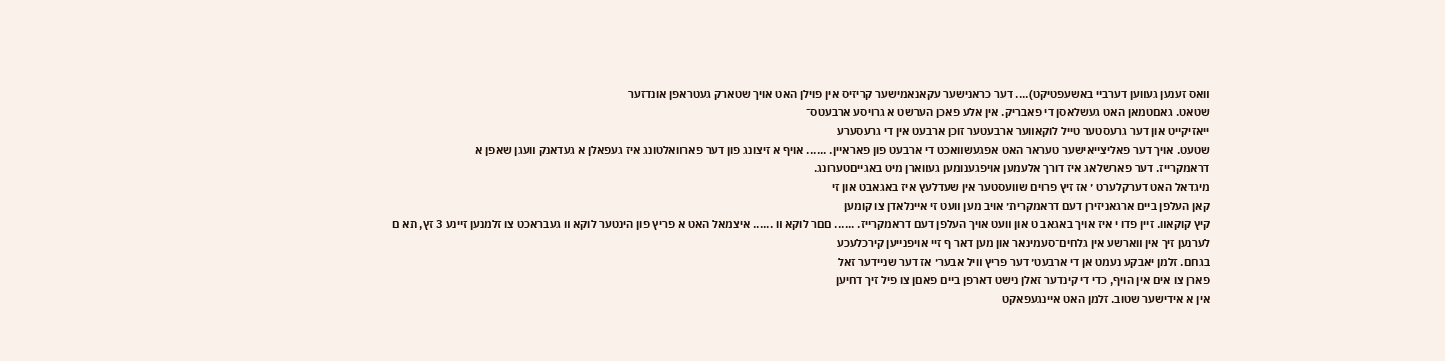װאס זענען געװען דערבײ באשעפטיקט).... דער כראנישער עקאנאמישער קריזיס אין פוילן האט אויך שטארק געטראפן אונדזער
שטאט. גאםטמאן האט געשלאסן די פאבריק. אין אלע פאכן הערשט א גרויסע ארבעטס־
ייאזיקײט און דער גרעסטער טייל לוקאװער ארבעטער זוכן ארבעט אין די גרעסערע
שטעט. אויך דער פאליצײאישער טעראר האט אפגעשװאכט די ארבעט פון פאראײן. ...... אויף א זיצונג פון דער פארװאלטונג איז געפאלן א געדאנק װעגן שאפן א
דראמקרייז. דער פארשלאג איז דורך אלעמען אויפגענומען געװארן מיט באגײםטערונג.
מיגדאל האט דערקלערט ׳ אז זיץ פרוים שװעסטער אין שעדלעץ איז באגאבט און זי
קאן העלפן בײם ארגאניזירן דעם דראמקרית׳ אויב מען װעט זי אײנלאדן צו קומען
קיץ קוקאװ. זײן פדו י איז אויך באגאב ט און װעט אויך העלפן דעם דראמקרײז. ...... םםר לוקא װ ...... איצמאל האט א פריץ פון הינטער לוקא װ געבראכט צו זלמנען זײנע 3 זץ, תא ם
לערנען זיך אין װארשע אין גלחים־סעמינאר און מען דאר ף זיי אויפנײען קירכלעכע
בגחם. זלמן יאבקע נעמט אן די ארבעט׳ דער פריץ װיל אבער׳ אז דער שנײדער זאל
פארן צו אים אין הויף, כדי די קינדער זאלן נישט דארפן בײם פאםן צו פיל זיך דחיען
אין א אידישער שטוב. זלמן האט אײנגעפאקט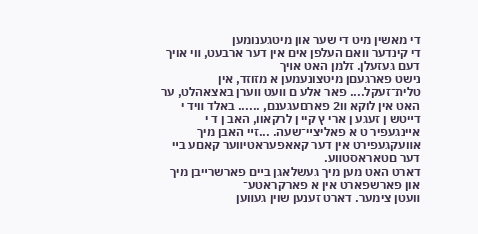די מאשין מיט די שער און מיטגענומען
די קינדער װאם העלפן אים אין דער ארבעט, װי אויך דעם געזעלן. זלמן האט אױך
נישט פארגעםן מיטצונעמען א מזוזד, אין טלית־זעקל.... פאר אלע ם װעט װערן באצאהלט, ער האט אין לוקא װ2 פארםעגענם, ...... באלד װיד י דײטש ן זעגע ן ארי ץ קיי ן לרקאוו, האב ן ד י אײנגעפיר ט א פאליצײ־שעה. ...זײ האבן מיך אװעקגעפירט אין דער קאאפעראטיװער קאםע בײ דער םטאראסטװע.
דארט האט מען מיך געשלאגן בײם פארשרײבן מיך און פארשפארט אין א פארקראטע־
װעטן צימער. דארט זענען שוין געװען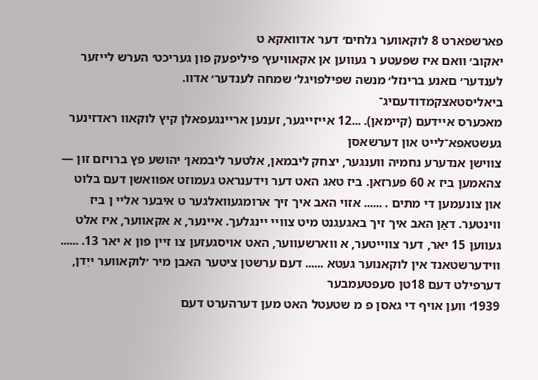פארשפארט 8 לוקאװער גלחים׳ דער אדװאקא ט
יאקוב׳ װאם איז שפעטע ר געװען אן אקאװיעץ׳ פיליפעק פון געריכט׳ הערש לײזער
לענדער׳ םאנע ברינזל׳ מנשה שפילפויגל׳ שמחה לענדער׳ אדװ. ביאליסטאצקמדודעםיג־
מאכערס אײדעם (קײמאן). ...12 אײזײגער, זענען ארײנגעפאלן קיץ לוקאװ ראדזינער געשטאפא־לײט און דערשאסן
צװישן אנדערע נחמיה װענגער, יצחק ליבמאן, אלטער ליבמאן׳ יהושע פץ ברויזם זון —
צהאמען ביז א 60 פערזאן. ביז טאג האט דער ױדענראט געמוזט אפװאשן דעם בלוט
און צונעמען די מתים . ...... אזוי האב איך זיך ארומגעװאלגער ט איבער אליי ן ביז װינטער. דאַן האב איך זיך באגעגנט מיט צװײ ײנגלעך. איינער, א אקאװער, איז אלט געװען 15 יאר, דער צװייטער, א װארשעװער, האט אויסגעזען צו זײן פון א יאר 13. ...... װידערשטאנד אין לוקאנוער געטא ...... דעם ערשטן ציטער האבן מיר ׳לוקאװער ייִדן, דערפילט דעם 18טן סעפטעמבער
1939׳ װען אויף די גאסן פ מ שטעטל האט מען דערהערט דעם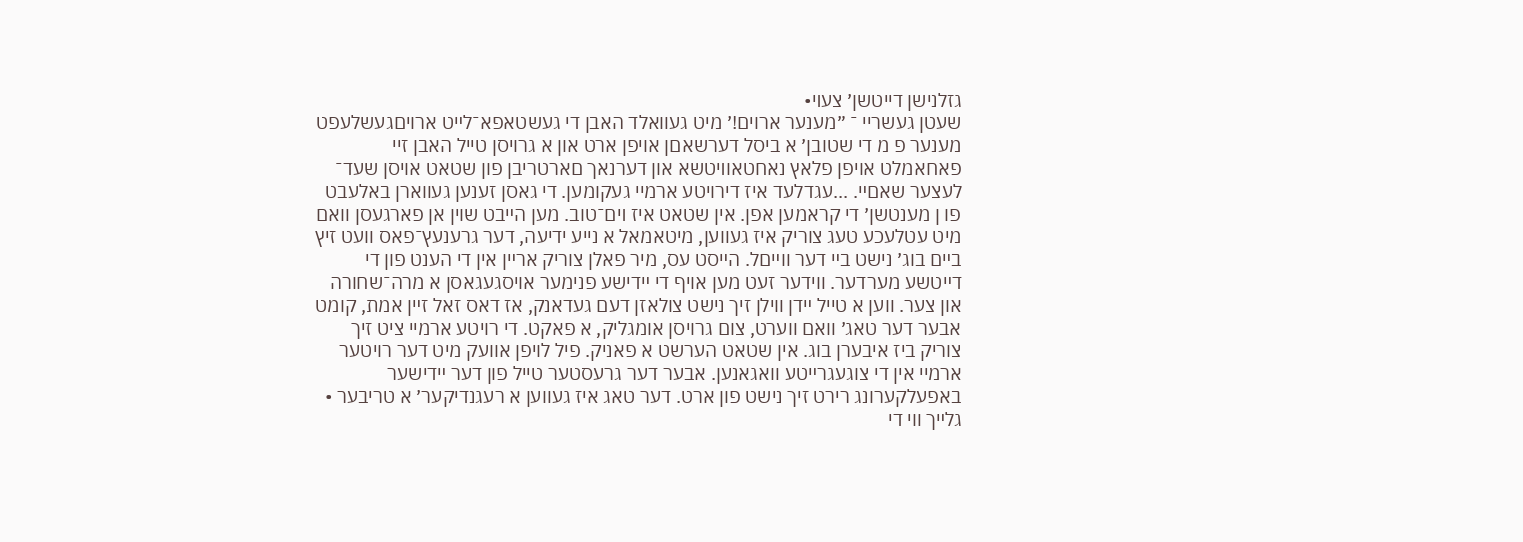גזלנישן דייטשן׳ צעױ•
שעטן געשריי ־ ״מענער ארוים!׳ מיט געװאלד האבן די געשטאפא־לײט ארויםגעשלעפט
מענער פ מ די שטובן׳ א ביסל דערשאםן אויפן ארט און א גרויסן טייל האבן זיי
פאחאמלט אויפן פלאץ נאחטאוױטשא און דערנאך םארטריבן פון שטאט אויסן שעד־
לעצער שאםײ. ...עגדלעד איז דירויטע ארמיי געקומען. די גאסן זענען געװארן באלעבט פו ן מענטשן׳ די קראמען אפן. אין שטאט איז ױם־טוב. מען הײבט שוין אן פארגעסן װאם מיט עטלעכע טעג צוריק איז געװען, מיטאמאל א נייע ידיעה, דער גרענעץ־פאס װעט זיץ בײם בוג׳ נישט בײ דער װײםל. הײסט עס, מיר פאלן צוריק ארײן אין די הענט פון די דײטשע מערדער. װידער זעט מען אויף די ײדישע פנימער אויסגעגאסן א מרה־שחורה און צער. װען א טייל ײדן װילן זיך נישט צולאזן דעם געדאנק, אז דאס זאל זײן אמת, קומט אבער דער טאג׳ װאם װערט, צום גרויסן אומגליק, א פאקט. די רויטע ארמיי ציט זיך צוריק ביז איבערן בוג. אין שטאט הערשט א פאניק. פיל לויפן אוועק מיט דער רויטער ארמיי אין די צוגעגרײטע װאגאנען. אבער דער גרעסטער טייל פון דער ײדישער באפעלקערונג רירט זיך נישט פון ארט. דער טאג איז געװען א רעגנדיקער׳ א טריבער • גלײך װי די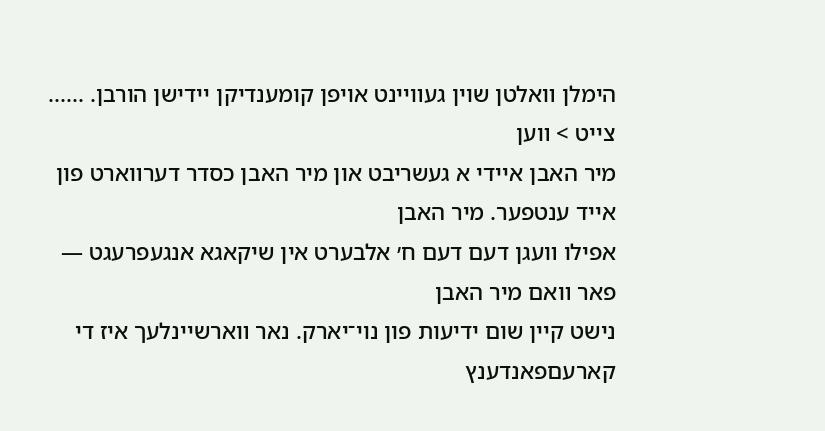הימלן װאלטן שוין געװײנט אויפן קומענדיקן ײדישן הורבן. ...... צײט > װען
מיר האבן אײדי א געשריבט און מיר האבן כסדר דערװארט פון אײד ענטפער. מיר האבן
אפילו װעגן דעם דעם ח׳ אלבערט אין שיקאגא אנגעפרעגט — פאר װאם מיר האבן
נישט קײן שום ידיעות פון נױ־יארק. נאר װארשײנלעך איז די קארעםפאנדענץ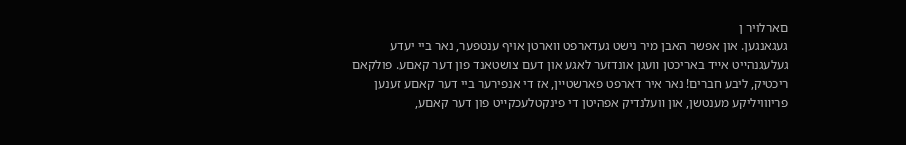םארלויר ן
געגאנגען. און אפשר האבן מיר נישט געדארפט װארטן אויף ענטפער, נאר ביי יעדע
געלעגנהײט אײד באריכטן װעגן אונדזער לאגע און דעם צושטאנד פון דער קאםע. פולקאם
ריכטיק, ליבע חברים! נאר איר דארפט פארשטײן, אז די אנפירער ביי דער קאםע זענען
פריװויליקע מענטשן, און װעלנדיק אפהיטן די פינקטלעכקײט פון דער קאםע,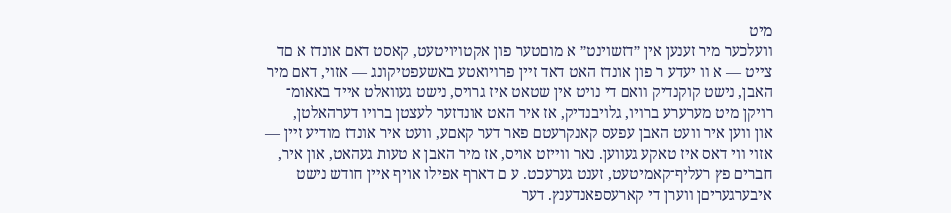מיט
װעלכער מיר זענען אין ״דזשוינט״ א מוםטער פון אקטױויטעט, קאסט דאם אונדז א םד
צײט — א װ יעדע ר פון אונדז האט דאד זײן פרױואטע באשעפטיקונג — אזוי, דאם מיר
האבן, נישט קוקנדיק װאם די נויט אין שטאט איז גרויס, נישט געװאלט אײד באאומ־
רויקן מיט מערערע ברױו, גלויבנדיק, אז איר האט אונדזער לעצטן ברױו דערהאלטן,
און װען איר װעט האבן עפעס קאנקרעטם פאר דער קאםע, װעט איר אונדז מודיע זײן —
אזוי װי דאס איז טאקע געװען. נאר װײזט אויס, אז מיר האבן א טעות געהאט, און איר,
חברים פץ רעליף־קאמיטעט, זענט גערעכט. ע ם דארף אפילו אויף אײן חודש נישט
איבערגעריםן װערן די קארעספאנדענץ. דער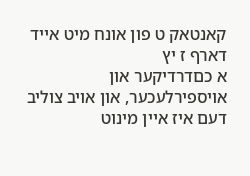קאנטאק ט פון אונח מיט אײד דארף ז יץ
א כםדרדיקער און אויספירלעכער, און אויב צוליב דעם איז אײן מינוט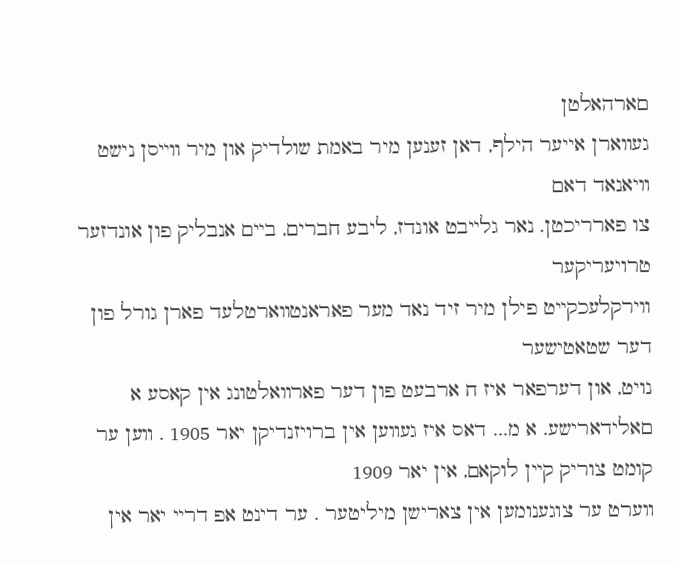םארהאלטן
געװארן אייער הילף, דאן זענען מיר באמת שולדיק און מיר װײסן נישט װיאנאד דאם
צו פארריכטן. נאר גלײבט אונדז, ליבע חברים, בײם אנבליק פון אונדזער טרויעריקער
װירקלעכקײט פילן מיר זיד נאד מער פאראנטװארטלעד פארן גורל פון דער שטאטישער
נויט, און דערפאר איז ח ארבעט פון דער פארװאלטונג אין קאסע א םאלידארישע. א מ... דאס איז געװען אין ברויזנדיקן יאר 1905 . װען ער קומט צוריק קײן לוקאם, אין יאר 1909
װערט ער צוגענומען אין צארישן מיליטער . ער דינט אפ דרײ יאר אין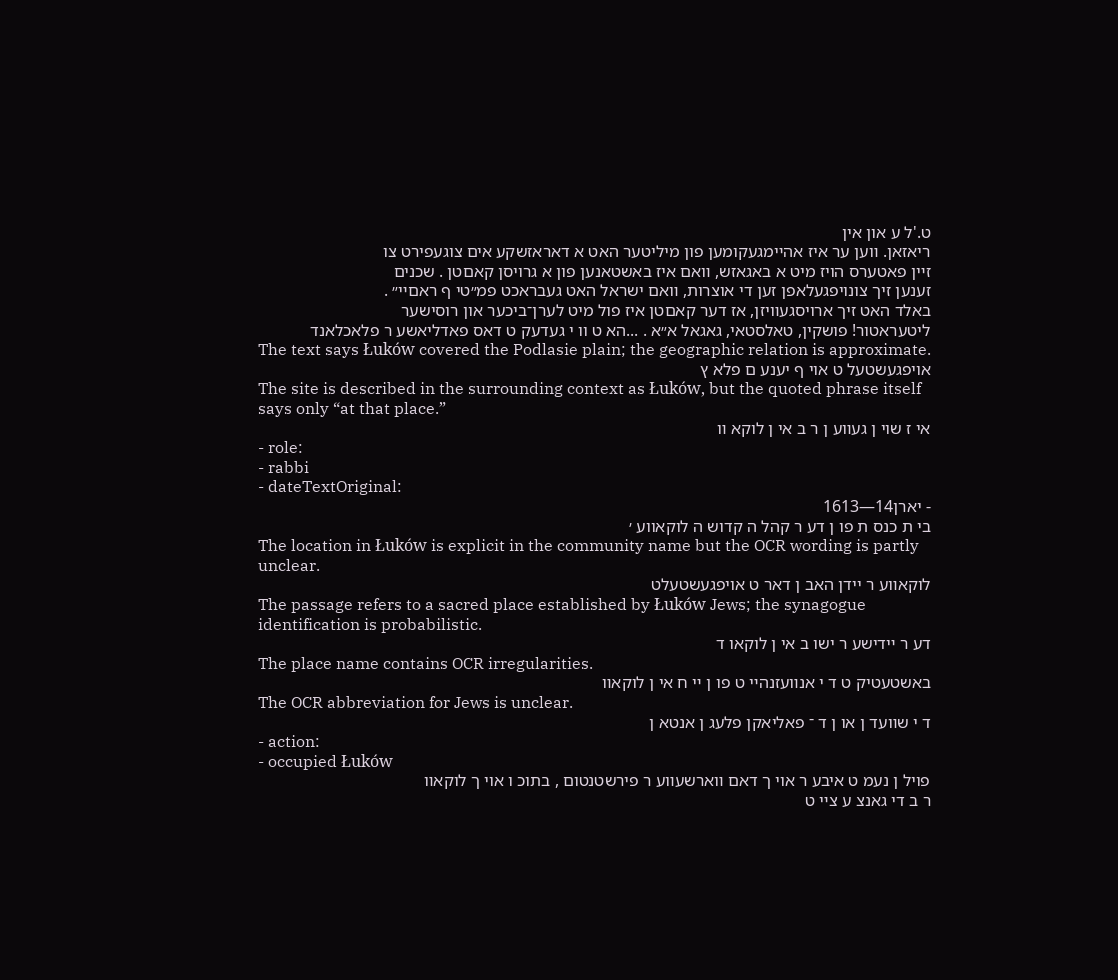ט.'ל ע און אין
ריאזאן. װען ער איז אהײמגעקומען פון מיליטער האט א דאראזשקע אים צוגעפירט צו
זײן פאטערס הויז מיט א באגאזש, װאם איז באשטאנען פון א גרויסן קאםטן . שכנים
זענען זיך צונויפגעלאפן זען די אוצרות, װאם ישראל האט געבראכט פמ״טי ף ראםײ״ .
באלד האט זיך ארויסגעװיזן, אז דער קאםטן איז פול מיט לערן־ביכער און רוסישער
ליטעראטור! פושקין, טאלסטאי, גאגאל א״א . ...הא ט וו י געדעק ט דאס פאדליאשע ר פלאכלאנד
The text says Łuków covered the Podlasie plain; the geographic relation is approximate.
אויפגעשטעל ט אוי ף יענע ם פלא ץ
The site is described in the surrounding context as Łuków, but the quoted phrase itself says only “at that place.”
אי ז שוי ן געװע ן ר ב אי ן לוקא װ
- role:
- rabbi
- dateTextOriginal:
- יארן14—1613
בי ת כנס ת פו ן דע ר קהל ה קדוש ה לוקאווע ׳
The location in Łuków is explicit in the community name but the OCR wording is partly unclear.
לוקאװע ר יידן האב ן דאר ט אויפגעשטעלט
The passage refers to a sacred place established by Łuków Jews; the synagogue identification is probabilistic.
דע ר ײדישע ר ישו ב אי ן לוקאו ד
The place name contains OCR irregularities.
באשטעטיק ט ד י אנװעזנהײ ט פו ן ײ ח אי ן לוקאװ
The OCR abbreviation for Jews is unclear.
ד י שװעד ן או ן ד ־ פאליאקן פלעג ן אנטא ן
- action:
- occupied Łuków
פויל ן נעמ ט איבע ר אוי ך דאם װארשעװע ר פירשטנטום , בתוכ ו אוי ך לוקאװ
ר ב די גאנצ ע צײ ט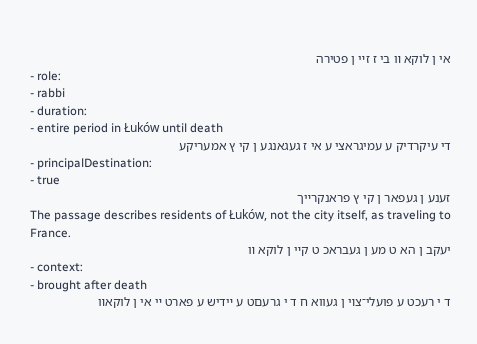אי ן לוקא װ בי ז זײ ן פטירה
- role:
- rabbi
- duration:
- entire period in Łuków until death
די עיקרדיק ע עמיגראצי ע אי ז געגאנגע ן קי ץ אמעריקע
- principalDestination:
- true
זענע ן געפאר ן קי ץ פראנקרײך
The passage describes residents of Łuków, not the city itself, as traveling to France.
יעקב ן הא ט מע ן געבראכ ט קײ ן לוקא װ
- context:
- brought after death
ד י רעכט ע פועלי־צױ ן געווא ח ד י גרעםט ע ײדיש ע פארט ײ אי ן לוקאװ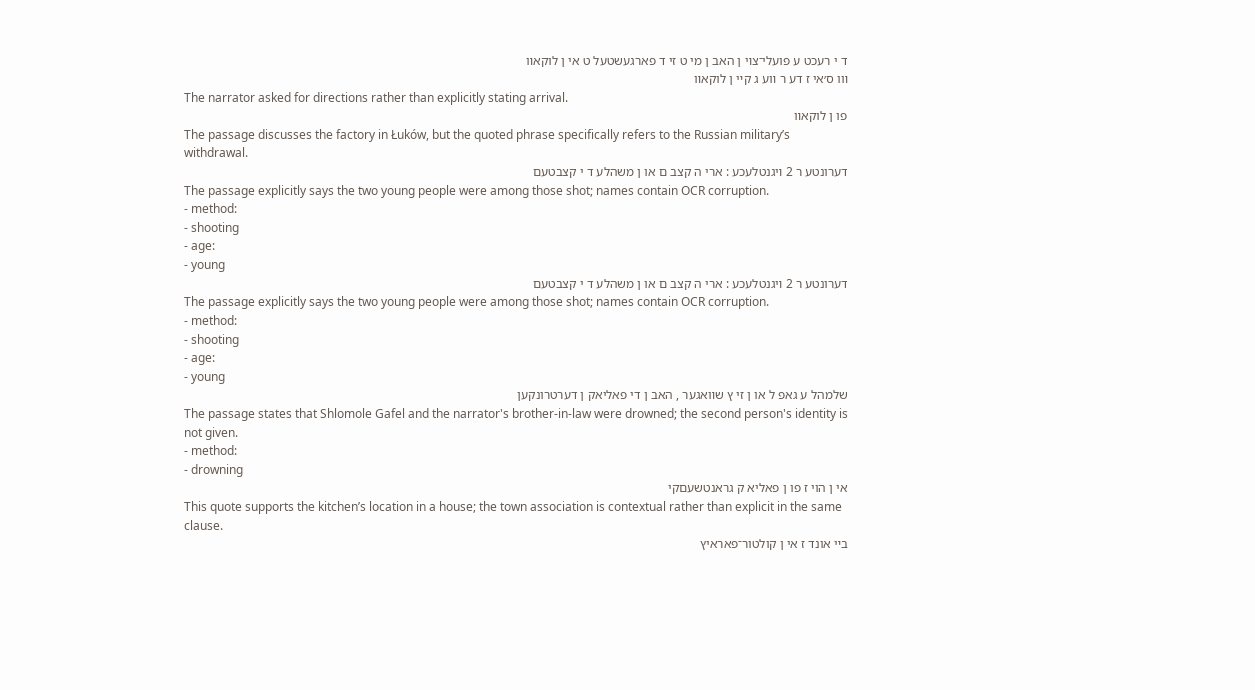ד י רעכט ע פועלי־צױ ן האב ן מי ט זי ד פארגעשטעל ט אי ן לוקאװ
װו ס׳אי ז דע ר װע ג קײ ן לוקאװ
The narrator asked for directions rather than explicitly stating arrival.
פו ן לוקאװ
The passage discusses the factory in Łuków, but the quoted phrase specifically refers to the Russian military’s withdrawal.
דערונטע ר 2 ױגנטלעכע : ארי ה קצב ם או ן משהלע ד י קצבטעם
The passage explicitly says the two young people were among those shot; names contain OCR corruption.
- method:
- shooting
- age:
- young
דערונטע ר 2 ױגנטלעכע : ארי ה קצב ם או ן משהלע ד י קצבטעם
The passage explicitly says the two young people were among those shot; names contain OCR corruption.
- method:
- shooting
- age:
- young
שלמהל ע גאפ ל או ן זי ץ שװאגער , האב ן די פאליאק ן דערטרונקען
The passage states that Shlomole Gafel and the narrator's brother-in-law were drowned; the second person's identity is not given.
- method:
- drowning
אי ן הוי ז פו ן פאליא ק גראנטשעםקי
This quote supports the kitchen’s location in a house; the town association is contextual rather than explicit in the same clause.
בײ אונד ז אי ן קולטור־פאראיץ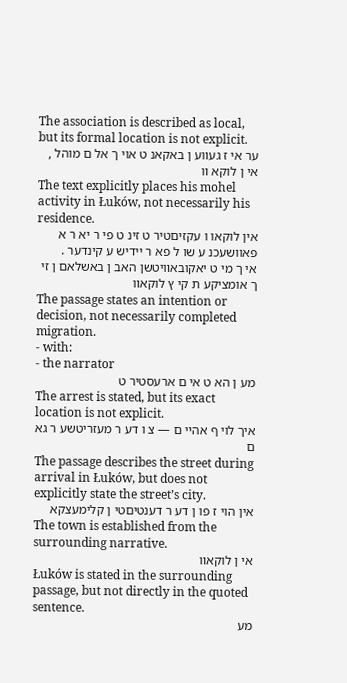The association is described as local, but its formal location is not explicit.
ער אי ז געװע ן באקאנ ט אוי ך אל ם מוהל , אי ן לוקא װ
The text explicitly places his mohel activity in Łuków, not necessarily his residence.
אין לוקאו ו עקזיםטיר ט זינ ט פי ר יא ר א פאוושעכנ ע שו ל פא ר יידיש ע קינדער .
אי ך מי ט יאקובאװיטשן האב ן באשלאם ן זי ך אומציקע ת קי ץ לוקאװ
The passage states an intention or decision, not necessarily completed migration.
- with:
- the narrator
מע ן הא ט אי ם ארעסטיר ט
The arrest is stated, but its exact location is not explicit.
איך לוי ף אהײ ם — צ ו דע ר מעזריטשע ר גא ם
The passage describes the street during arrival in Łuków, but does not explicitly state the street’s city.
אין הוי ז פו ן דע ר דענטיםטי ן קלימעצקא
The town is established from the surrounding narrative.
אי ן לוקאװ
Łuków is stated in the surrounding passage, but not directly in the quoted sentence.
מע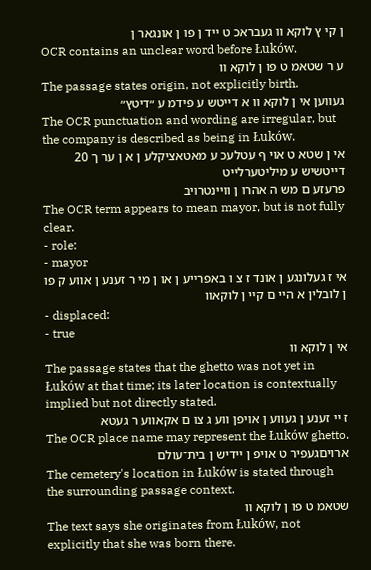ן קי ץ לוקא װ געבראכ ט ײד ן פו ן אונגאר ן
OCR contains an unclear word before Łuków.
ע ר שטאמ ט פו ן לוקא װ
The passage states origin, not explicitly birth.
געװען אי ן לוקא װ א דײטש ע פידמ ע ״דיטץ״
The OCR punctuation and wording are irregular, but the company is described as being in Łuków.
אי ן שטא ט אוי ף עטלעכ ע מאטאציקלע ן א ן ער ך 20 דײטשיש ע מיליטערלײט
פרעזע ם מש ה אהרו ן וױינטרויב
The OCR term appears to mean mayor, but is not fully clear.
- role:
- mayor
אי ז געלונגע ן אונד ז צ ו באפרײע ן או ן מי ר זענע ן אװע ק פו ן לובלין א הײ ם קײ ן לוקאװ
- displaced:
- true
אי ן לוקא װ
The passage states that the ghetto was not yet in Łuków at that time; its later location is contextually implied but not directly stated.
ז ײ זענע ן געװע ן אויפן װע ג צו ם אקאװע ר געטא
The OCR place name may represent the Łuków ghetto.
ארויםגעפיר ט אויפ ן ײדיש ן בית־עולם
The cemetery's location in Łuków is stated through the surrounding passage context.
שטאמ ט פו ן לוקא װ
The text says she originates from Łuków, not explicitly that she was born there.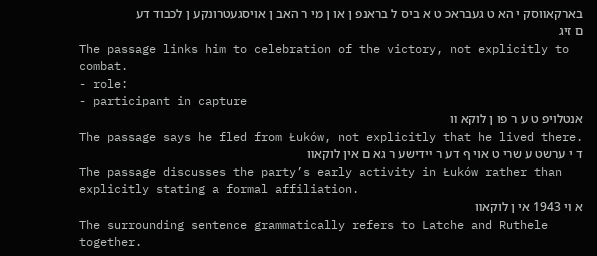בארקאװסק י הא ט געבראכ ט א ביס ל בראנפ ן או ן מי ר האב ן אויסגעטרונקע ן לכבוד דע ם זיג
The passage links him to celebration of the victory, not explicitly to combat.
- role:
- participant in capture
אנטלויפ ט ע ר פו ן לוקא װ
The passage says he fled from Łuków, not explicitly that he lived there.
ד י ערשט ע שרי ט אוי ף דע ר ײדישע ר גא ם אין לוקאװ
The passage discusses the party’s early activity in Łuków rather than explicitly stating a formal affiliation.
א ױ 1943 אי ן לוקאװ
The surrounding sentence grammatically refers to Latche and Ruthele together.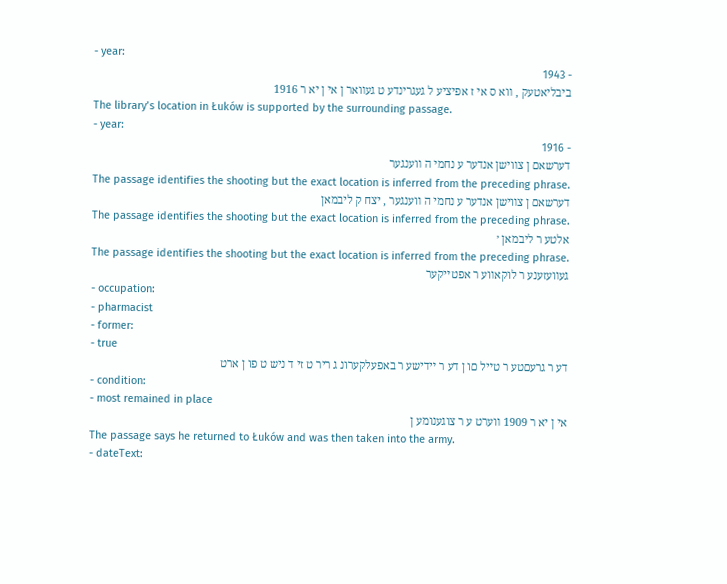- year:
- 1943
ביבליאטעק , װא ס אי ז אפיציע ל געגרינדע ט געװאר ן אי ן יא ר 1916
The library’s location in Łuków is supported by the surrounding passage.
- year:
- 1916
דערשאם ן צװישן אנדער ע נחמי ה װענגער
The passage identifies the shooting but the exact location is inferred from the preceding phrase.
דערשאם ן צװישן אנדער ע נחמי ה װענגער , יצח ק ליבמאן
The passage identifies the shooting but the exact location is inferred from the preceding phrase.
אלטע ר ליבמאן ׳
The passage identifies the shooting but the exact location is inferred from the preceding phrase.
געװעזענע ר לוקאװע ר אפטײקער
- occupation:
- pharmacist
- former:
- true
דע ר גרעםטע ר טײל םו ן דע ר ײדישע ר באפעלקערונ ג ריר ט זי ד ניש ט פו ן ארט
- condition:
- most remained in place
אי ן יא ר 1909 װערט ע ר צוגענומע ן
The passage says he returned to Łuków and was then taken into the army.
- dateText: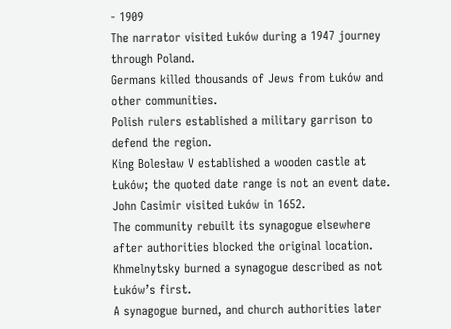- 1909
The narrator visited Łuków during a 1947 journey through Poland.
Germans killed thousands of Jews from Łuków and other communities.
Polish rulers established a military garrison to defend the region.
King Bolesław V established a wooden castle at Łuków; the quoted date range is not an event date.
John Casimir visited Łuków in 1652.
The community rebuilt its synagogue elsewhere after authorities blocked the original location.
Khmelnytsky burned a synagogue described as not Łuków’s first.
A synagogue burned, and church authorities later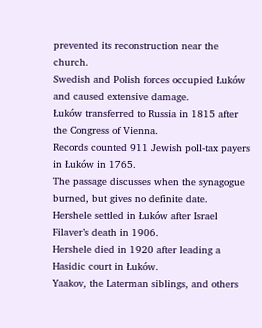prevented its reconstruction near the church.
Swedish and Polish forces occupied Łuków and caused extensive damage.
Łuków transferred to Russia in 1815 after the Congress of Vienna.
Records counted 911 Jewish poll-tax payers in Łuków in 1765.
The passage discusses when the synagogue burned, but gives no definite date.
Hershele settled in Łuków after Israel Filaver’s death in 1906.
Hershele died in 1920 after leading a Hasidic court in Łuków.
Yaakov, the Laterman siblings, and others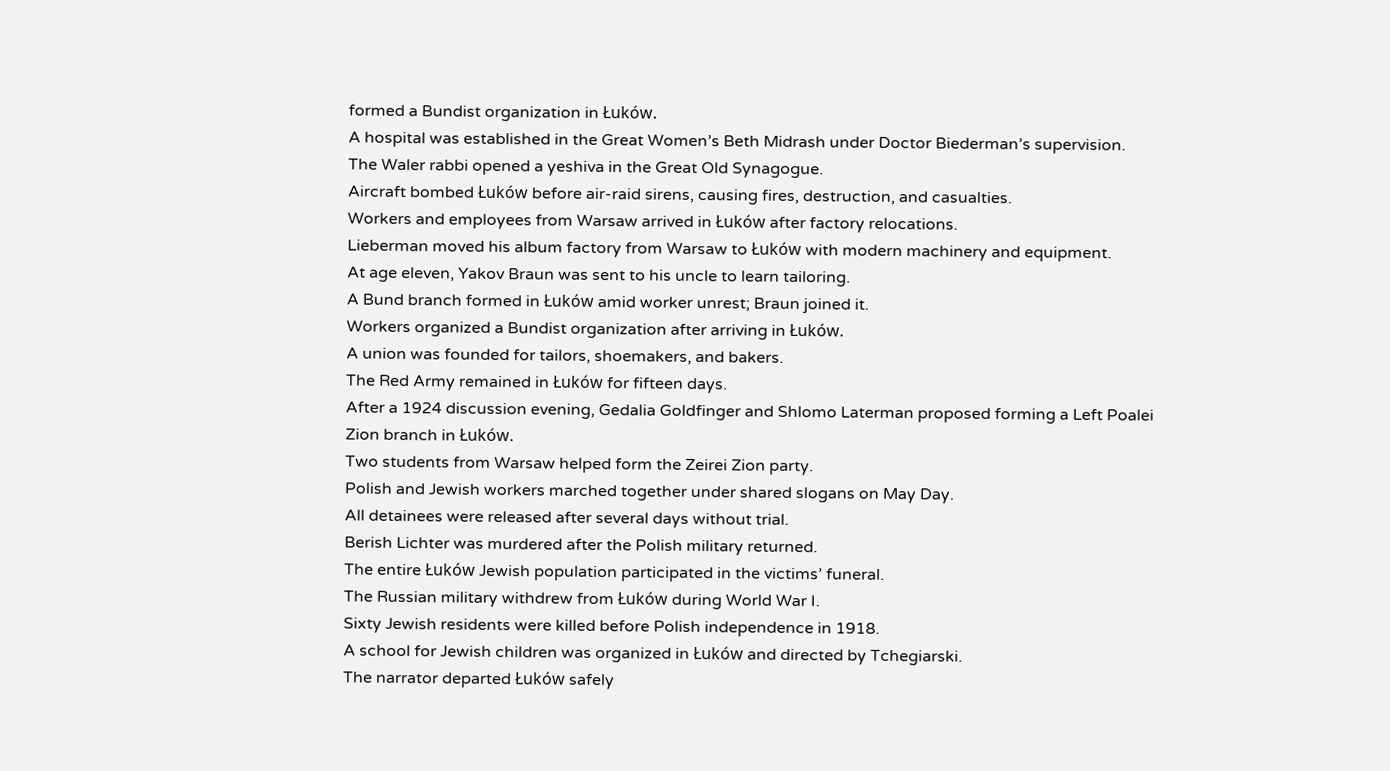formed a Bundist organization in Łuków.
A hospital was established in the Great Women’s Beth Midrash under Doctor Biederman’s supervision.
The Waler rabbi opened a yeshiva in the Great Old Synagogue.
Aircraft bombed Łuków before air-raid sirens, causing fires, destruction, and casualties.
Workers and employees from Warsaw arrived in Łuków after factory relocations.
Lieberman moved his album factory from Warsaw to Łuków with modern machinery and equipment.
At age eleven, Yakov Braun was sent to his uncle to learn tailoring.
A Bund branch formed in Łuków amid worker unrest; Braun joined it.
Workers organized a Bundist organization after arriving in Łuków.
A union was founded for tailors, shoemakers, and bakers.
The Red Army remained in Łuków for fifteen days.
After a 1924 discussion evening, Gedalia Goldfinger and Shlomo Laterman proposed forming a Left Poalei Zion branch in Łuków.
Two students from Warsaw helped form the Zeirei Zion party.
Polish and Jewish workers marched together under shared slogans on May Day.
All detainees were released after several days without trial.
Berish Lichter was murdered after the Polish military returned.
The entire Łuków Jewish population participated in the victims’ funeral.
The Russian military withdrew from Łuków during World War I.
Sixty Jewish residents were killed before Polish independence in 1918.
A school for Jewish children was organized in Łuków and directed by Tchegiarski.
The narrator departed Łuków safely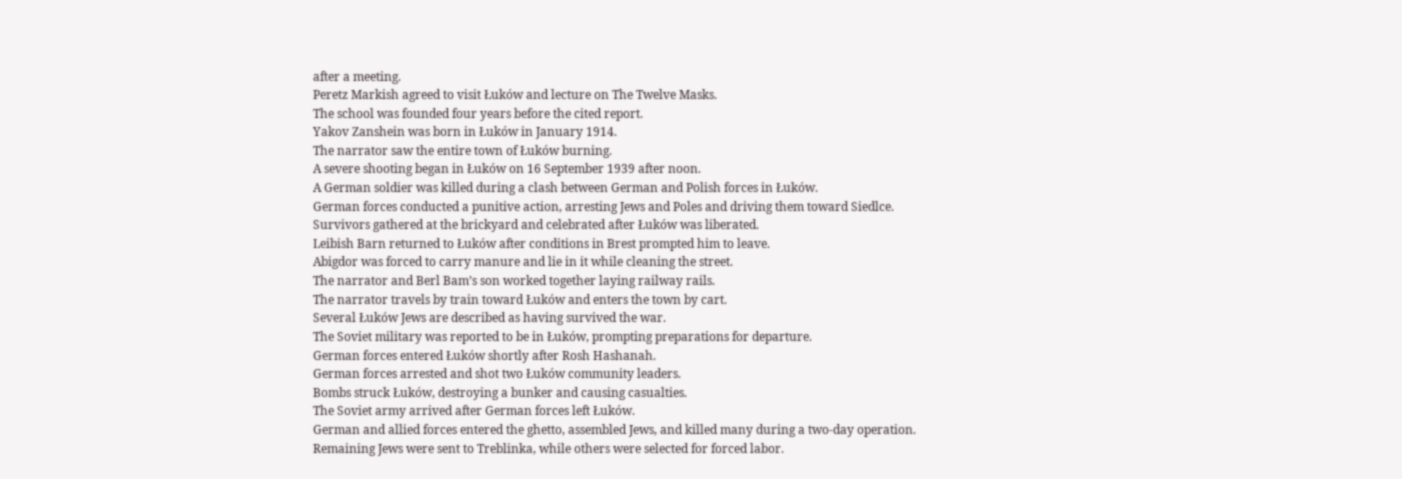after a meeting.
Peretz Markish agreed to visit Łuków and lecture on The Twelve Masks.
The school was founded four years before the cited report.
Yakov Zanshein was born in Łuków in January 1914.
The narrator saw the entire town of Łuków burning.
A severe shooting began in Łuków on 16 September 1939 after noon.
A German soldier was killed during a clash between German and Polish forces in Łuków.
German forces conducted a punitive action, arresting Jews and Poles and driving them toward Siedlce.
Survivors gathered at the brickyard and celebrated after Łuków was liberated.
Leibish Barn returned to Łuków after conditions in Brest prompted him to leave.
Abigdor was forced to carry manure and lie in it while cleaning the street.
The narrator and Berl Bam’s son worked together laying railway rails.
The narrator travels by train toward Łuków and enters the town by cart.
Several Łuków Jews are described as having survived the war.
The Soviet military was reported to be in Łuków, prompting preparations for departure.
German forces entered Łuków shortly after Rosh Hashanah.
German forces arrested and shot two Łuków community leaders.
Bombs struck Łuków, destroying a bunker and causing casualties.
The Soviet army arrived after German forces left Łuków.
German and allied forces entered the ghetto, assembled Jews, and killed many during a two-day operation.
Remaining Jews were sent to Treblinka, while others were selected for forced labor.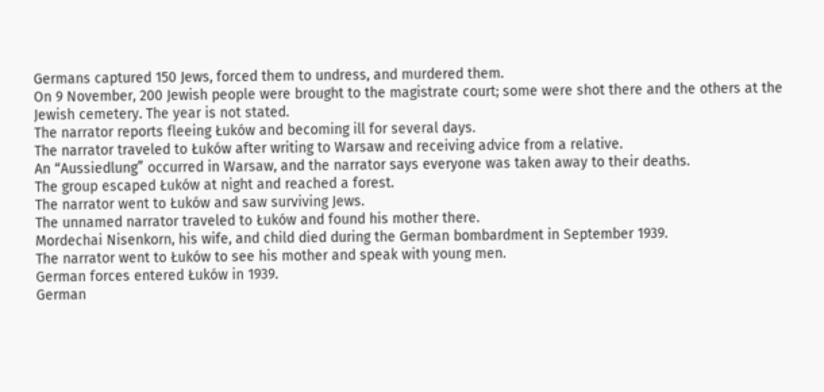Germans captured 150 Jews, forced them to undress, and murdered them.
On 9 November, 200 Jewish people were brought to the magistrate court; some were shot there and the others at the Jewish cemetery. The year is not stated.
The narrator reports fleeing Łuków and becoming ill for several days.
The narrator traveled to Łuków after writing to Warsaw and receiving advice from a relative.
An “Aussiedlung” occurred in Warsaw, and the narrator says everyone was taken away to their deaths.
The group escaped Łuków at night and reached a forest.
The narrator went to Łuków and saw surviving Jews.
The unnamed narrator traveled to Łuków and found his mother there.
Mordechai Nisenkorn, his wife, and child died during the German bombardment in September 1939.
The narrator went to Łuków to see his mother and speak with young men.
German forces entered Łuków in 1939.
German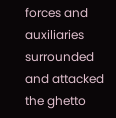forces and auxiliaries surrounded and attacked the ghetto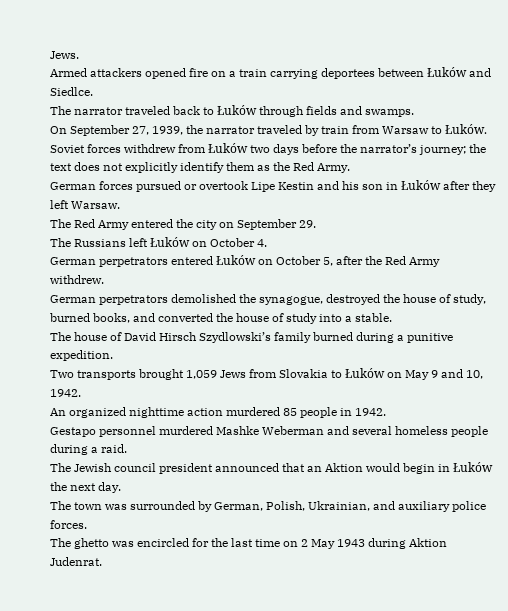Jews.
Armed attackers opened fire on a train carrying deportees between Łuków and Siedlce.
The narrator traveled back to Łuków through fields and swamps.
On September 27, 1939, the narrator traveled by train from Warsaw to Łuków.
Soviet forces withdrew from Łuków two days before the narrator’s journey; the text does not explicitly identify them as the Red Army.
German forces pursued or overtook Lipe Kestin and his son in Łuków after they left Warsaw.
The Red Army entered the city on September 29.
The Russians left Łuków on October 4.
German perpetrators entered Łuków on October 5, after the Red Army withdrew.
German perpetrators demolished the synagogue, destroyed the house of study, burned books, and converted the house of study into a stable.
The house of David Hirsch Szydlowski’s family burned during a punitive expedition.
Two transports brought 1,059 Jews from Slovakia to Łuków on May 9 and 10, 1942.
An organized nighttime action murdered 85 people in 1942.
Gestapo personnel murdered Mashke Weberman and several homeless people during a raid.
The Jewish council president announced that an Aktion would begin in Łuków the next day.
The town was surrounded by German, Polish, Ukrainian, and auxiliary police forces.
The ghetto was encircled for the last time on 2 May 1943 during Aktion Judenrat.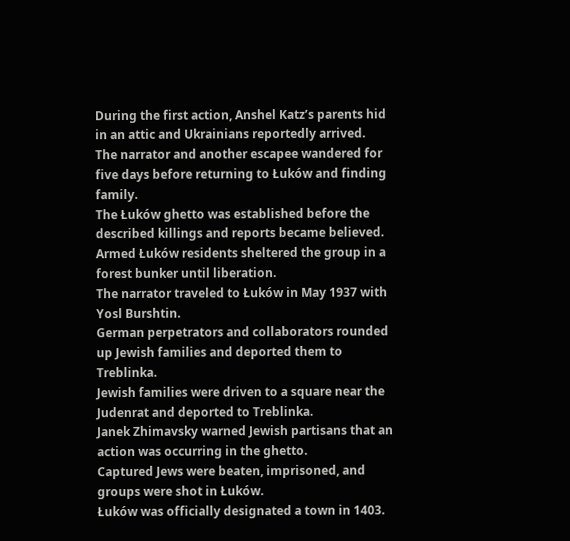During the first action, Anshel Katz’s parents hid in an attic and Ukrainians reportedly arrived.
The narrator and another escapee wandered for five days before returning to Łuków and finding family.
The Łuków ghetto was established before the described killings and reports became believed.
Armed Łuków residents sheltered the group in a forest bunker until liberation.
The narrator traveled to Łuków in May 1937 with Yosl Burshtin.
German perpetrators and collaborators rounded up Jewish families and deported them to Treblinka.
Jewish families were driven to a square near the Judenrat and deported to Treblinka.
Janek Zhimavsky warned Jewish partisans that an action was occurring in the ghetto.
Captured Jews were beaten, imprisoned, and groups were shot in Łuków.
Łuków was officially designated a town in 1403.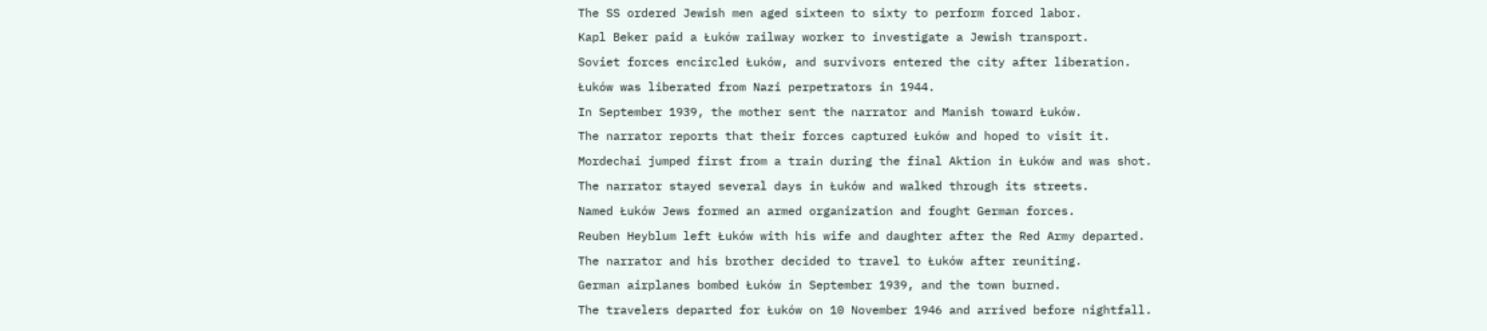The SS ordered Jewish men aged sixteen to sixty to perform forced labor.
Kapl Beker paid a Łuków railway worker to investigate a Jewish transport.
Soviet forces encircled Łuków, and survivors entered the city after liberation.
Łuków was liberated from Nazi perpetrators in 1944.
In September 1939, the mother sent the narrator and Manish toward Łuków.
The narrator reports that their forces captured Łuków and hoped to visit it.
Mordechai jumped first from a train during the final Aktion in Łuków and was shot.
The narrator stayed several days in Łuków and walked through its streets.
Named Łuków Jews formed an armed organization and fought German forces.
Reuben Heyblum left Łuków with his wife and daughter after the Red Army departed.
The narrator and his brother decided to travel to Łuków after reuniting.
German airplanes bombed Łuków in September 1939, and the town burned.
The travelers departed for Łuków on 10 November 1946 and arrived before nightfall.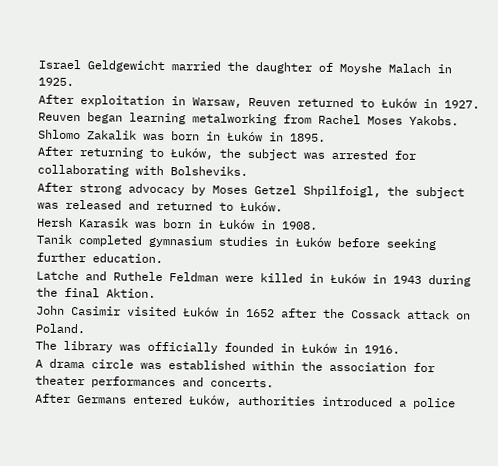Israel Geldgewicht married the daughter of Moyshe Malach in 1925.
After exploitation in Warsaw, Reuven returned to Łuków in 1927.
Reuven began learning metalworking from Rachel Moses Yakobs.
Shlomo Zakalik was born in Łuków in 1895.
After returning to Łuków, the subject was arrested for collaborating with Bolsheviks.
After strong advocacy by Moses Getzel Shpilfoigl, the subject was released and returned to Łuków.
Hersh Karasik was born in Łuków in 1908.
Tanik completed gymnasium studies in Łuków before seeking further education.
Latche and Ruthele Feldman were killed in Łuków in 1943 during the final Aktion.
John Casimir visited Łuków in 1652 after the Cossack attack on Poland.
The library was officially founded in Łuków in 1916.
A drama circle was established within the association for theater performances and concerts.
After Germans entered Łuków, authorities introduced a police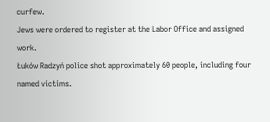curfew.
Jews were ordered to register at the Labor Office and assigned work.
Łuków Radzyń police shot approximately 60 people, including four named victims.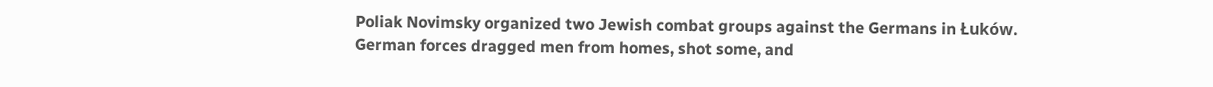Poliak Novimsky organized two Jewish combat groups against the Germans in Łuków.
German forces dragged men from homes, shot some, and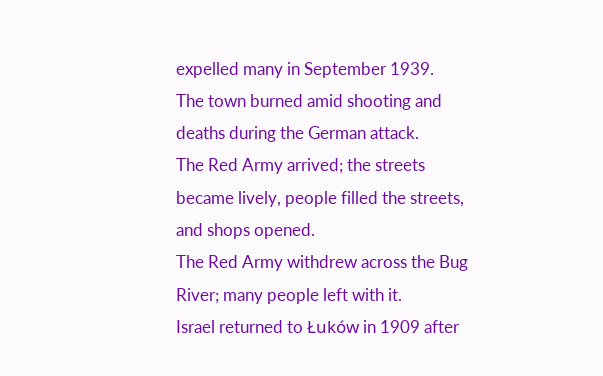expelled many in September 1939.
The town burned amid shooting and deaths during the German attack.
The Red Army arrived; the streets became lively, people filled the streets, and shops opened.
The Red Army withdrew across the Bug River; many people left with it.
Israel returned to Łuków in 1909 after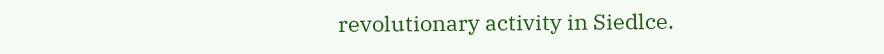revolutionary activity in Siedlce.